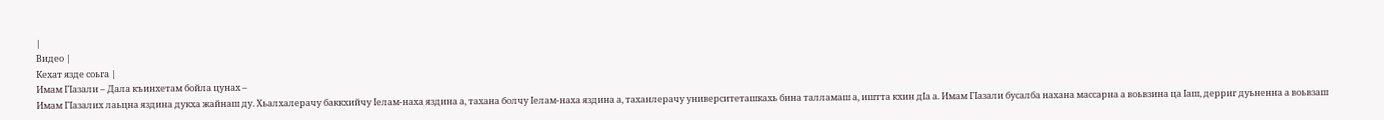|
Видео |
Кехат язде соьга |
Имам ГIазали – Дала къинхетам бойла цунах –
Имам ГIазалих лаьцна яздина дукха жайнаш ду. Хьалхалерачу баккхийчу Iелам-наха яздина а, тахана болчу Iелам-наха яздина а, таханлерачу университеташкахь бина талламаш а, иштта кхин дIа а. Имам ГIазали бусалба нахана массарна а воьвзина ца Iаш, дерриг дуьненна а воьвзаш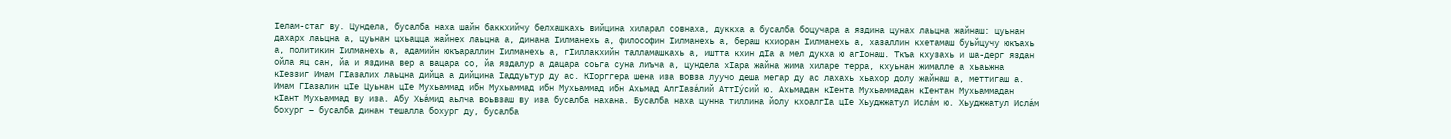Iелам-стаг ву. Цундела, бусалба наха шайн баккхийчу белхашкахь вийцина хиларал совнаха, дуккха а бусалба боцучара а яздина цунах лаьцна жайнаш: цуьнан дахарх лаьцна а, цуьнан цхьацца жайнех лаьцна а, динана Iилманехь а, философин Iилманехь а, бераш кхиоран Iилманехь а, хазаллин кхетамаш буьйцучу юкъахь а, политикин Iилманехь а, адамийн юкъараллин Iилманехь а, гIиллакхийн талламашкахь а, иштта кхин дIа а мел дукха ю агIонаш. Ткъа кхузахь и ша-дерг яздан ойла яц сан, йа и яздина вер а вацара со, йа яздалур а дацара соьга суна лиъча а, цундела хIара жайна жима хиларе терра, кхуьнан жималле а хьаьжна кIеззиг Имам ГIазалих лаьцна дийца а дийцина Iаддуьтур ду ас. КIорггера шена иза вовза луучо деша мегар ду ас лахахь хьахор долу жайнаш а, меттигаш а.
Имам ГIазалин цIе Цуьнан цIе Мухьаммад ибн Мухьаммад ибн Мухьаммад ибн Ахьмад АлгIазáлий АттIýсий ю. Ахьмадан кIента Мухьаммадан кIентан Мухьаммадан кIант Мухьаммад ву иза. Абу Хьáмид аьлча воьвзаш ву иза бусалба нахана. Бусалба наха цунна тиллина йолу кхоалгIа цIе Хьуджжатул Ислáм ю. Хьуджжатул Ислáм бохург – бусалба динан тешалла бохург ду, бусалба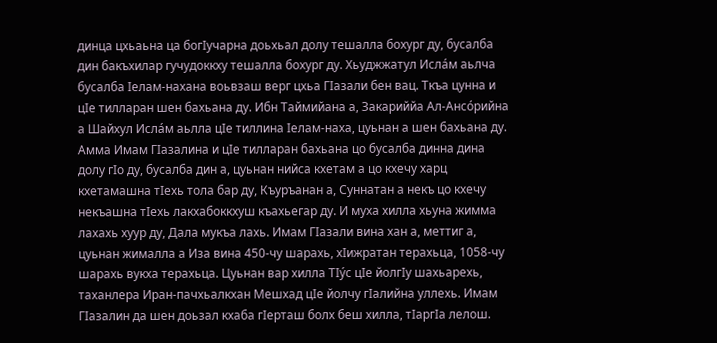динца цхьаьна ца богIучарна доьхьал долу тешалла бохург ду, бусалба дин бакъхилар гучудоккху тешалла бохург ду. Хьуджжатул Ислáм аьлча бусалба Iелам-нахана воьвзаш верг цхьа ГIазали бен вац. Ткъа цунна и цIе тилларан шен бахьана ду. Ибн Таймийана а, Закариййа Ал-Ансóрийна а Шайхул Ислáм аьлла цIе тиллина Iелам-наха, цуьнан а шен бахьана ду. Амма Имам ГIазалина и цIе тилларан бахьана цо бусалба динна дина долу гIо ду, бусалба дин а, цуьнан нийса кхетам а цо кхечу харц кхетамашна тIехь тола бар ду, Къуръанан а, Суннатан а некъ цо кхечу некъашна тIехь лакхабоккхуш къахьегар ду. И муха хилла хьуна жимма лахахь хуур ду, Дала мукъа лахь. Имам ГIазали вина хан а, меттиг а, цуьнан жималла а Иза вина 450-чу шарахь, хIижратан терахьца, 1058-чу шарахь вукха терахьца. Цуьнан вар хилла ТIýс цIе йолгIу шахьарехь, таханлера Иран-пачхьалкхан Мешхад цIе йолчу гIалийна уллехь. Имам ГIазалин да шен доьзал кхаба гIерташ болх беш хилла, тIаргIа лелош.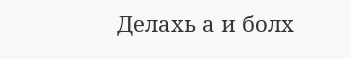Делахь а и болх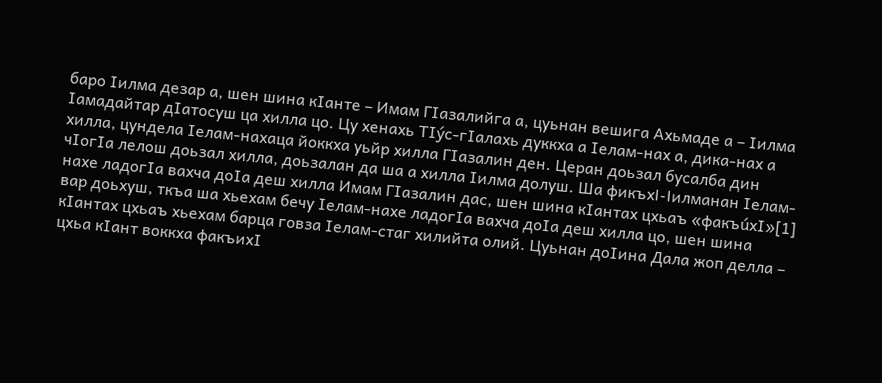баро Iилма дезар а, шен шина кIанте – Имам ГIазалийга а, цуьнан вешига Ахьмаде а – Iилма Iамадайтар дIатосуш ца хилла цо. Цу хенахь ТIýс-гIалахь дуккха а Iелам-нах а, дика-нах а хилла, цундела Iелам-нахаца йоккха уьйр хилла ГIазалин ден. Церан доьзал бусалба дин чIогIа лелош доьзал хилла, доьзалан да ша а хилла Iилма долуш. Ша фикъхI-Iилманан Iелам-нахе ладогIа вахча доIа деш хилла Имам ГIазалин дас, шен шина кIантах цхьаъ «факъúхI»[1] вар доьхуш, ткъа ша хьехам бечу Iелам-нахе ладогIа вахча доIа деш хилла цо, шен шина кIантах цхьаъ хьехам барца говза Iелам-стаг хилийта олий. Цуьнан доIина Дала жоп делла – цхьа кIант воккха факъихI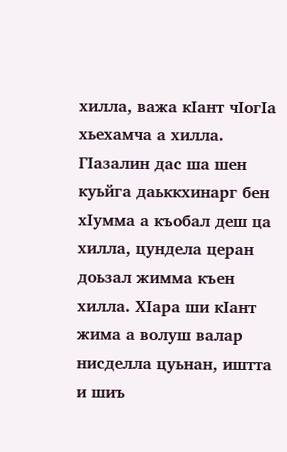хилла, важа кIант чIогIа хьехамча а хилла. ГIазалин дас ша шен куьйга даьккхинарг бен хIумма а къобал деш ца хилла, цундела церан доьзал жимма къен хилла. ХIара ши кIант жима а волуш валар нисделла цуьнан, иштта и шиъ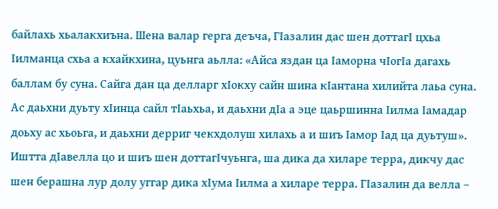байлахь хьалакхиъна. Шена валар герга деъча, ГIазалин дас шен доттагI цхьа Iилманца схьа а кхайкхина, цуьнга аьлла: «Айса яздан ца Iаморна чIогIа дагахь баллам бу суна. Сайга дан ца делларг хIокху сайн шина кIантана хилийта лаьа суна. Ас даьхни дуьту хIинца сайл тIаьхьа, и даьхни дIа а эце цаьршинна Iилма Iамадар доьху ас хьоьга, и даьхни дерриг чекхдолуш хилахь а и шиъ Iамор Iад ца дуьтуш». Иштта дIавелла цо и шиъ шен доттагIчуьнга, ша дика да хиларе терра, дикчу дас шен берашна лур долу уггар дика хIума Iилма а хиларе терра. ГIазалин да велла –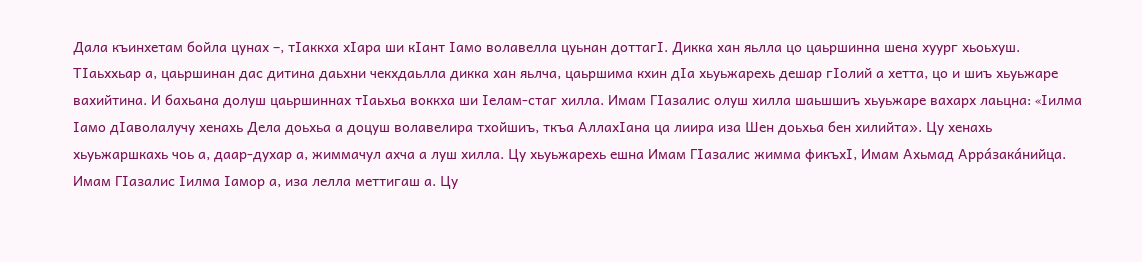Дала къинхетам бойла цунах –, тIаккха хIара ши кIант Iамо волавелла цуьнан доттагI. Дикка хан яьлла цо цаьршинна шена хуург хьоьхуш. ТIаьххьар а, цаьршинан дас дитина даьхни чекхдаьлла дикка хан яьлча, цаьршима кхин дIа хьуьжарехь дешар гIолий а хетта, цо и шиъ хьуьжаре вахийтина. И бахьана долуш цаьршиннах тIаьхьа воккха ши Iелам-стаг хилла. Имам ГIазалис олуш хилла шаьшшиъ хьуьжаре вахарх лаьцна: «Iилма Iамо дIаволалучу хенахь Дела доьхьа а доцуш волавелира тхойшиъ, ткъа АллахIана ца лиира иза Шен доьхьа бен хилийта». Цу хенахь хьуьжаршкахь чоь а, даар-духар а, жиммачул ахча а луш хилла. Цу хьуьжарехь ешна Имам ГIазалис жимма фикъхI, Имам Ахьмад Аррáзакáнийца.
Имам ГIазалис Iилма Iамор а, иза лелла меттигаш а. Цу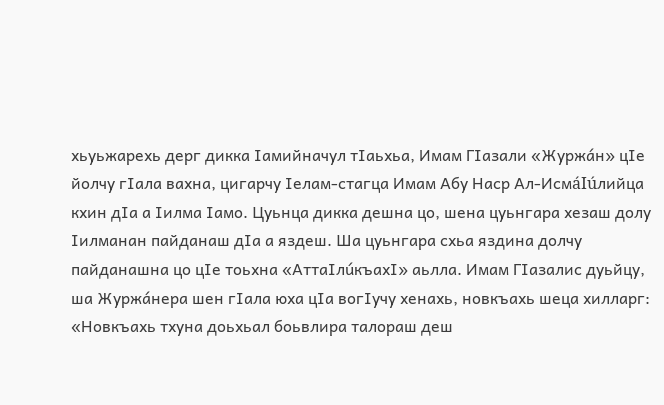хьуьжарехь дерг дикка Iамийначул тIаьхьа, Имам ГIазали «Журжáн» цIе йолчу гIала вахна, цигарчу Iелам-стагца Имам Абу Наср Ал-ИсмáIúлийца кхин дIа а Iилма Iамо. Цуьнца дикка дешна цо, шена цуьнгара хезаш долу Iилманан пайданаш дIа а яздеш. Ша цуьнгара схьа яздина долчу пайданашна цо цIе тоьхна «АттаIлúкъахI» аьлла. Имам ГIазалис дуьйцу, ша Журжáнера шен гIала юха цIа вогIучу хенахь, новкъахь шеца хилларг: «Новкъахь тхуна доьхьал боьвлира талораш деш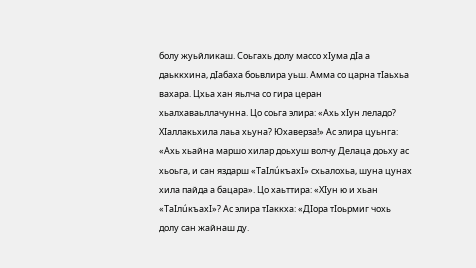болу жуьйликаш. Соьгахь долу массо хIума дIа а даьккхина, дIабаха боьвлира уьш. Амма со царна тIаьхьа вахара. Цхьа хан яьлча со гира церан хьалхаваьллачунна. Цо соьга элира: «Ахь хIун леладо? ХIаллакьхила лаьа хьуна? Юхаверза!» Ас элира цуьнга: «Ахь хьайна маршо хилар доьхуш волчу Делаца доьху ас хьоьга, и сан яздарш «ТаIлúкъахI» схьалохьа, шуна цунах хила пайда а бацара». Цо хаьттира: «ХIун ю и хьан «ТаIлúкъахI»? Ас элира тIаккха: «ДIора тIоьрмиг чохь долу сан жайнаш ду.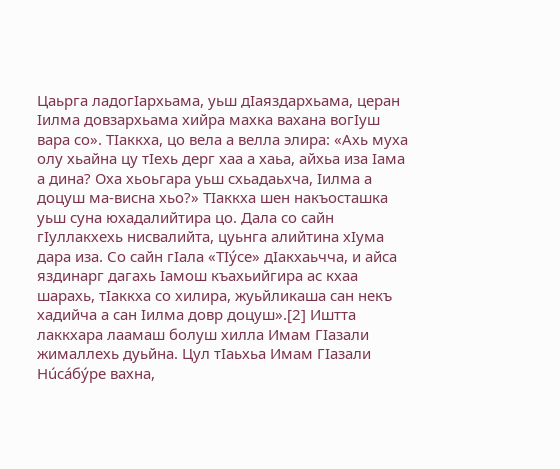Цаьрга ладогIархьама, уьш дIаяздархьама, церан Iилма довзархьама хийра махка вахана вогIуш вара со». ТIаккха, цо вела а велла элира: «Ахь муха олу хьайна цу тIехь дерг хаа а хаьа, айхьа иза Iама а дина? Оха хьоьгара уьш схьадаьхча, Iилма а доцуш ма-висна хьо?» ТIаккха шен накъосташка уьш суна юхадалийтира цо. Дала со сайн гIуллакхехь нисвалийта, цуьнга алийтина хIума дара иза. Со сайн гIала «ТIýсе» дIакхаьчча, и айса яздинарг дагахь Iамош къахьийгира ас кхаа шарахь, тIаккха со хилира, жуьйликаша сан некъ хадийча а сан Iилма довр доцуш».[2] Иштта лаккхара лаамаш болуш хилла Имам ГIазали жималлехь дуьйна. Цул тIаьхьа Имам ГIазали Нúсáбýре вахна,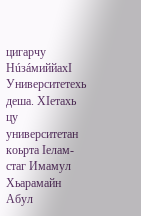цигарчу НúзáмиййахI Университетехь деша. ХIетахь цу университетан коьрта Iелам-стаг Имамул Хьарамайн Абул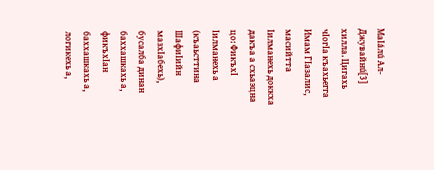МаIáлú Ал-Джувайнú[3] хилла. Цигахь чIогIа къахьегга Имам ГIазалис, масийтта Iилманехь доккха дакъа а схьаэцна цо: ФикъхI Iилманехь а (къаьсттина ШафиIийн мазхIабехь), бусалба динан баххашкахь а, фикъхIан баххашкахь а, логикехь а,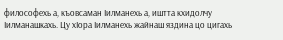философехь а, къовсаман Iилманехь а, иштта кхидолчу Iилманашкахь. Цу хIора Iилманехь жайнаш яздина цо цигахь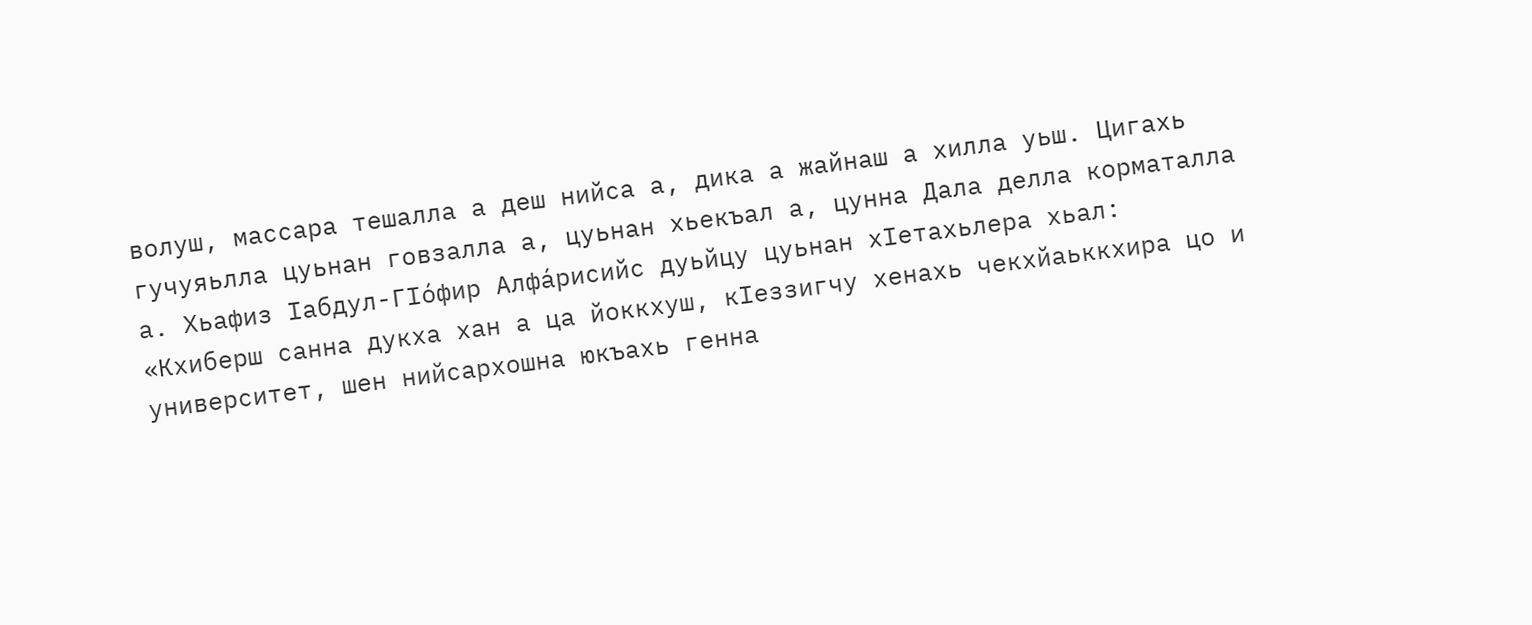волуш, массара тешалла а деш нийса а, дика а жайнаш а хилла уьш. Цигахь гучуяьлла цуьнан говзалла а, цуьнан хьекъал а, цунна Дала делла корматалла а. Хьафиз Iабдул-ГIóфир Алфáрисийс дуьйцу цуьнан хIетахьлера хьал: «Кхиберш санна дукха хан а ца йоккхуш, кIеззигчу хенахь чекхйаьккхира цо и университет, шен нийсархошна юкъахь генна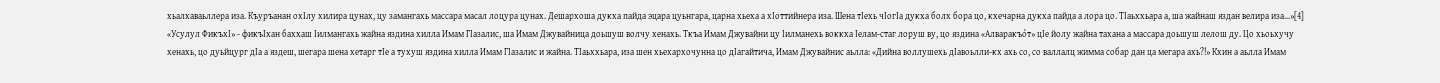хьалхаваьллера иза. Къуръанан охIлу хилира цунах, цу замангахь массара масал лоцура цунах. Дешархоша дукха пайда эцара цуьнгара, царна хьеха а хIоттийнера иза. Шена тIехь чIогIа дукха болх бора цо, кхечарна дукха пайда а лора цо. ТIаьххьара а, ша жайнаш яздан велира иза…»[4] «Усулул ФикъхI» - фикъIхан баххаш Iилмангахь жайна яздина хилла Имам ГIазалис, ша Имам Джувайница доьшуш волчу хенахь. Ткъа Имам Джувайни цу Iилманехь воккха Iелам-стаг лоруш ву, цо яздина «Алваракъóт» цIе йолу жайна тахана а массара доьшуш лелош ду. Цо хьоьхучу хенахь, цо дуьйцург дIа а яздеш, шегара шена хетарг тIе а тухуш яздина хилла Имам ГIазалис и жайна. ТIаьххьара, иза шен хьехархочунна цо дIагайтича, Имам Джувайнис аьлла: «Дийна воллушехь дIавоьлли-кх ахь со, со валлалц жимма собар дан ца мегара ахь?!» Кхин а аьлла Имам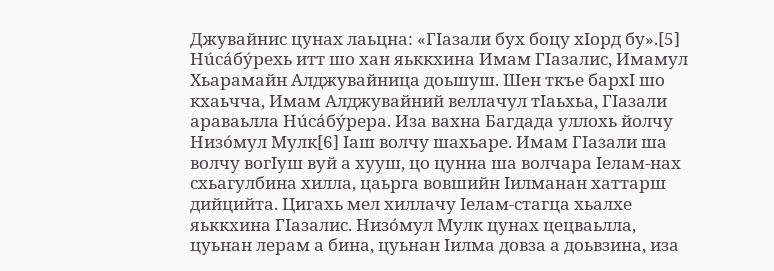Джувайнис цунах лаьцна: «ГIазали бух боцу хIорд бу».[5] Нúсáбýрехь итт шо хан яьккхина Имам ГIазалис, Имамул Хьарамайн Алджувайница доьшуш. Шен ткъе бархI шо кхаьчча, Имам Алджувайний веллачул тIаьхьа, ГIазали араваьлла Нúсáбýрера. Иза вахна Багдада уллохь йолчу Низóмул Мулк[6] Iаш волчу шахьаре. Имам ГIазали ша волчу вогIуш вуй а хууш, цо цунна ша волчара Iелам-нах схьагулбина хилла, цаьрга вовшийн Iилманан хаттарш дийцийта. Цигахь мел хиллачу Iелам-стагца хьалхе яьккхина ГIазалис. Низóмул Мулк цунах цецваьлла, цуьнан лерам а бина, цуьнан Iилма довза а доьвзина, иза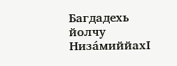Багдадехь йолчу НизáмиййахI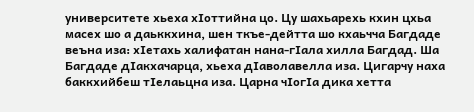университете хьеха хIоттийна цо. Цу шахьарехь кхин цхьа масех шо а даьккхина, шен ткъе-дейтта шо кхаьчча Багдаде веъна иза: хIетахь халифатан нана-гIала хилла Багдад. Ша Багдаде дIакхачарца, хьеха дIаволавелла иза. Цигарчу наха баккхийбеш тIелаьцна иза. Царна чIогIа дика хетта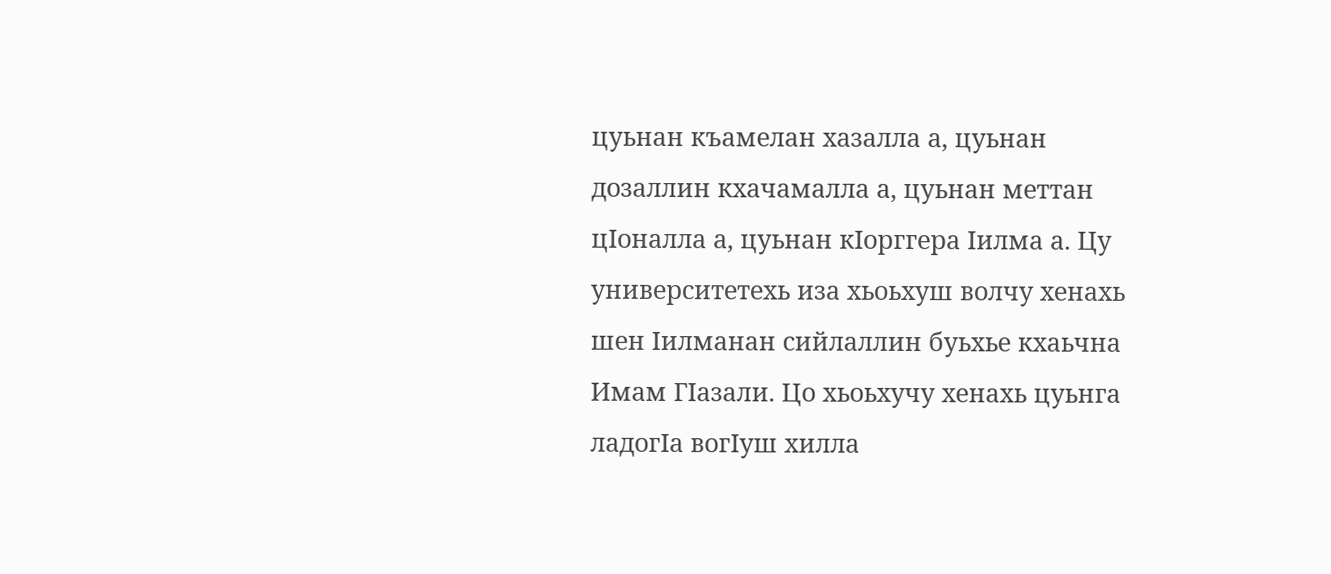цуьнан къамелан хазалла а, цуьнан дозаллин кхачамалла а, цуьнан меттан цIоналла а, цуьнан кIорггера Iилма а. Цу университетехь иза хьоьхуш волчу хенахь шен Iилманан сийлаллин буьхье кхаьчна Имам ГIазали. Цо хьоьхучу хенахь цуьнга ладогIа вогIуш хилла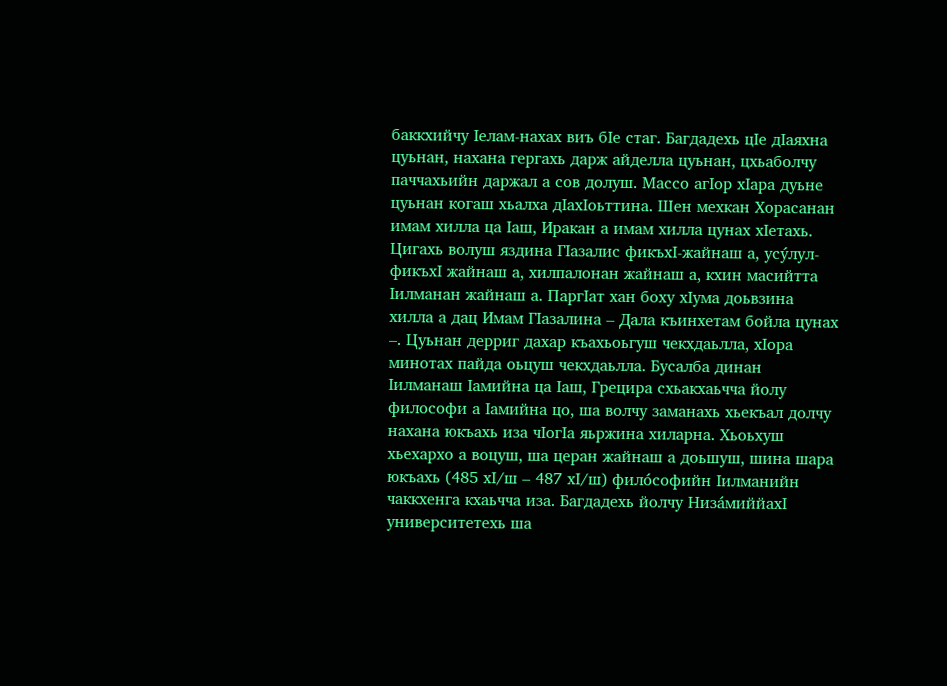баккхийчу Iелам-нахах виъ бIе стаг. Багдадехь цIе дIаяхна цуьнан, нахана гергахь дарж айделла цуьнан, цхьаболчу паччахьийн даржал а сов долуш. Массо агIор хIара дуьне цуьнан когаш хьалха дIахIоьттина. Шен мехкан Хорасанан имам хилла ца Iаш, Иракан а имам хилла цунах хIетахь. Цигахь волуш яздина ГIазалис фикъхI-жайнаш а, усýлул-фикъхI жайнаш а, хилпалонан жайнаш а, кхин масийтта Iилманан жайнаш а. ПаргIат хан боху хIума доьвзина хилла а дац Имам ГIазалина – Дала къинхетам бойла цунах –. Цуьнан дерриг дахар къахьоьгуш чекхдаьлла, хIора минотах пайда оьцуш чекхдаьлла. Бусалба динан Iилманаш Iамийна ца Iаш, Грецира схьакхаьчча йолу философи а Iамийна цо, ша волчу заманахь хьекъал долчу нахана юкъахь иза чIогIа яьржина хиларна. Хьоьхуш хьехархо а воцуш, ша церан жайнаш а доьшуш, шина шара юкъахь (485 хI/ш – 487 хI/ш) филóсофийн Iилманийн чаккхенга кхаьчча иза. Багдадехь йолчу НизáмиййахI университетехь ша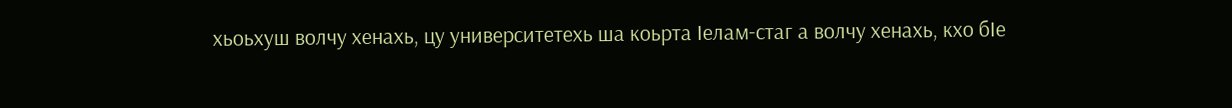хьоьхуш волчу хенахь, цу университетехь ша коьрта Iелам-стаг а волчу хенахь, кхо бIе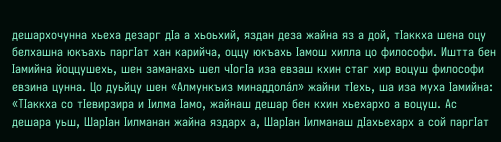дешархочунна хьеха дезарг дIа а хьоьхий, яздан деза жайна яз а дой, тIаккха шена оцу белхашна юкъахь паргIат хан карийча, оццу юкъахь Iамош хилла цо философи. Иштта бен Iамийна йоццушехь, шен заманахь шел чIогIа иза евзаш кхин стаг хир воцуш философи евзина цунна. Цо дуьйцу шен «Алмункъиз минаддолáл» жайни тIехь, ша иза муха Iамийна: «ТIаккха со тIевирзира и Iилма Iамо, жайнаш дешар бен кхин хьехархо а воцуш. Ас дешара уьш, ШарIан Iилманан жайна яздарх а, ШарIан Iилманаш дIахьехарх а сой паргIат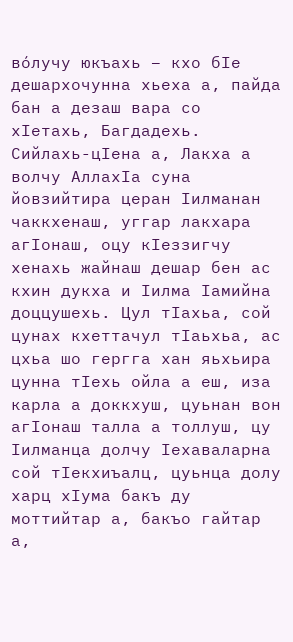вóлучу юкъахь – кхо бIе дешархочунна хьеха а, пайда бан а дезаш вара со хIетахь, Багдадехь. Сийлахь-цIена а, Лакха а волчу АллахIа суна йовзийтира церан Iилманан чаккхенаш, уггар лакхара агIонаш, оцу кIеззигчу хенахь жайнаш дешар бен ас кхин дукха и Iилма Iамийна доццушехь. Цул тIахьа, сой цунах кхеттачул тIаьхьа, ас цхьа шо гергга хан яьхьира цунна тIехь ойла а еш, иза карла а доккхуш, цуьнан вон агIонаш талла а толлуш, цу Iилманца долчу Iехаваларна сой тIекхиъалц, цуьнца долу харц хIума бакъ ду моттийтар а, бакъо гайтар а,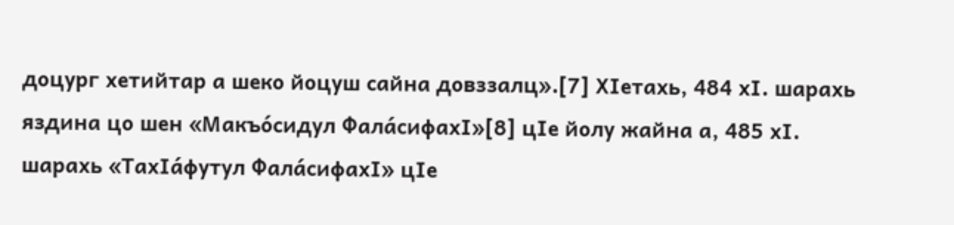доцург хетийтар а шеко йоцуш сайна довззалц».[7] ХIетахь, 484 хI. шарахь яздина цо шен «Макъóсидул ФалáсифахI»[8] цIе йолу жайна а, 485 хI. шарахь «ТахIáфутул ФалáсифахI» цIе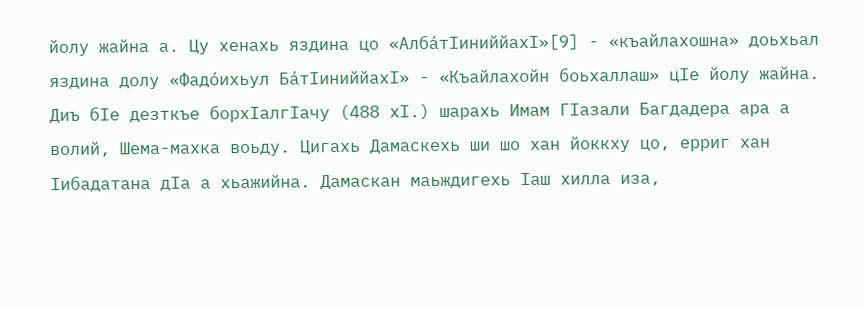йолу жайна а. Цу хенахь яздина цо «АлбáтIиниййахI»[9] - «къайлахошна» доьхьал яздина долу «Фадóихьул БáтIиниййахI» - «Къайлахойн боьхаллаш» цIе йолу жайна. Диъ бIе дезткъе борхIалгIачу (488 хI.) шарахь Имам ГIазали Багдадера ара а волий, Шема-махка воьду. Цигахь Дамаскехь ши шо хан йоккху цо, ерриг хан Iибадатана дIа а хьажийна. Дамаскан маьждигехь Iаш хилла иза,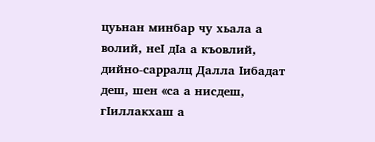цуьнан минбар чу хьала а волий, неI дIа а къовлий, дийно-сарралц Далла Iибадат деш, шен «са а нисдеш, гIиллакхаш а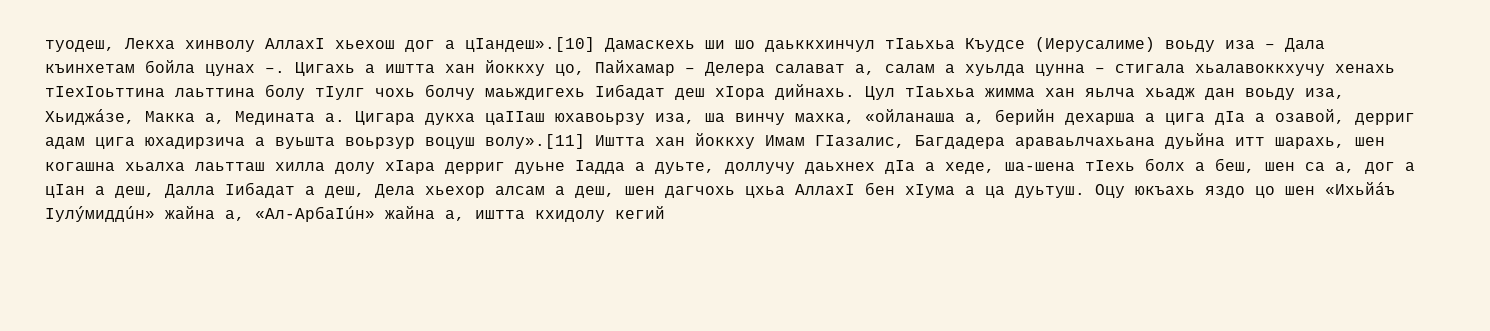туодеш, Лекха хинволу АллахI хьехош дог а цIандеш».[10] Дамаскехь ши шо даьккхинчул тIаьхьа Къудсе (Иерусалиме) воьду иза – Дала къинхетам бойла цунах –. Цигахь а иштта хан йоккху цо, Пайхамар – Делера салават а, салам а хуьлда цунна – стигала хьалавоккхучу хенахь тIехIоьттина лаьттина болу тIулг чохь болчу маьждигехь Iибадат деш хIора дийнахь. Цул тIаьхьа жимма хан яьлча хьадж дан воьду иза, Хьиджáзе, Макка а, Медината а. Цигара дукха цаIIаш юхавоьрзу иза, ша винчу махка, «ойланаша а, берийн дехарша а цига дIа а озавой, дерриг адам цига юхадирзича а вуьшта воьрзур воцуш волу».[11] Иштта хан йоккху Имам ГIазалис, Багдадера араваьлчахьана дуьйна итт шарахь, шен когашна хьалха лаьтташ хилла долу хIара дерриг дуьне Iадда а дуьте, доллучу даьхнех дIа а хеде, ша-шена тIехь болх а беш, шен са а, дог а цIан а деш, Далла Iибадат а деш, Дела хьехор алсам а деш, шен дагчохь цхьа АллахI бен хIума а ца дуьтуш. Оцу юкъахь яздо цо шен «Ихьйáъ Iулýмиддúн» жайна а, «Ал-АрбаIúн» жайна а, иштта кхидолу кегий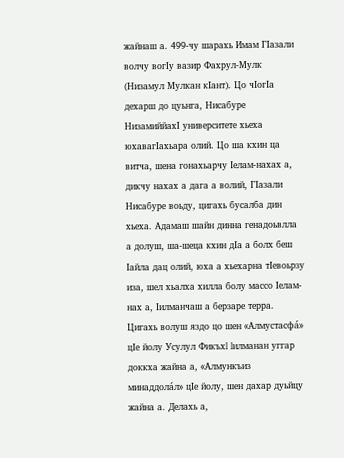жайнаш а. 499-чу шарахь Имам ГIазали волчу вогIу вазир Фахрул-Мулк (Низамул Мулкан кIант). Цо чIогIа дехарш до цуьнга, Нисабуре НизамиййахI университете хьеха юхавагIахьара олий. Цо ша кхин ца витча, шена гонахьарчу Iелам-нахах а, дикчу нахах а дага а волий, ГIазали Нисабуре воьду, цигахь бусалба дин хьеха. Адамаш шайн динна генадоьвлла а долуш, ша-шеца кхин дIа а болх беш Iайла дац олий, юха а хьехарна тIевоьрзу иза, шел хьалха хилла болу массо Iелам-нах а, Iилманчаш а берзаре терра. Цигахь волуш яздо цо шен «Алмустасфá» цIе йолу Усулул ФикъхI Iилманан уггар доккха жайна а, «Алмункъиз минаддолáл» цIе йолу, шен дахар дуьйцу жайна а. Делахь а,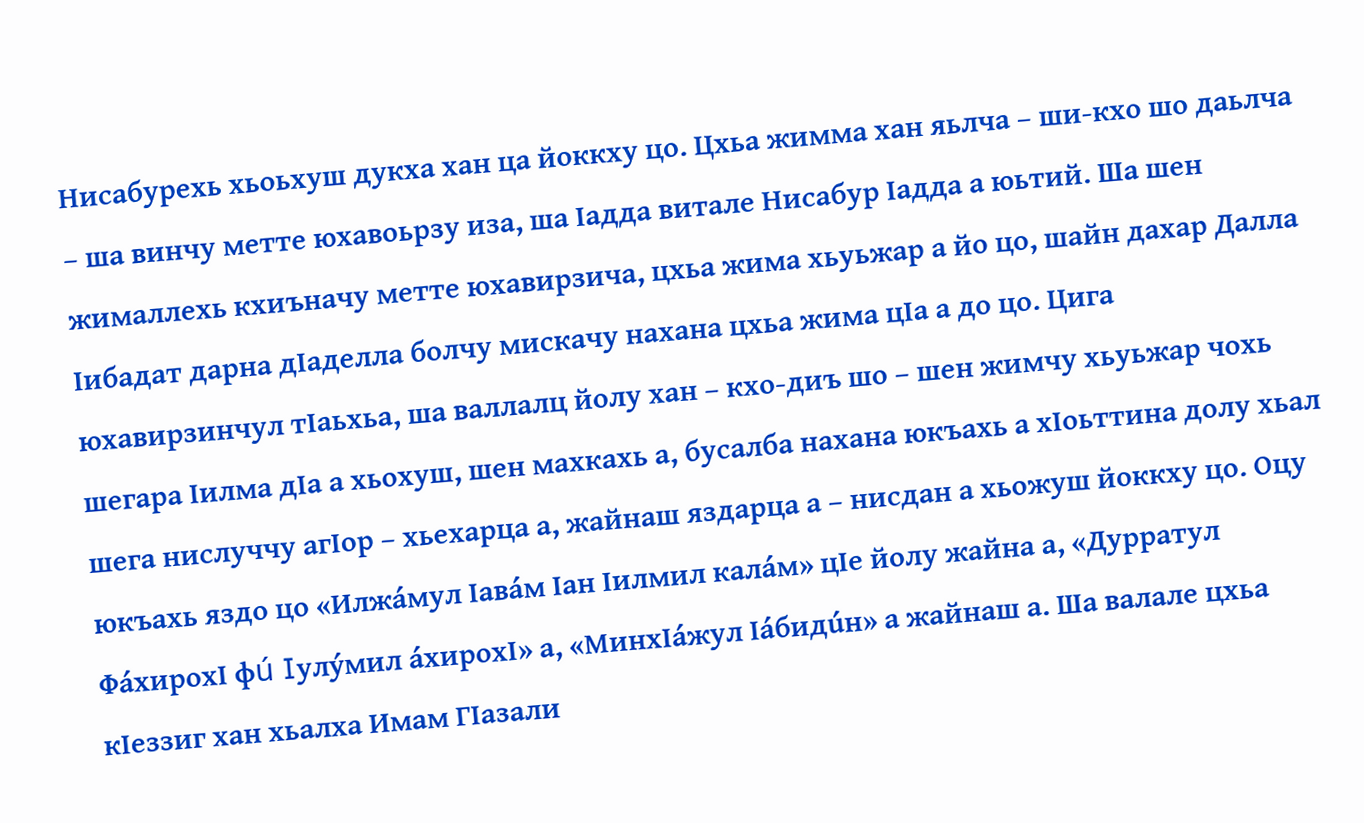Нисабурехь хьоьхуш дукха хан ца йоккху цо. Цхьа жимма хан яьлча – ши-кхо шо даьлча – ша винчу метте юхавоьрзу иза, ша Iадда витале Нисабур Iадда а юьтий. Ша шен жималлехь кхиъначу метте юхавирзича, цхьа жима хьуьжар а йо цо, шайн дахар Далла Iибадат дарна дIаделла болчу мискачу нахана цхьа жима цIа а до цо. Цига юхавирзинчул тIаьхьа, ша валлалц йолу хан – кхо-диъ шо – шен жимчу хьуьжар чохь шегара Iилма дIа а хьохуш, шен махкахь а, бусалба нахана юкъахь а хIоьттина долу хьал шега нислуччу агIор – хьехарца а, жайнаш яздарца а – нисдан а хьожуш йоккху цо. Оцу юкъахь яздо цо «Илжáмул Iавáм Iан Iилмил калáм» цIе йолу жайна а, «Дурратул ФáхирохI фú Iулýмил áхирохI» а, «МинхIáжул Iáбидúн» а жайнаш а. Ша валале цхьа кIеззиг хан хьалха Имам ГIазали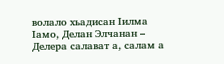волало хьадисан Iилма Iамо, Делан Элчанан – Делера салават а, салам а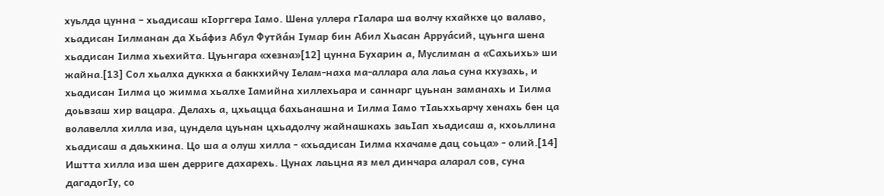хуьлда цунна – хьадисаш кIорггера Iамо. Шена уллера гIалара ша волчу кхайкхе цо валаво, хьадисан Iилманан да Хьáфиз Абул Футйáн Iумар бин Абил Хьасан Арруáсий, цуьнга шена хьадисан Iилма хьехийта. Цуьнгара «хезна»[12] цунна Бухарин а, Муслиман а «Сахьихь» ши жайна.[13] Сол хьалха дуккха а баккхийчу Iелам-наха ма-аллара ала лаьа суна кхузахь, и хьадисан Iилма цо жимма хьалхе Iамийна хиллехьара и саннарг цуьнан заманахь и Iилма доьвзаш хир вацара. Делахь а, цхьацца бахьанашна и Iилма Iамо тIаьххьарчу хенахь бен ца волавелла хилла иза, цундела цуьнан цхьадолчу жайнашкахь заьIап хьадисаш а, кхоьллина хьадисаш а даьхкина. Цо ша а олуш хилла - «хьадисан Iилма кхачаме дац соьца» - олий.[14] Иштта хилла иза шен дерриге дахарехь. Цунах лаьцна яз мел динчара аларал сов, суна дагадогIу, со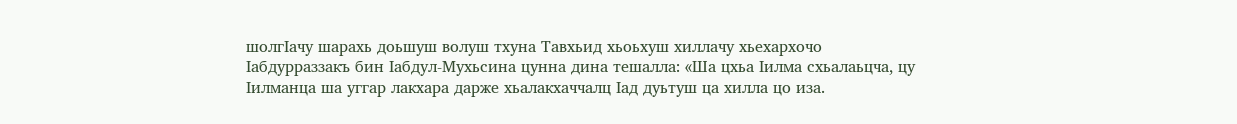шолгIачу шарахь доьшуш волуш тхуна Тавхьид хьоьхуш хиллачу хьехархочо Iабдурраззакъ бин Iабдул-Мухьсина цунна дина тешалла: «Ша цхьа Iилма схьалаьцча, цу Iилманца ша уггар лакхара дарже хьалакхаччалц Iад дуьтуш ца хилла цо иза.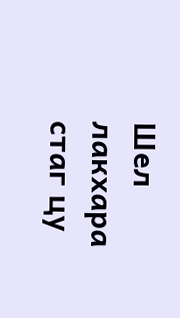Шел лакхара стаг цу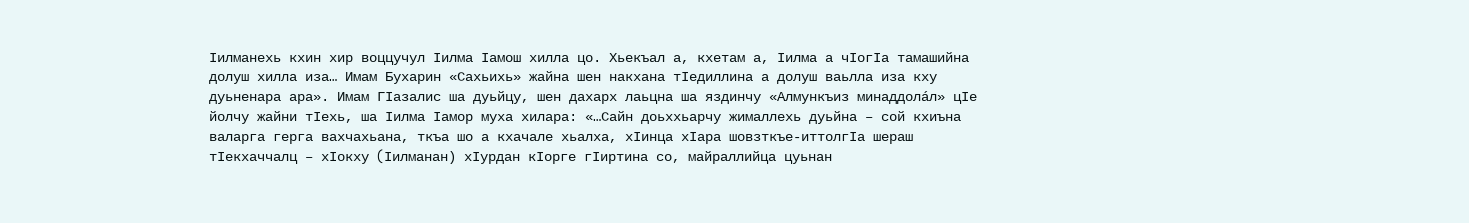Iилманехь кхин хир воццучул Iилма Iамош хилла цо. Хьекъал а, кхетам а, Iилма а чIогIа тамашийна долуш хилла иза… Имам Бухарин «Сахьихь» жайна шен накхана тIедиллина а долуш ваьлла иза кху дуьненара ара». Имам ГIазалис ша дуьйцу, шен дахарх лаьцна ша яздинчу «Алмункъиз минаддолáл» цIе йолчу жайни тIехь, ша Iилма Iамор муха хилара: «…Сайн доьххьарчу жималлехь дуьйна – сой кхиъна валарга герга вахчахьана, ткъа шо а кхачале хьалха, хIинца хIара шовзткъе-иттолгIа шераш тIекхаччалц – хIокху (Iилманан) хIурдан кIорге гIиртина со, майраллийца цуьнан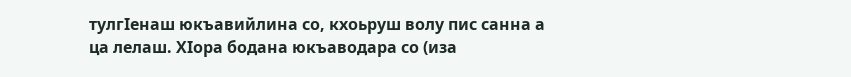тулгIенаш юкъавийлина со, кхоьруш волу пис санна а ца лелаш. ХIора бодана юкъаводара со (иза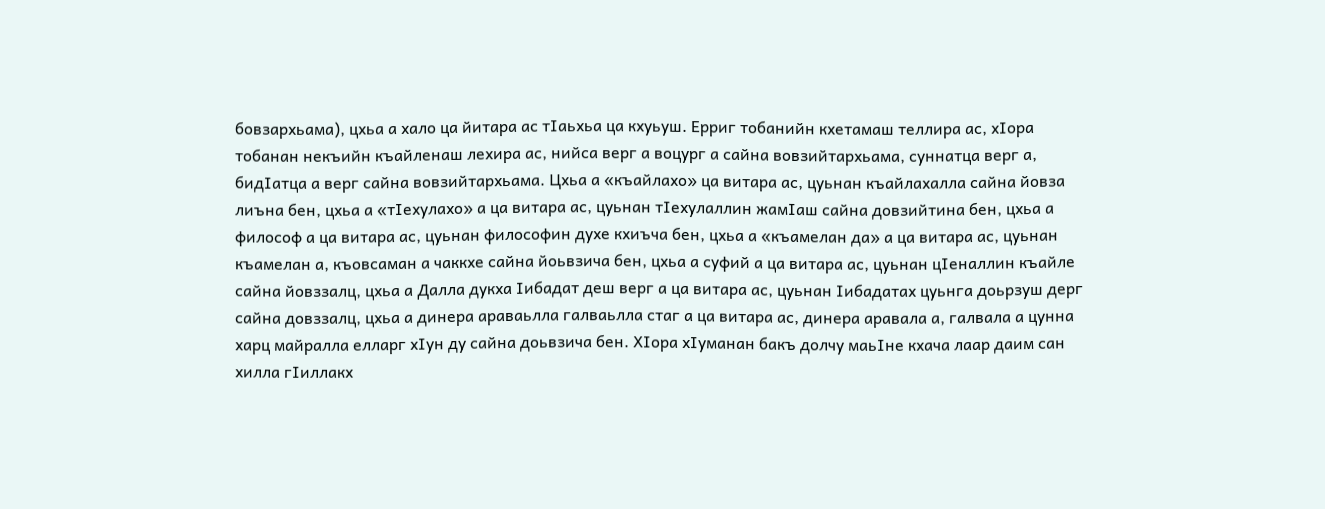бовзархьама), цхьа а хало ца йитара ас тIаьхьа ца кхуьуш. Ерриг тобанийн кхетамаш теллира ас, хIора тобанан некъийн къайленаш лехира ас, нийса верг а воцург а сайна вовзийтархьама, суннатца верг а, бидIатца а верг сайна вовзийтархьама. Цхьа а «къайлахо» ца витара ас, цуьнан къайлахалла сайна йовза лиъна бен, цхьа а «тIехулахо» а ца витара ас, цуьнан тIехулаллин жамIаш сайна довзийтина бен, цхьа а философ а ца витара ас, цуьнан философин духе кхиъча бен, цхьа а «къамелан да» а ца витара ас, цуьнан къамелан а, къовсаман а чаккхе сайна йоьвзича бен, цхьа а суфий а ца витара ас, цуьнан цIеналлин къайле сайна йовззалц, цхьа а Далла дукха Iибадат деш верг а ца витара ас, цуьнан Iибадатах цуьнга доьрзуш дерг сайна довззалц, цхьа а динера араваьлла галваьлла стаг а ца витара ас, динера аравала а, галвала а цунна харц майралла елларг хIун ду сайна доьвзича бен. ХIора хIуманан бакъ долчу маьIне кхача лаар даим сан хилла гIиллакх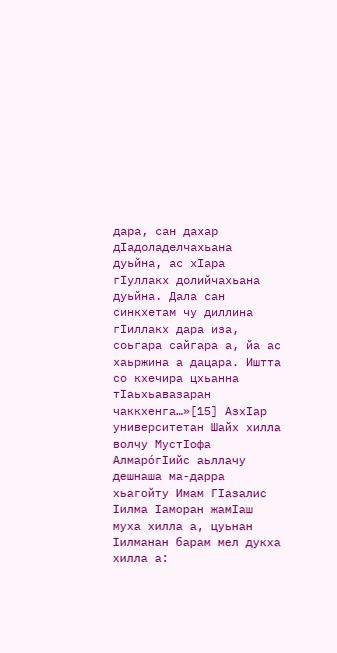дара, сан дахар дIадоладелчахьана дуьйна, ас хIара гIуллакх долийчахьана дуьйна. Дала сан синкхетам чу диллина гIиллакх дара иза, соьгара сайгара а, йа ас хаьржина а дацара. Иштта со кхечира цхьанна тIаьхьавазаран чаккхенга…»[15] АзхIар университетан Шайх хилла волчу МустIофа АлмарóгIийс аьллачу дешнаша ма-дарра хьагойту Имам ГIазалис Iилма Iаморан жамIаш муха хилла а, цуьнан Iилманан барам мел дукха хилла а: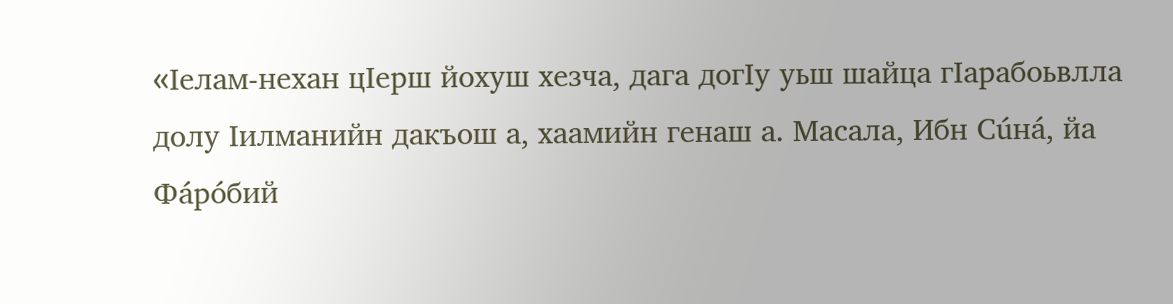«Iелам-нехан цIерш йохуш хезча, дага догIу уьш шайца гIарабоьвлла долу Iилманийн дакъош а, хаамийн генаш а. Масала, Ибн Сúнá, йа Фáрóбий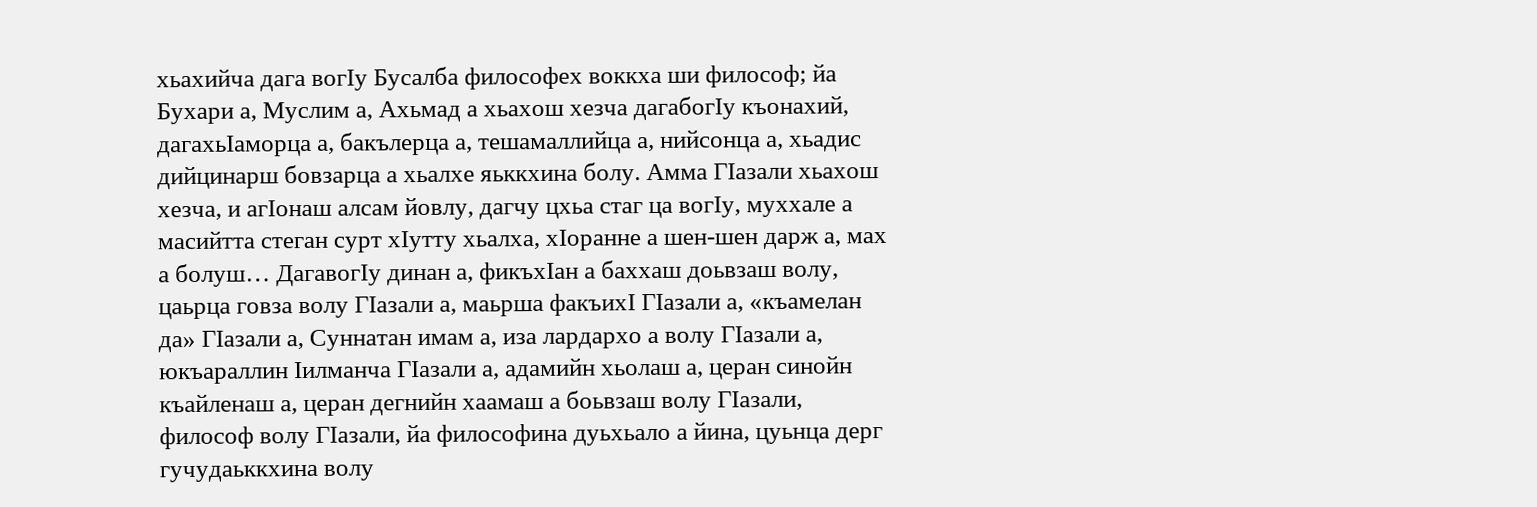хьахийча дага вогIу Бусалба философех воккха ши философ; йа Бухари а, Муслим а, Ахьмад а хьахош хезча дагабогIу къонахий, дагахьIаморца а, бакълерца а, тешамаллийца а, нийсонца а, хьадис дийцинарш бовзарца а хьалхе яьккхина болу. Амма ГIазали хьахош хезча, и агIонаш алсам йовлу, дагчу цхьа стаг ца вогIу, муххале а масийтта стеган сурт хIутту хьалха, хIоранне а шен-шен дарж а, мах а болуш… ДагавогIу динан а, фикъхIан а баххаш доьвзаш волу, цаьрца говза волу ГIазали а, маьрша факъихI ГIазали а, «къамелан да» ГIазали а, Суннатан имам а, иза лардархо а волу ГIазали а, юкъараллин Iилманча ГIазали а, адамийн хьолаш а, церан синойн къайленаш а, церан дегнийн хаамаш а боьвзаш волу ГIазали, философ волу ГIазали, йа философина дуьхьало а йина, цуьнца дерг гучудаьккхина волу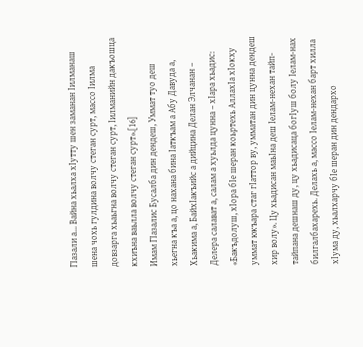ГIазали а… Вайна хьалха хIутту шен заманан Iилманаш шена чохь гулдина волчу стеган сурт, массо Iилма довзарга хьаьгна волчу стеган сурт, Iилманийн дакъошца кхиъна ваьлла волчу стеган сурт».[16]
Имам ГIазалис Бусалба дин дендеш, Уммат туо деш хьегна къа а, цо нахана бина Iаткъам а Абу Давуда а, Хьакима а, БайхIакъийс а дийцина Делан Элчанан – Делера салават а, салам а хуьлда цунна – хIара хьадис: «Бакъдолуш, хIора бIе шеран коьртехь АллахIа хIокху уммат юкъара стаг гIаттор ву, умматан дин цунна дендеш хир волу». Цу хьадисан маьIна деш Iелам-нехан тайп-тайпана дешнаш ду, цу хьадисаца богIуш болу Iелам-нах билгалбахарехь. Делахь а, массо Iелам-нехан барт хилла хIума ду, хьалхарчу бIе шеран дин дендархо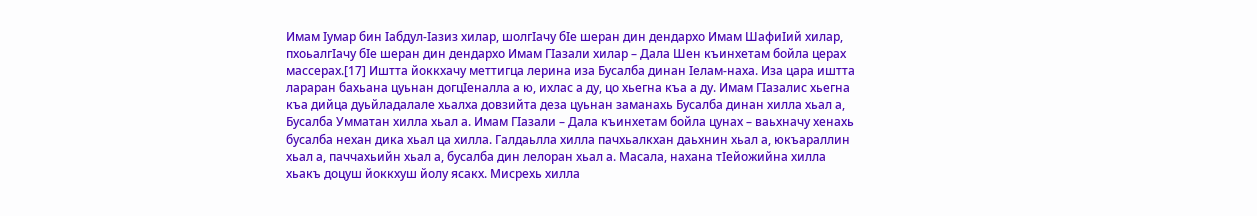Имам Iумар бин Iабдул-Iазиз хилар, шолгIачу бIе шеран дин дендархо Имам ШафиIий хилар, пхоьалгIачу бIе шеран дин дендархо Имам ГIазали хилар – Дала Шен къинхетам бойла церах массерах.[17] Иштта йоккхачу меттигца лерина иза Бусалба динан Iелам-наха. Иза цара иштта лараран бахьана цуьнан догцIеналла а ю, ихлас а ду, цо хьегна къа а ду. Имам ГIазалис хьегна къа дийца дуьйладалале хьалха довзийта деза цуьнан заманахь Бусалба динан хилла хьал а, Бусалба Умматан хилла хьал а. Имам ГIазали – Дала къинхетам бойла цунах – ваьхначу хенахь бусалба нехан дика хьал ца хилла. Галдаьлла хилла пачхьалкхан даьхнин хьал а, юкъараллин хьал а, паччахьийн хьал а, бусалба дин лелоран хьал а. Масала, нахана тIейожийна хилла хьакъ доцуш йоккхуш йолу ясакх. Мисрехь хилла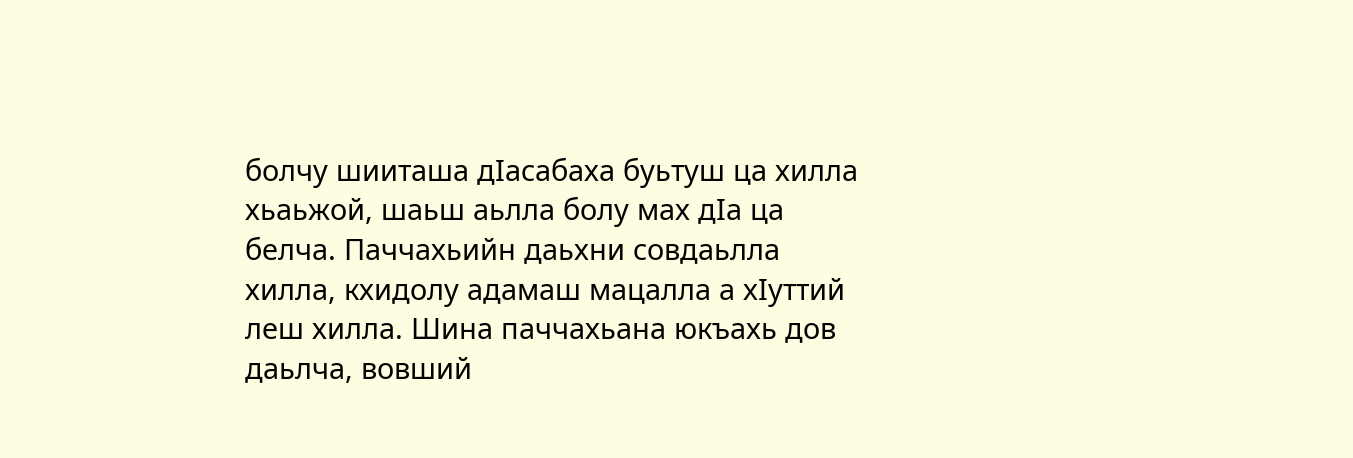болчу шииташа дIасабаха буьтуш ца хилла хьаьжой, шаьш аьлла болу мах дIа ца белча. Паччахьийн даьхни совдаьлла хилла, кхидолу адамаш мацалла а хIуттий леш хилла. Шина паччахьана юкъахь дов даьлча, вовший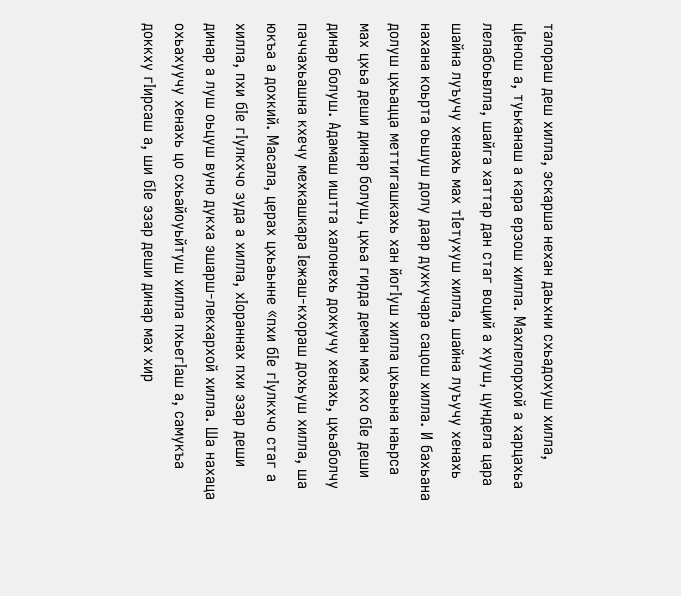талораш деш хилла, эскарша нехан даьхни схьадохуш хилла, цIенош а, туьканаш а кара ерзош хилла. Махлелорхой а харцахьа лелабоьвлла, шайга хаттар дан стаг воций а хууш, цундела цара шайна луъучу хенахь мах тIетухуш хилла, шайна луъучу хенахь нахана коьрта оьшуш долу даар духкучара сацош хилла. И бахьана долуш цхьацца меттигашкахь хан йогIуш хилла цхьаьна наьрса мах цхьа деши динар болуш, цхьа гирда деман мах кхо бIе деши динар болуш. Адамаш иштта халонехь дохкучу хенахь, цхьаболчу паччахьашна кхечу мехкашкара Iежаш-кхораш дохьуш хилла, ша юкъа а дохкий. Масала, церах цхьаьнне «пхи бIе гIулкхчо стаг а хилла, пхи бIе гIулкхчо зуда а хилла, хIораннах пхи эзар деши динар а луш оьцуш вуно дукха эшарш-лекхархой хилла. Ша нахаца охьахуучу хенахь цо схьайоуьйтуш хилла пхьегIаш а, самукъа доккху гIирсаш а, ши бIе эзар деши динар мах хир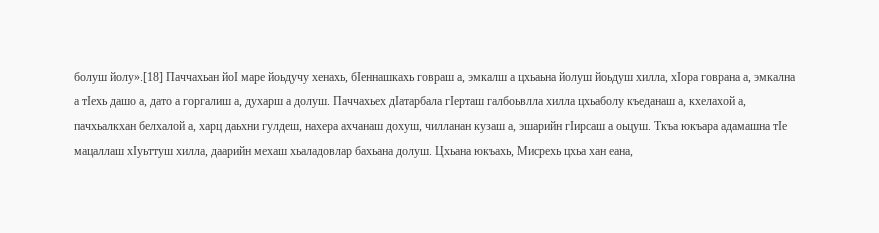болуш йолу».[18] Паччахьан йоI маре йоьдучу хенахь, бIеннашкахь говраш а, эмкалш а цхьаьна йолуш йоьдуш хилла, хIора говрана а, эмкална а тIехь дашо а, дато а горгалиш а, духарш а долуш. Паччахьех дIатарбала гIерташ галбоьвлла хилла цхьаболу къеданаш а, кхелахой а, пачхьалкхан белхалой а, харц даьхни гулдеш, нахера ахчанаш дохуш, чилланан кузаш а, эшарийн гIирсаш а оьцуш. Ткъа юкъара адамашна тIе мацаллаш хIуьттуш хилла, даарийн мехаш хьаладовлар бахьана долуш. Цхьана юкъахь, Мисрехь цхьа хан еана,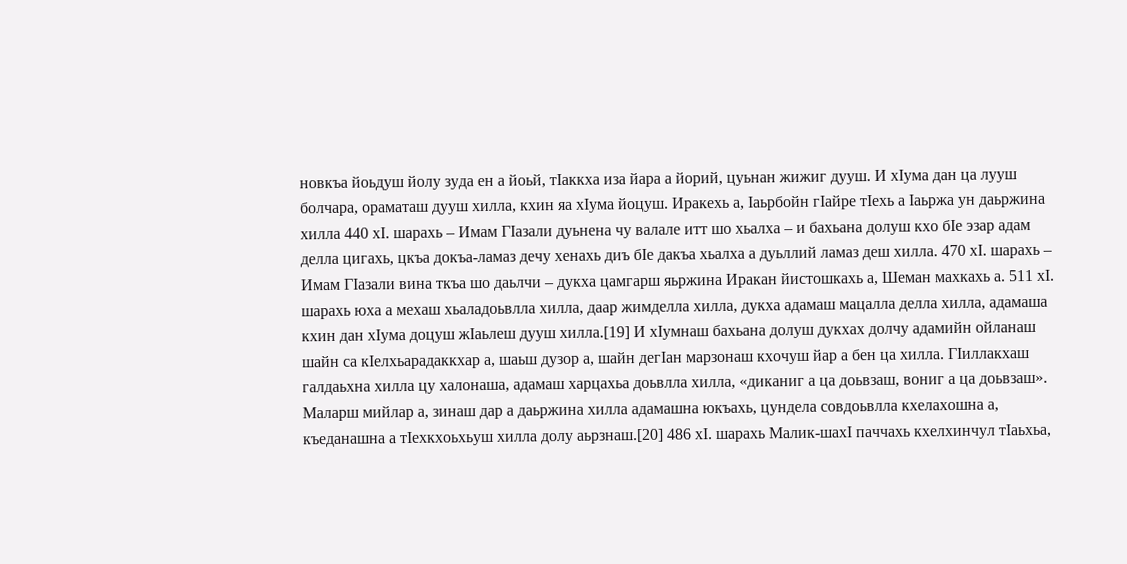новкъа йоьдуш йолу зуда ен а йоьй, тIаккха иза йара а йорий, цуьнан жижиг дууш. И хIума дан ца лууш болчара, ораматаш дууш хилла, кхин яа хIума йоцуш. Иракехь а, Iаьрбойн гIайре тIехь а Iаьржа ун даьржина хилла 440 хI. шарахь – Имам ГIазали дуьнена чу валале итт шо хьалха – и бахьана долуш кхо бIе эзар адам делла цигахь, цкъа докъа-ламаз дечу хенахь диъ бIе дакъа хьалха а дуьллий ламаз деш хилла. 470 хI. шарахь – Имам ГIазали вина ткъа шо даьлчи – дукха цамгарш яьржина Иракан йистошкахь а, Шеман махкахь а. 511 хI. шарахь юха а мехаш хьаладоьвлла хилла, даар жимделла хилла, дукха адамаш мацалла делла хилла, адамаша кхин дан хIума доцуш жIаьлеш дууш хилла.[19] И хIумнаш бахьана долуш дукхах долчу адамийн ойланаш шайн са кIелхьарадаккхар а, шаьш дузор а, шайн дегIан марзонаш кхочуш йар а бен ца хилла. ГIиллакхаш галдаьхна хилла цу халонаша, адамаш харцахьа доьвлла хилла, «диканиг а ца доьвзаш, вониг а ца доьвзаш». Маларш мийлар а, зинаш дар а даьржина хилла адамашна юкъахь, цундела совдоьвлла кхелахошна а, къеданашна а тIехкхоьхьуш хилла долу аьрзнаш.[20] 486 хI. шарахь Малик-шахI паччахь кхелхинчул тIаьхьа,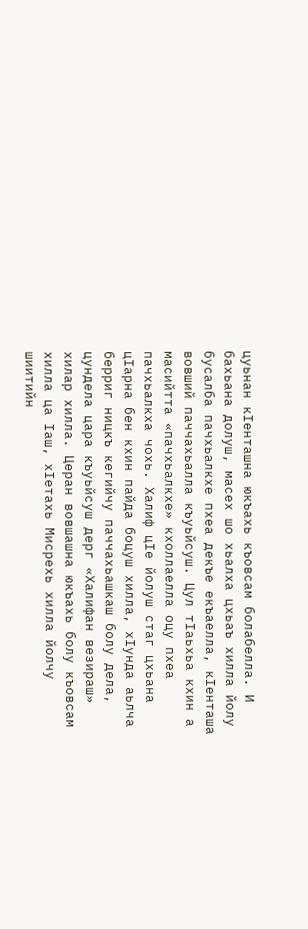цуьнан кIенташна юкъахь къовсам болабелла. И бахьана долуш, масех шо хьалха цхьаъ хилла йолу бусалба пачхьалкхе пхеа декъе екъаелла, кIенташа вовший паччахьалла къуьйсуш. Цул тIаьхьа кхин а масийтта «пачхьалкхе» кхоллаелла оцу пхеа пачхьалкха чохь. Халиф цIе йолуш стаг цхьана цIарна бен кхин пайда боцуш хилла, хIунда аьлча берриг ницкъ кегийчу паччахьашкаш болу дела, цундела цара къуьйсуш дерг «Халифан везираш» хилар хилла. Церан вовшашна юкъахь болу къовсам хилла ца Iаш, хIетахь Мисрехь хилла йолчу шиитийн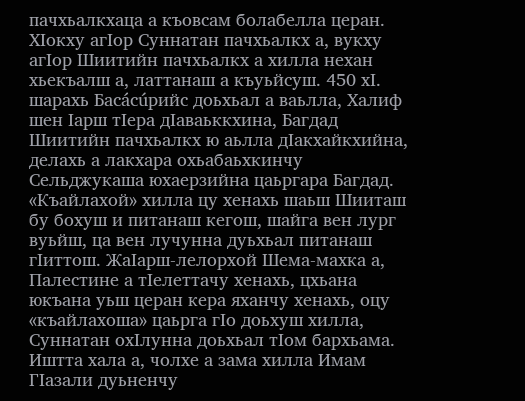пачхьалкхаца а къовсам болабелла церан. ХIокху агIор Суннатан пачхьалкх а, вукху агIор Шиитийн пачхьалкх а хилла нехан хьекъалш а, латтанаш а къуьйсуш. 450 хI. шарахь Басáсúрийс доьхьал а ваьлла, Халиф шен Iарш тIера дIаваьккхина, Багдад Шиитийн пачхьалкх ю аьлла дIакхайкхийна, делахь а лакхара охьабаьхкинчу Сельджукаша юхаерзийна цаьргара Багдад. «Къайлахой» хилла цу хенахь шаьш Шииташ бу бохуш и питанаш кегош, шайга вен лург вуьйш, ца вен лучунна дуьхьал питанаш гIиттош. ЖаIарш-лелорхой Шема-махка а, Палестине а тIелеттачу хенахь, цхьана юкъана уьш церан кера яханчу хенахь, оцу «къайлахоша» цаьрга гIо доьхуш хилла, Суннатан охIлунна доьхьал тIом бархьама. Иштта хала а, чолхе а зама хилла Имам ГIазали дуьненчу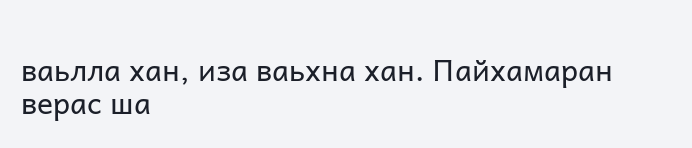ваьлла хан, иза ваьхна хан. Пайхамаран верас ша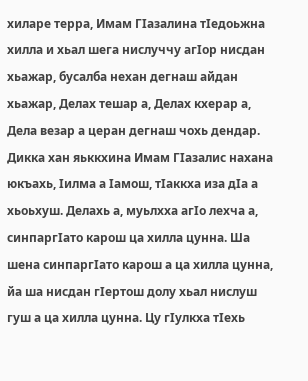хиларе терра, Имам ГIазалина тIедоьжна хилла и хьал шега нислуччу агIор нисдан хьажар, бусалба нехан дегнаш айдан хьажар, Делах тешар а, Делах кхерар а, Дела везар а церан дегнаш чохь дендар. Дикка хан яьккхина Имам ГIазалис нахана юкъахь, Iилма а Iамош, тIаккха иза дIа а хьоьхуш. Делахь а, муьлхха агIо лехча а, синпаргIато карош ца хилла цунна. Ша шена синпаргIато карош а ца хилла цунна, йа ша нисдан гIертош долу хьал нислуш гуш а ца хилла цунна. Цу гIулкха тIехь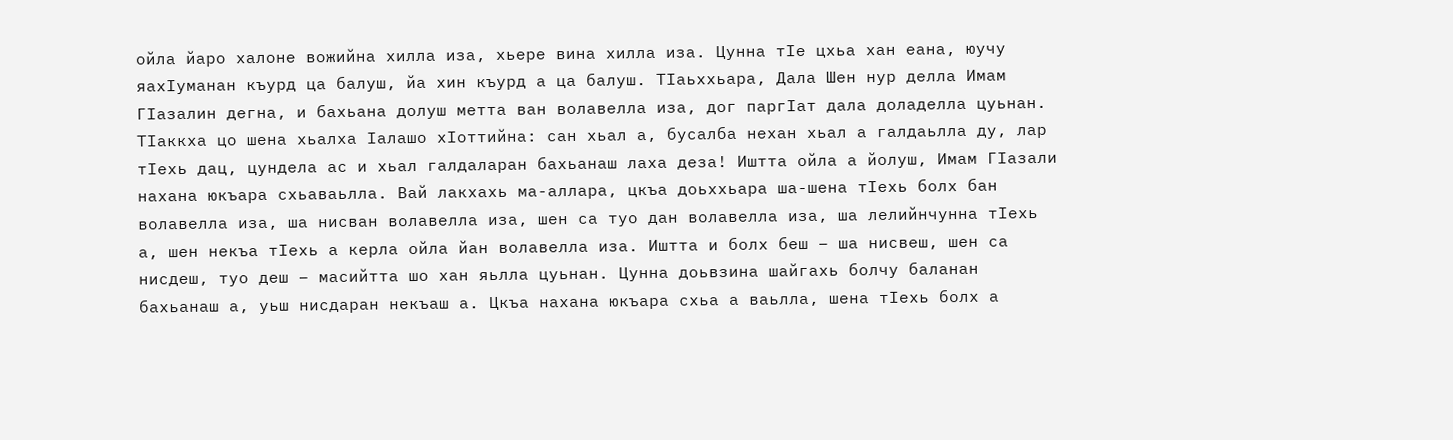ойла йаро халоне вожийна хилла иза, хьере вина хилла иза. Цунна тIе цхьа хан еана, юучу яахIуманан къурд ца балуш, йа хин къурд а ца балуш. ТIаьххьара, Дала Шен нур делла Имам ГIазалин дегна, и бахьана долуш метта ван волавелла иза, дог паргIат дала доладелла цуьнан. ТIаккха цо шена хьалха Iалашо хIоттийна: сан хьал а, бусалба нехан хьал а галдаьлла ду, лар тIехь дац, цундела ас и хьал галдаларан бахьанаш лаха деза! Иштта ойла а йолуш, Имам ГIазали нахана юкъара схьаваьлла. Вай лакхахь ма-аллара, цкъа доьххьара ша-шена тIехь болх бан волавелла иза, ша нисван волавелла иза, шен са туо дан волавелла иза, ша лелийнчунна тIехь а, шен некъа тIехь а керла ойла йан волавелла иза. Иштта и болх беш – ша нисвеш, шен са нисдеш, туо деш – масийтта шо хан яьлла цуьнан. Цунна доьвзина шайгахь болчу баланан бахьанаш а, уьш нисдаран некъаш а. Цкъа нахана юкъара схьа а ваьлла, шена тIехь болх а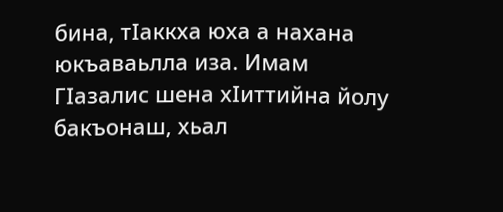бина, тIаккха юха а нахана юкъаваьлла иза. Имам ГIазалис шена хIиттийна йолу бакъонаш, хьал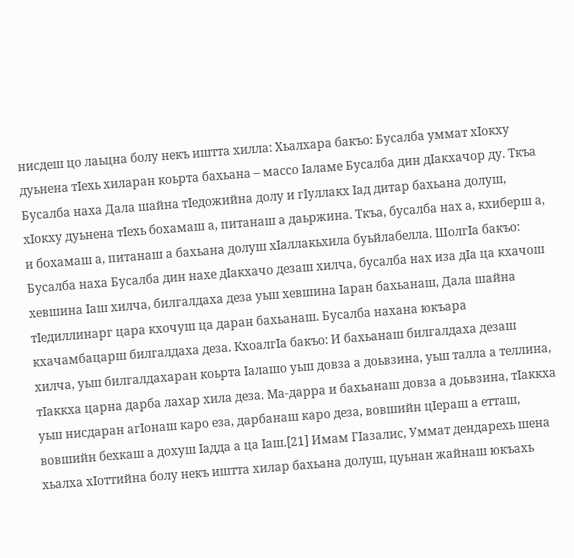нисдеш цо лаьцна болу некъ иштта хилла: Хьалхара бакъо: Бусалба уммат хIокху дуьнена тIехь хиларан коьрта бахьана – массо Iаламе Бусалба дин дIакхачор ду. Ткъа Бусалба наха Дала шайна тIедожийна долу и гIуллакх Iад дитар бахьана долуш, хIокху дуьнена тIехь бохамаш а, питанаш а даьржина. Ткъа, бусалба нах а, кхиберш а, и бохамаш а, питанаш а бахьана долуш хIаллакьхила буьйлабелла. ШолгIа бакъо: Бусалба наха Бусалба дин нахе дIакхачо дезаш хилча, бусалба нах иза дIа ца кхачош хевшина Iаш хилча, билгалдаха деза уьш хевшина Iаран бахьанаш, Дала шайна тIедиллинарг цара кхочуш ца даран бахьанаш. Бусалба нахана юкъара кхачамбацарш билгалдаха деза. КхоалгIа бакъо: И бахьанаш билгалдаха дезаш хилча, уьш билгалдахаран коьрта Iалашо уьш довза а доьвзина, уьш талла а теллина, тIаккха царна дарба лахар хила деза. Ма-дарра и бахьанаш довза а доьвзина, тIаккха уьш нисдаран агIонаш каро еза, дарбанаш каро деза, вовшийн цIераш а етташ, вовшийн бехкаш а дохуш Iадда а ца Iаш.[21] Имам ГIазалис, Уммат дендарехь шена хьалха хIоттийна болу некъ иштта хилар бахьана долуш, цуьнан жайнаш юкъахь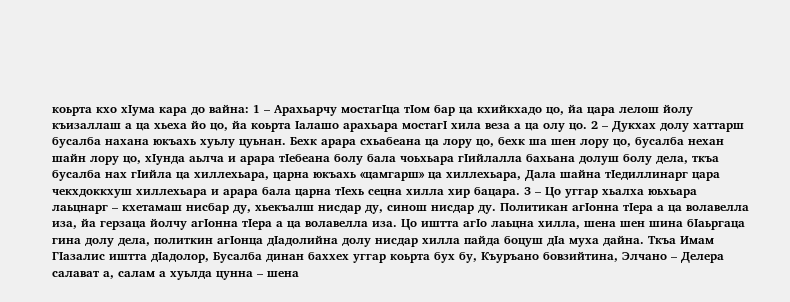коьрта кхо хIума кара до вайна: 1 – Арахьарчу мостагIца тIом бар ца кхийкхадо цо, йа цара лелош йолу къизаллаш а ца хьеха йо цо, йа коьрта Iалашо арахьара мостагI хила веза а ца олу цо. 2 – Дукхах долу хаттарш бусалба нахана юкъахь хуьлу цуьнан. Бехк арара схьабеана ца лору цо, бехк ша шен лору цо, бусалба нехан шайн лору цо, хIунда аьлча и арара тIебеана болу бала чоьхьара гIийлалла бахьана долуш болу дела, ткъа бусалба нах гIийла ца хиллехьара, царна юкъахь «цамгарш» ца хиллехьара, Дала шайна тIедиллинарг цара чекхдоккхуш хиллехьара и арара бала царна тIехь сецна хилла хир бацара. 3 – Цо уггар хьалха юьхьара лаьцнарг – кхетамаш нисбар ду, хьекъалш нисдар ду, синош нисдар ду. Политикан агIонна тIера а ца волавелла иза, йа герзаца йолчу агIонна тIера а ца волавелла иза. Цо иштта агIо лаьцна хилла, шена шен шина бIаьргаца гина долу дела, политкин агIонца дIадолийна долу нисдар хилла пайда боцуш дIа муха дайна. Ткъа Имам ГIазалис иштта дIадолор, Бусалба динан баххех уггар коьрта бух бу, Къуръано бовзийтина, Элчано – Делера салават а, салам а хуьлда цунна – шена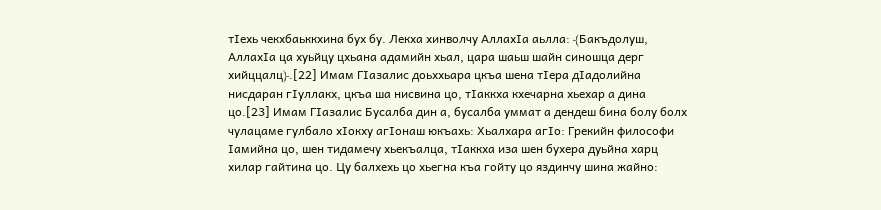тIехь чекхбаьккхина бух бу. Лекха хинволчу АллахIа аьлла: ﴾Бакъдолуш, АллахIа ца хуьйцу цхьана адамийн хьал, цара шаьш шайн синошца дерг хийццалц﴿.[22] Имам ГIазалис доьххьара цкъа шена тIера дIадолийна нисдаран гIуллакх, цкъа ша нисвина цо, тIаккха кхечарна хьехар а дина цо.[23] Имам ГIазалис Бусалба дин а, бусалба уммат а дендеш бина болу болх чулацаме гулбало хIокху агIонаш юкъахь: Хьалхара агIо: Грекийн философи Iамийна цо, шен тидамечу хьекъалца, тIаккха иза шен бухера дуьйна харц хилар гайтина цо. Цу балхехь цо хьегна къа гойту цо яздинчу шина жайно: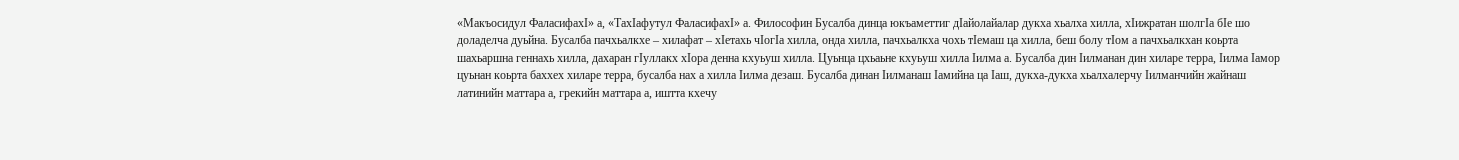«Макъосидул ФаласифахI» а, «ТахIафутул ФаласифахI» а. Философин Бусалба динца юкъаметтиг дIайолайалар дукха хьалха хилла, хIижратан шолгIа бIе шо доладелча дуьйна. Бусалба пачхьалкхе – хилафат – хIетахь чIогIа хилла, онда хилла, пачхьалкха чохь тIемаш ца хилла, беш болу тIом а пачхьалкхан коьрта шахьаршна геннахь хилла, дахаран гIуллакх хIора денна кхуьуш хилла. Цуьнца цхьаьне кхуьуш хилла Iилма а. Бусалба дин Iилманан дин хиларе терра, Iилма Iамор цуьнан коьрта баххех хиларе терра, бусалба нах а хилла Iилма дезаш. Бусалба динан Iилманаш Iамийна ца Iаш, дукха-дукха хьалхалерчу Iилманчийн жайнаш латинийн маттара а, грекийн маттара а, иштта кхечу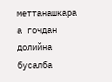меттанашкара а гочдан долийна бусалба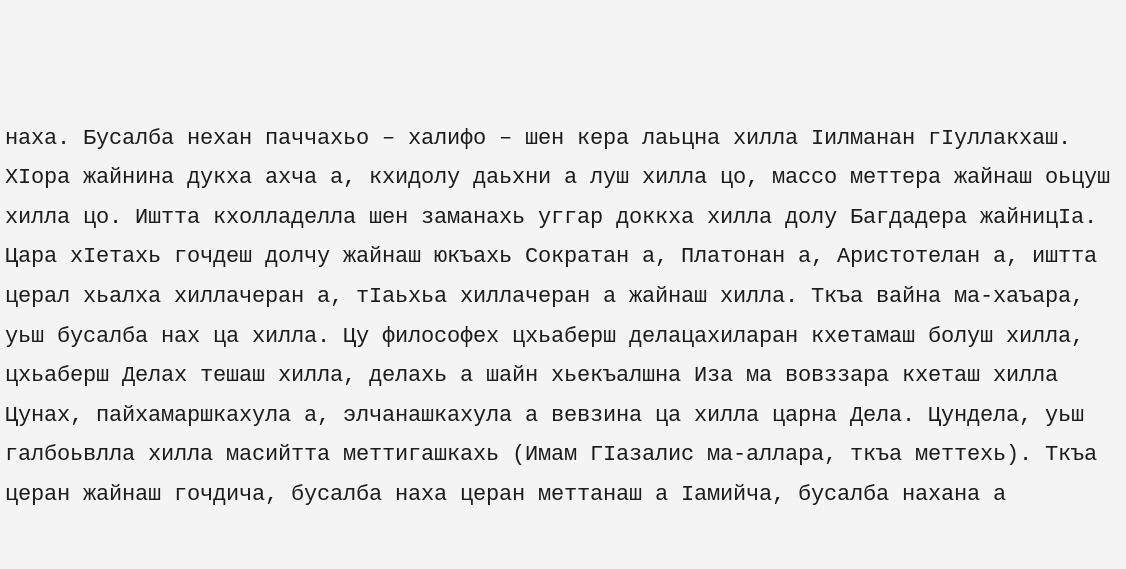наха. Бусалба нехан паччахьо – халифо – шен кера лаьцна хилла Iилманан гIуллакхаш. ХIора жайнина дукха ахча а, кхидолу даьхни а луш хилла цо, массо меттера жайнаш оьцуш хилла цо. Иштта кхолладелла шен заманахь уггар доккха хилла долу Багдадера жайницIа. Цара хIетахь гочдеш долчу жайнаш юкъахь Сократан а, Платонан а, Аристотелан а, иштта церал хьалха хиллачеран а, тIаьхьа хиллачеран а жайнаш хилла. Ткъа вайна ма-хаъара, уьш бусалба нах ца хилла. Цу философех цхьаберш делацахиларан кхетамаш болуш хилла, цхьаберш Делах тешаш хилла, делахь а шайн хьекъалшна Иза ма вовззара кхеташ хилла Цунах, пайхамаршкахула а, элчанашкахула а вевзина ца хилла царна Дела. Цундела, уьш галбоьвлла хилла масийтта меттигашкахь (Имам ГIазалис ма-аллара, ткъа меттехь). Ткъа церан жайнаш гочдича, бусалба наха церан меттанаш а Iамийча, бусалба нахана а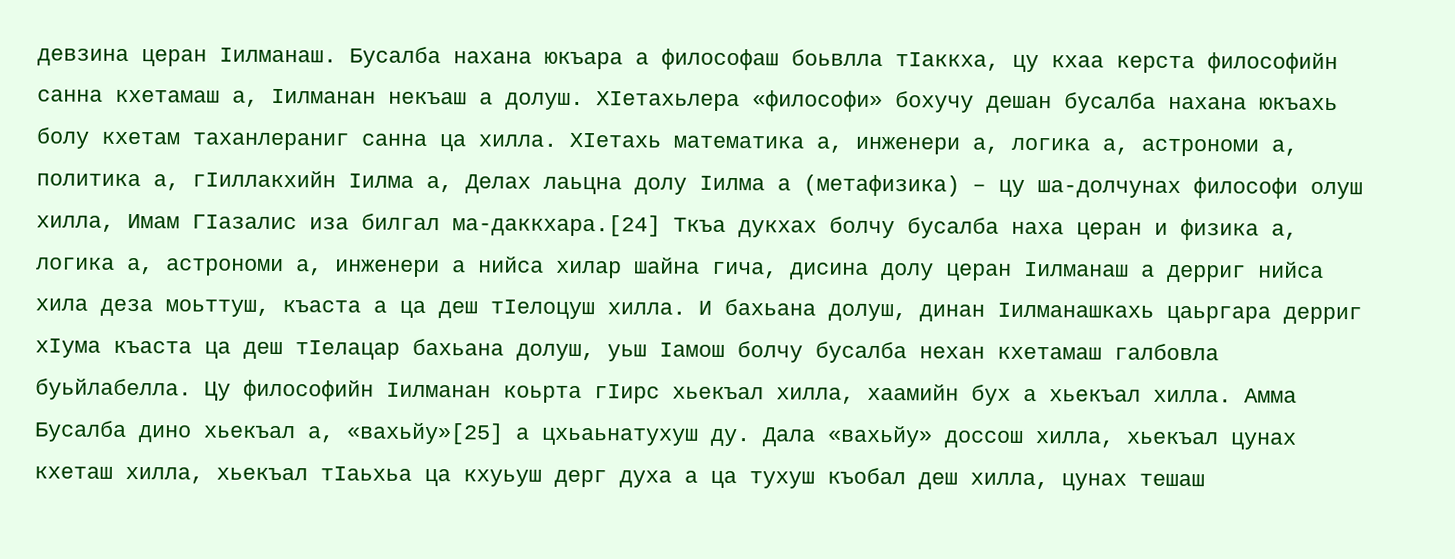девзина церан Iилманаш. Бусалба нахана юкъара а философаш боьвлла тIаккха, цу кхаа керста философийн санна кхетамаш а, Iилманан некъаш а долуш. ХIетахьлера «философи» бохучу дешан бусалба нахана юкъахь болу кхетам таханлераниг санна ца хилла. ХIетахь математика а, инженери а, логика а, астрономи а, политика а, гIиллакхийн Iилма а, Делах лаьцна долу Iилма а (метафизика) – цу ша-долчунах философи олуш хилла, Имам ГIазалис иза билгал ма-даккхара.[24] Ткъа дукхах болчу бусалба наха церан и физика а, логика а, астрономи а, инженери а нийса хилар шайна гича, дисина долу церан Iилманаш а дерриг нийса хила деза моьттуш, къаста а ца деш тIелоцуш хилла. И бахьана долуш, динан Iилманашкахь цаьргара дерриг хIума къаста ца деш тIелацар бахьана долуш, уьш Iамош болчу бусалба нехан кхетамаш галбовла буьйлабелла. Цу философийн Iилманан коьрта гIирс хьекъал хилла, хаамийн бух а хьекъал хилла. Амма Бусалба дино хьекъал а, «вахьйу»[25] а цхьаьнатухуш ду. Дала «вахьйу» доссош хилла, хьекъал цунах кхеташ хилла, хьекъал тIаьхьа ца кхуьуш дерг духа а ца тухуш къобал деш хилла, цунах тешаш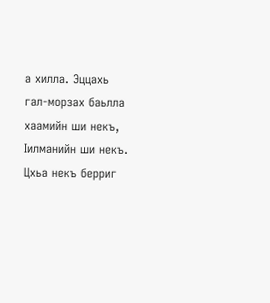а хилла. Эццахь гал-морзах баьлла хаамийн ши некъ, Iилманийн ши некъ. Цхьа некъ берриг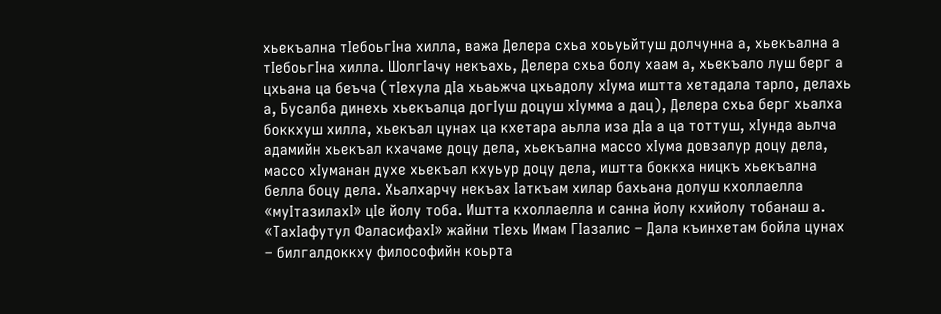хьекъална тIебоьгIна хилла, важа Делера схьа хоьуьйтуш долчунна а, хьекъална а тIебоьгIна хилла. ШолгIачу некъахь, Делера схьа болу хаам а, хьекъало луш берг а цхьана ца беъча (тIехула дIа хьаьжча цхьадолу хIума иштта хетадала тарло, делахь а, Бусалба динехь хьекъалца догIуш доцуш хIумма а дац), Делера схьа берг хьалха боккхуш хилла, хьекъал цунах ца кхетара аьлла иза дIа а ца тоттуш, хIунда аьлча адамийн хьекъал кхачаме доцу дела, хьекъална массо хIума довзалур доцу дела, массо хIуманан духе хьекъал кхуьур доцу дела, иштта боккха ницкъ хьекъална белла боцу дела. Хьалхарчу некъах Iаткъам хилар бахьана долуш кхоллаелла «муIтазилахI» цIе йолу тоба. Иштта кхоллаелла и санна йолу кхийолу тобанаш а. «ТахIафутул ФаласифахI» жайни тIехь Имам ГIазалис – Дала къинхетам бойла цунах – билгалдоккху философийн коьрта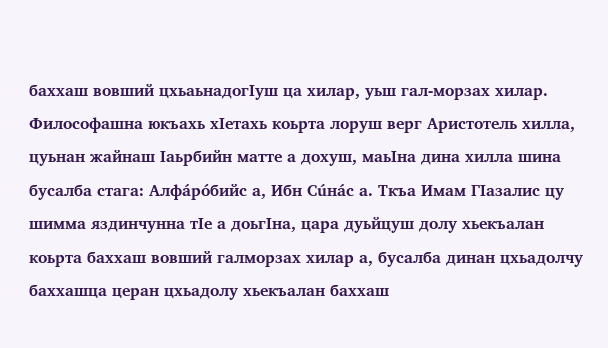баххаш вовший цхьаьнадогIуш ца хилар, уьш гал-морзах хилар. Философашна юкъахь хIетахь коьрта лоруш верг Аристотель хилла, цуьнан жайнаш Iаьрбийн матте а дохуш, маьIна дина хилла шина бусалба стага: Алфáрóбийс а, Ибн Сúнáс а. Ткъа Имам ГIазалис цу шимма яздинчунна тIе а доьгIна, цара дуьйцуш долу хьекъалан коьрта баххаш вовший галморзах хилар а, бусалба динан цхьадолчу баххашца церан цхьадолу хьекъалан баххаш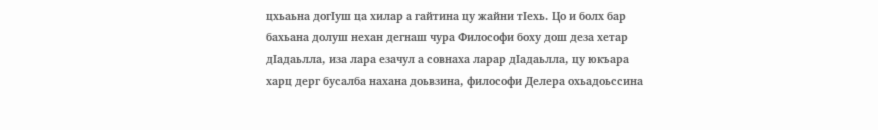цхьаьна догIуш ца хилар а гайтина цу жайни тIехь. Цо и болх бар бахьана долуш нехан дегнаш чура Философи боху дош деза хетар дIадаьлла, иза лара езачул а совнаха ларар дIадаьлла, цу юкъара харц дерг бусалба нахана доьвзина, философи Делера охьадоьссина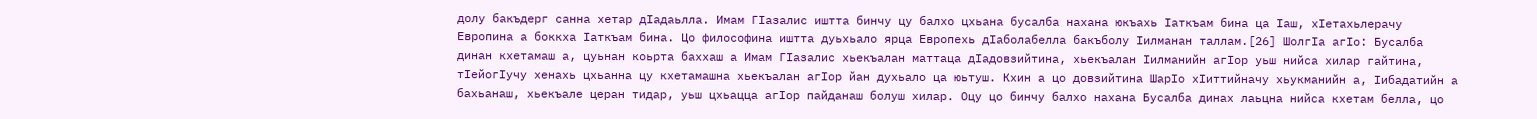долу бакъдерг санна хетар дIадаьлла. Имам ГIазалис иштта бинчу цу балхо цхьана бусалба нахана юкъахь Iаткъам бина ца Iаш, хIетахьлерачу Европина а боккха Iаткъам бина. Цо философина иштта дуьхьало ярца Европехь дIаболабелла бакъболу Iилманан таллам.[26] ШолгIа агIо: Бусалба динан кхетамаш а, цуьнан коьрта баххаш а Имам ГIазалис хьекъалан маттаца дIадовзийтина, хьекъалан Iилманийн агIор уьш нийса хилар гайтина, тIейогIучу хенахь цхьанна цу кхетамашна хьекъалан агIор йан духьало ца юьтуш. Кхин а цо довзийтина ШарIо хIиттийначу хьукманийн а, Iибадатийн а бахьанаш, хьекъале церан тидар, уьш цхьацца агIор пайданаш болуш хилар. Оцу цо бинчу балхо нахана Бусалба динах лаьцна нийса кхетам белла, цо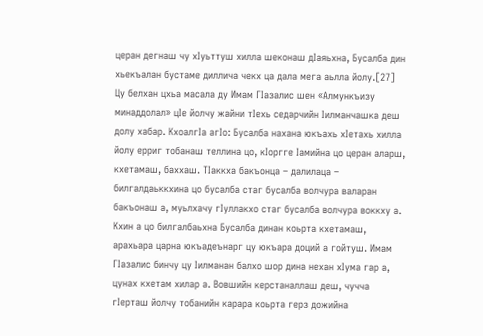церан дегнаш чу хIуьттуш хилла шеконаш дIаяьхна, Бусалба дин хьекъалан бустаме диллича чекх ца дала мега аьлла йолу.[27] Цу белхан цхьа масала ду Имам ГIазалис шен «Алмункъизу минаддолал» цIе йолчу жайни тIехь седарчийн Iилманчашка деш долу хабар. КхоалгIа агIо: Бусалба нахана юкъахь хIетахь хилла йолу ерриг тобанаш теллина цо, кIоргге Iамийна цо церан аларш, кхетамаш, баххаш. ТIаккха бакъонца – далилаца – билгалдаьккхина цо бусалба стаг бусалба волчура валаран бакъонаш а, муьлхачу гIуллакхо стаг бусалба волчура воккху а. Кхин а цо билгалбаьхна Бусалба динан коьрта кхетамаш, арахьара царна юкъадеънарг цу юкъара доций а гойтуш. Имам ГIазалис бинчу цу Iилманан балхо шор дина нехан хIума гар а, цунах кхетам хилар а. Вовшийн керстаналлаш деш, чучча гIерташ йолчу тобанийн карара коьрта герз дожийна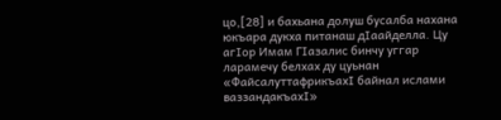цо,[28] и бахьана долуш бусалба нахана юкъара дукха питанаш дIаайделла. Цу агIор Имам ГIазалис бинчу уггар ларамечу белхах ду цуьнан «ФайсалуттафрикъахI байнал ислами ваззандакъахI»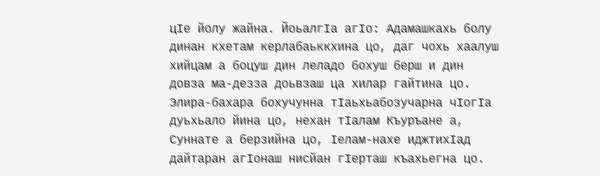цIе йолу жайна. ЙоьалгIа агIо: Адамашкахь болу динан кхетам керлабаьккхина цо, даг чохь хаалуш хийцам а боцуш дин леладо бохуш берш и дин довза ма-дезза доьвзаш ца хилар гайтина цо. Элира-бахара бохучунна тIаьхьабозучарна чIогIа дуьхьало йина цо, нехан тIалам Къуръане а, Суннате а берзийна цо, Iелам-нахе иджтихIад дайтаран агIонаш нисйан гIерташ къахьегна цо.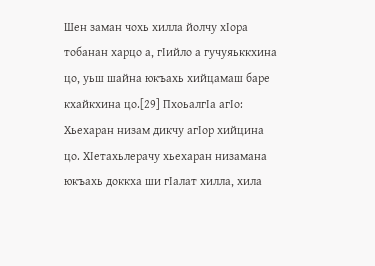Шен заман чохь хилла йолчу хIора тобанан харцо а, гIийло а гучуяьккхина цо, уьш шайна юкъахь хийцамаш баре кхайкхина цо.[29] ПхоьалгIа агIо: Хьехаран низам дикчу агIор хийцина цо. ХIетахьлерачу хьехаран низамана юкъахь доккха ши гIалат хилла, хила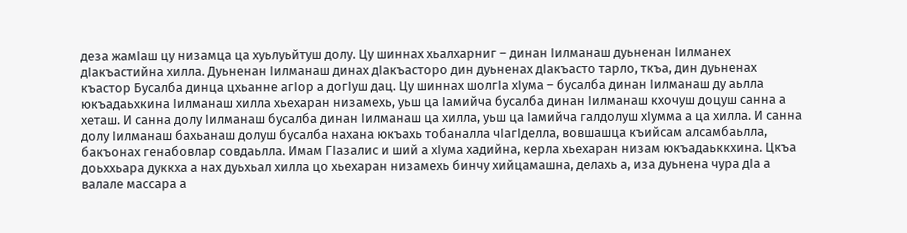деза жамIаш цу низамца ца хуьлуьйтуш долу. Цу шиннах хьалхарниг – динан Iилманаш дуьненан Iилманех дIакъастийна хилла. Дуьненан Iилманаш динах дIакъасторо дин дуьненах дIакъасто тарло, ткъа, дин дуьненах къастор Бусалба динца цхьанне агIор а догIуш дац. Цу шиннах шолгIа хIума – бусалба динан Iилманаш ду аьлла юкъадаьхкина Iилманаш хилла хьехаран низамехь, уьш ца Iамийча бусалба динан Iилманаш кхочуш доцуш санна а хеташ. И санна долу Iилманаш бусалба динан Iилманаш ца хилла, уьш ца Iамийча галдолуш хIумма а ца хилла. И санна долу Iилманаш бахьанаш долуш бусалба нахана юкъахь тобаналла чIагIделла, вовшашца къийсам алсамбаьлла, бакъонах генабовлар совдаьлла. Имам ГIазалис и ший а хIума хадийна, керла хьехаран низам юкъадаьккхина. Цкъа доьххьара дуккха а нах дуьхьал хилла цо хьехаран низамехь бинчу хийцамашна, делахь а, иза дуьнена чура дIа а валале массара а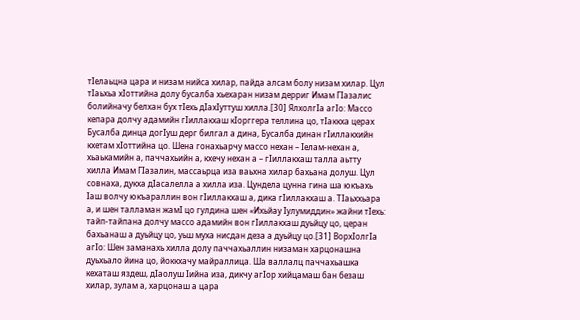тIелаьцна цара и низам нийса хилар, пайда алсам болу низам хилар. Цул тIаьхьа хIоттийна долу бусалба хьехаран низам дерриг Имам ГIазалис болийначу белхан бух тIехь дIахIуттуш хилла.[30] ЯлхолгIа агIо: Массо кепара долчу адамийн гIиллакхаш кIорггера теллина цо, тIаккха церах Бусалба динца догIуш дерг билгал а дина, Бусалба динан гIиллакхийн кхетам хIоттийна цо. Шена гонахьарчу массо нехан – Iелам-нехан а, хьаькамийн а, паччахьийн а, кхечу нехан а – гIиллакхаш талла аьтту хилла Имам ГIазалин, массаьрца иза ваьхна хилар бахьана долуш. Цул совнаха, дукха дIасалелла а хилла иза. Цундела цунна гина ша юкъахь Iаш волчу юкъараллин вон гIиллакхаш а, дика гIиллакхаш а. ТIаьххьара а, и шен талламан жамI цо гулдина шен «Ихьйау Iулумиддин» жайни тIехь: тайп-тайпана долчу массо адамийн вон гIиллакхаш дуьйцу цо, церан бахьанаш а дуьйцу цо, уьш муха нисдан деза а дуьйцу цо.[31] ВорхIолгIа агIо: Шен заманахь хилла долу паччахьаллин низаман харцонашна дуьхьало йина цо, йоккхачу майраллица. Ша валлалц паччахьашка кехаташ яздеш, дIаолуш Iийна иза, дикчу агIор хийцамаш бан безаш хилар, зулам а, харцонаш а цара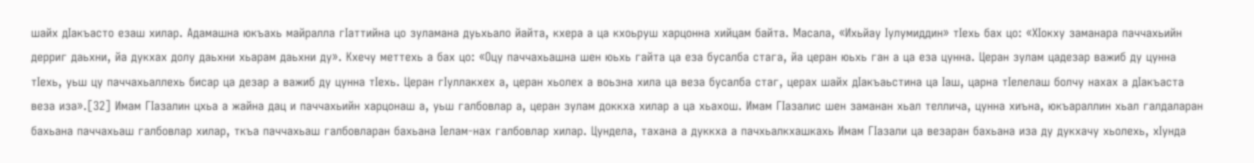шайх дIакъасто езаш хилар. Адамашна юкъахь майралла гIаттийна цо зуламана дуьхьало йайта, кхера а ца кхоьруш харцонна хийцам байта. Масала, «Ихьйау Iулумиддин» тIехь бах цо: «ХIокху заманара паччахьийн дерриг даьхни, йа дукхах долу даьхни хьарам даьхни ду». Кхечу меттехь а бах цо: «Оцу паччахьашна шен юьхь гайта ца еза бусалба стага, йа церан юьхь ган а ца еза цунна. Церан зулам цадезар важиб ду цунна тIехь, уьш цу паччахьаллехь бисар ца дезар а важиб ду цунна тIехь. Церан гIуллакхех а, церан хьолех а воьзна хила ца веза бусалба стаг, церах шайх дIакъаьстина ца Iаш, царна тIелелаш болчу нахах а дIакъаста веза иза».[32] Имам ГIазалин цхьа а жайна дац и паччахьийн харцонаш а, уьш галбовлар а, церан зулам доккха хилар а ца хьахош. Имам ГIазалис шен заманан хьал теллича, цунна хиъна, юкъараллин хьал галдаларан бахьана паччахьаш галбовлар хилар, ткъа паччахьаш галбовларан бахьана Iелам-нах галбовлар хилар. Цундела, тахана а дуккха а пачхьалкхашкахь Имам ГIазали ца везаран бахьана иза ду дукхачу хьолехь, хIунда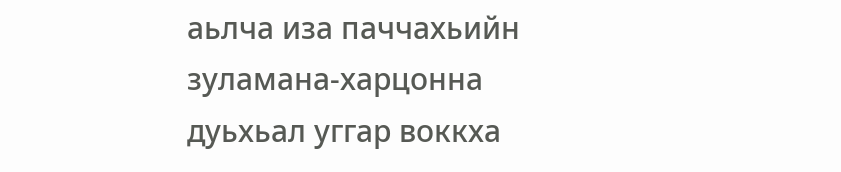аьлча иза паччахьийн зуламана-харцонна дуьхьал уггар воккха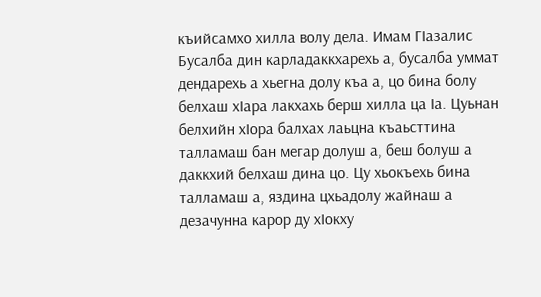къийсамхо хилла волу дела. Имам ГIазалис Бусалба дин карладаккхарехь а, бусалба уммат дендарехь а хьегна долу къа а, цо бина болу белхаш хIара лакхахь берш хилла ца Iа. Цуьнан белхийн хIора балхах лаьцна къаьсттина талламаш бан мегар долуш а, беш болуш а даккхий белхаш дина цо. Цу хьокъехь бина талламаш а, яздина цхьадолу жайнаш а дезачунна карор ду хIокху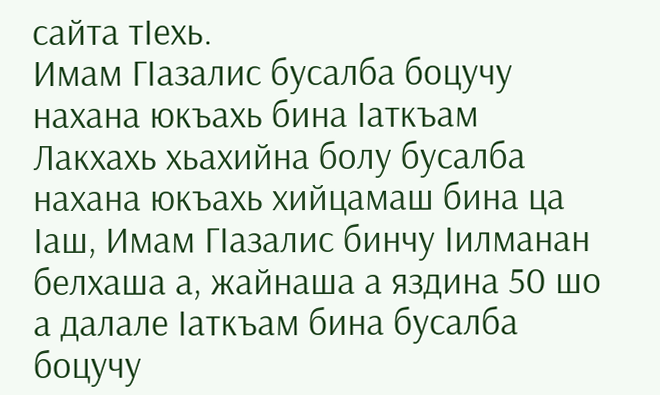сайта тIехь.
Имам ГIазалис бусалба боцучу нахана юкъахь бина Iаткъам Лакхахь хьахийна болу бусалба нахана юкъахь хийцамаш бина ца Iаш, Имам ГIазалис бинчу Iилманан белхаша а, жайнаша а яздина 50 шо а далале Iаткъам бина бусалба боцучу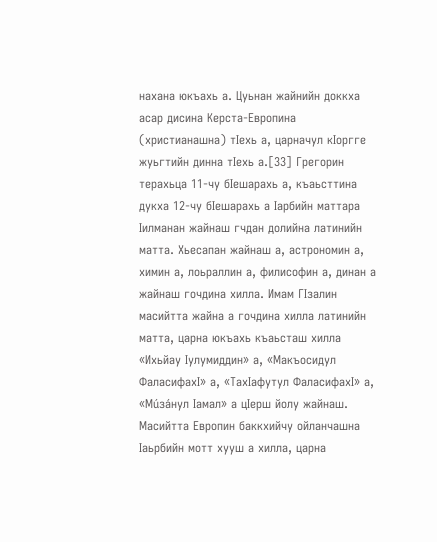нахана юкъахь а. Цуьнан жайнийн доккха асар дисина Керста-Европина (христианашна) тIехь а, царначул кIоргге жуьгтийн динна тIехь а.[33] Грегорин терахьца 11-чу бIешарахь а, къаьсттина дукха 12-чу бIешарахь а Iарбийн маттара Iилманан жайнаш гчдан долийна латинийн матта. Хьесапан жайнаш а, астрономин а, химин а, лоьраллин а, филисофин а, динан а жайнаш гочдина хилла. Имам ГIзалин масийтта жайна а гочдина хилла латинийн матта, царна юкъахь къаьсташ хилла «Ихьйау Iулумиддин» а, «Макъосидул ФаласифахI» а, «ТахIафутул ФаласифахI» а, «Мúзáнул Iамал» а цIерш йолу жайнаш. Масийтта Европин баккхийчу ойланчашна Iаьрбийн мотт хууш а хилла, царна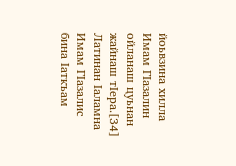йоьвзина хилла Имам ГIазалин ойланаш цуьнан жайнаш тIера.[34] Латинан Iаламна Имам ГIазалис бина Iаткъам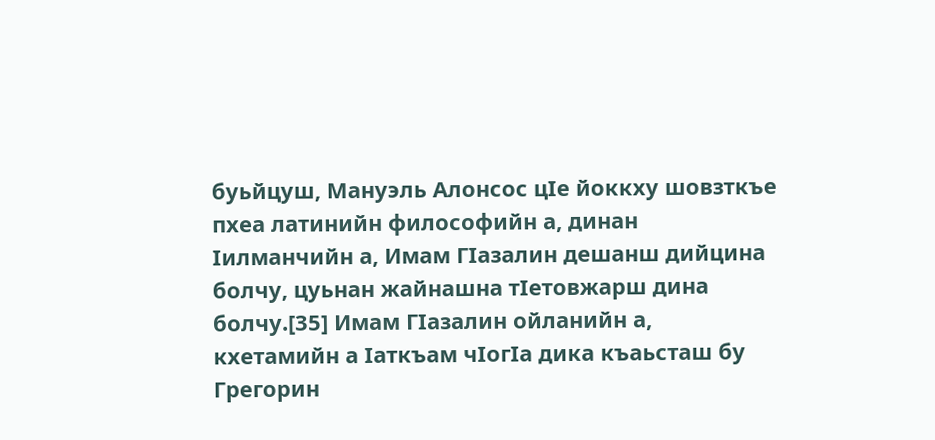буьйцуш, Мануэль Алонсос цIе йоккху шовзткъе пхеа латинийн философийн а, динан Iилманчийн а, Имам ГIазалин дешанш дийцина болчу, цуьнан жайнашна тIетовжарш дина болчу.[35] Имам ГIазалин ойланийн а, кхетамийн а Iаткъам чIогIа дика къаьсташ бу Грегорин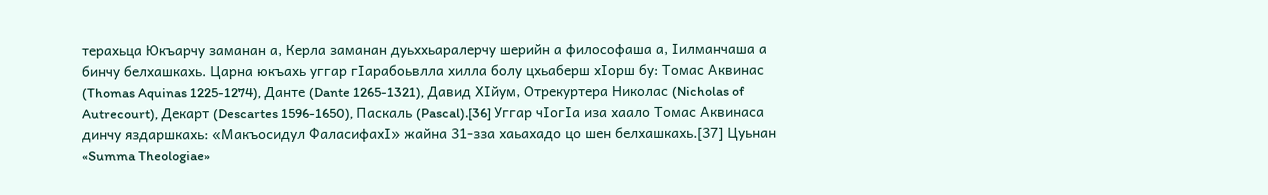терахьца Юкъарчу заманан а, Керла заманан дуьххьаралерчу шерийн а философаша а, Iилманчаша а бинчу белхашкахь. Царна юкъахь уггар гIарабоьвлла хилла болу цхьаберш хIорш бу: Томас Аквинас (Thomas Aquinas 1225-1274), Данте (Dante 1265-1321), Давид ХIйум, Отрекуртера Николас (Nicholas of Autrecourt), Декарт (Descartes 1596-1650), Паскаль (Pascal).[36] Уггар чIогIа иза хаало Томас Аквинаса динчу яздаршкахь: «Макъосидул ФаласифахI» жайна 31-зза хаьахадо цо шен белхашкахь.[37] Цуьнан «Summa Theologiae»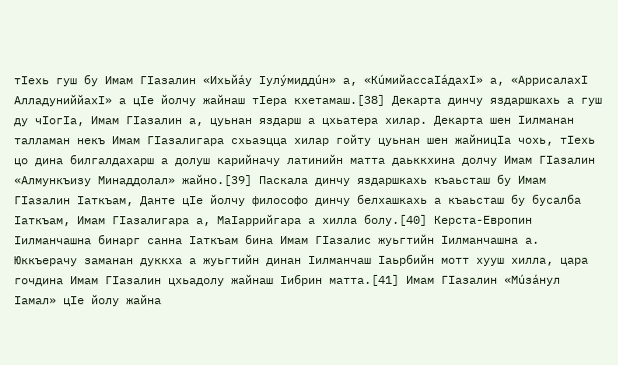тIехь гуш бу Имам ГIазалин «Ихьйáу Iулýмиддúн» а, «КúмийассаIáдахI» а, «АррисалахI АлладуниййахI» а цIе йолчу жайнаш тIера кхетамаш.[38] Декарта динчу яздаршкахь а гуш ду чIогIа, Имам ГIазалин а, цуьнан яздарш а цхьатера хилар. Декарта шен Iилманан талламан некъ Имам ГIазалигара схьаэцца хилар гойту цуьнан шен жайницIа чохь, тIехь цо дина билгалдахарш а долуш карийначу латинийн матта даьккхина долчу Имам ГIазалин «Алмункъизу Минаддолал» жайно.[39] Паскала динчу яздаршкахь къаьсташ бу Имам ГIазалин Iаткъам, Данте цIе йолчу философо динчу белхашкахь а къаьсташ бу бусалба Iаткъам, Имам ГIазалигара а, МаIаррийгара а хилла болу.[40] Керста-Европин Iилманчашна бинарг санна Iаткъам бина Имам ГIазалис жуьгтийн Iилманчашна а. Юккъерачу заманан дуккха а жуьгтийн динан Iилманчаш Iаьрбийн мотт хууш хилла, цара гочдина Имам ГIазалин цхьадолу жайнаш Iибрин матта.[41] Имам ГIазалин «Мúзáнул Iамал» цIе йолу жайна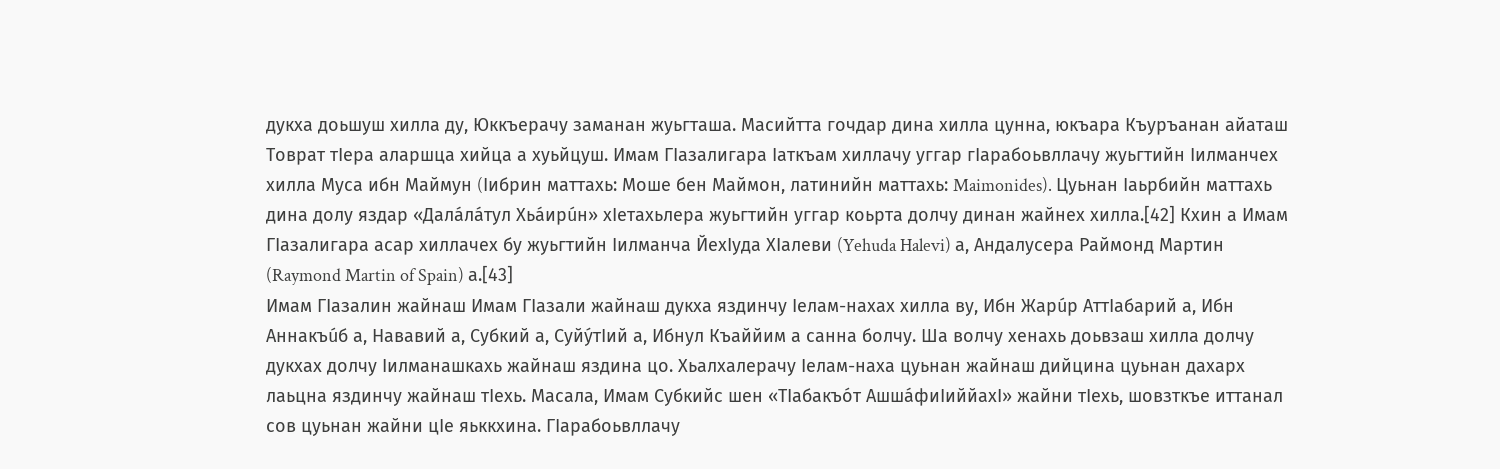дукха доьшуш хилла ду, Юккъерачу заманан жуьгташа. Масийтта гочдар дина хилла цунна, юкъара Къуръанан айаташ Товрат тIера аларшца хийца а хуьйцуш. Имам ГIазалигара Iаткъам хиллачу уггар гIарабоьвллачу жуьгтийн Iилманчех хилла Муса ибн Маймун (Iибрин маттахь: Моше бен Маймон, латинийн маттахь: Maimonides). Цуьнан Iаьрбийн маттахь дина долу яздар «Далáлáтул Хьáирúн» хIетахьлера жуьгтийн уггар коьрта долчу динан жайнех хилла.[42] Кхин а Имам ГIазалигара асар хиллачех бу жуьгтийн Iилманча ЙехIуда ХIалеви (Yehuda Halevi) а, Андалусера Раймонд Мартин (Raymond Martin of Spain) а.[43]
Имам ГIазалин жайнаш Имам ГIазали жайнаш дукха яздинчу Iелам-нахах хилла ву, Ибн Жарúр АттIабарий а, Ибн Аннакъúб а, Нававий а, Субкий а, СуйýтIий а, Ибнул Къаййим а санна болчу. Ша волчу хенахь доьвзаш хилла долчу дукхах долчу Iилманашкахь жайнаш яздина цо. Хьалхалерачу Iелам-наха цуьнан жайнаш дийцина цуьнан дахарх лаьцна яздинчу жайнаш тIехь. Масала, Имам Субкийс шен «ТIабакъóт АшшáфиIиййахI» жайни тIехь, шовзткъе иттанал сов цуьнан жайни цIе яьккхина. ГIарабоьвллачу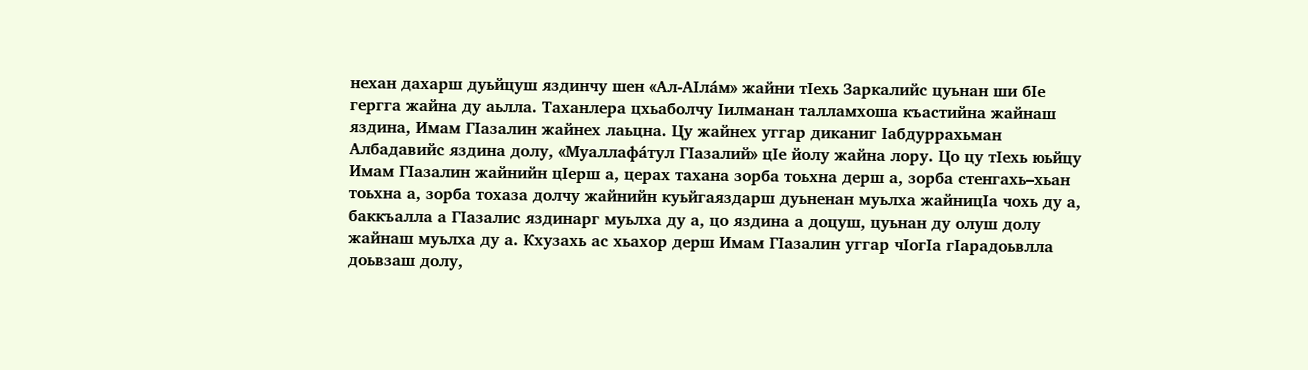нехан дахарш дуьйцуш яздинчу шен «Ал-АIлáм» жайни тIехь Заркалийс цуьнан ши бIе гергга жайна ду аьлла. Таханлера цхьаболчу Iилманан талламхоша къастийна жайнаш яздина, Имам ГIазалин жайнех лаьцна. Цу жайнех уггар диканиг Iабдуррахьман Албадавийс яздина долу, «Муаллафáтул ГIазалий» цIе йолу жайна лору. Цо цу тIехь юьйцу Имам ГIазалин жайнийн цIерш а, церах тахана зорба тоьхна дерш а, зорба стенгахь–хьан тоьхна а, зорба тохаза долчу жайнийн куьйгаяздарш дуьненан муьлха жайницIа чохь ду а, баккъалла а ГIазалис яздинарг муьлха ду а, цо яздина а доцуш, цуьнан ду олуш долу жайнаш муьлха ду а. Кхузахь ас хьахор дерш Имам ГIазалин уггар чIогIа гIарадоьвлла доьвзаш долу,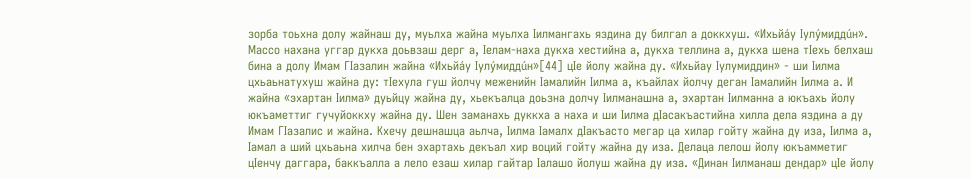зорба тоьхна долу жайнаш ду, муьлха жайна муьлха Iилмангахь яздина ду билгал а доккхуш. «Ихьйáу Iулýмиддúн». Массо нахана уггар дукха доьвзаш дерг а, Iелам-наха дукха хестийна а, дукха теллина а, дукха шена тIехь белхаш бина а долу Имам ГIазалин жайна «Ихьйáу Iулýмиддúн»[44] цIе йолу жайна ду. «Ихьйау Iулумиддин» - ши Iилма цхьаьнатухуш жайна ду: тIехула гуш йолчу меженийн Iамалийн Iилма а, къайлах йолчу деган Iамалийн Iилма а. И жайна «эхартан Iилма» дуьйцу жайна ду, хьекъалца доьзна долчу Iилманашна а, эхартан Iилманна а юкъахь йолу юкъаметтиг гучуйоккху жайна ду. Шен заманахь дуккха а наха и ши Iилма дIасакъастийна хилла дела яздина а ду Имам ГIазалис и жайна. Кхечу дешнашца аьлча, Iилма Iамалх дIакъасто мегар ца хилар гойту жайна ду иза, Iилма а, Iамал а ший цхьаьна хилча бен эхартахь декъал хир воций гойту жайна ду иза. Делаца лелош йолу юкъамметиг цIенчу даггара, баккъалла а лело езаш хилар гайтар Iалашо йолуш жайна ду иза. «Динан Iилманаш дендар» цIе йолу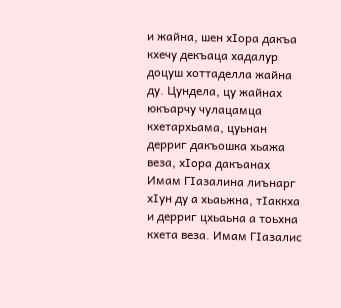и жайна, шен хIора дакъа кхечу декъаца хадалур доцуш хоттаделла жайна ду. Цундела, цу жайнах юкъарчу чулацамца кхетархьама, цуьнан дерриг дакъошка хьажа веза, хIора дакъанах Имам ГIазалина лиънарг хIун ду а хьаьжна, тIаккха и дерриг цхьаьна а тоьхна кхета веза. Имам ГIазалис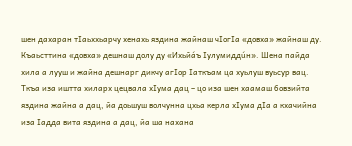шен дахаран тIаьххьарчу хенахь яздина жайнаш чIогIа «довха» жайнаш ду. Къаьсттина «довха» дешнаш долу ду «Ихьйáъ Iулумиддúн». Шена пайда хила а лууш и жайна дешнарг дикчу агIор Iаткъам ца хуьлуш вуьсур вац. Ткъа иза иштта хиларх цецвала хIума дац – цо иза шен хаамаш бовзийта яздина жайна а дац, йа доьшуш волчунна цхьа керла хIума дIа а кхачийна иза Iадда вита яздина а дац, йа ша нахана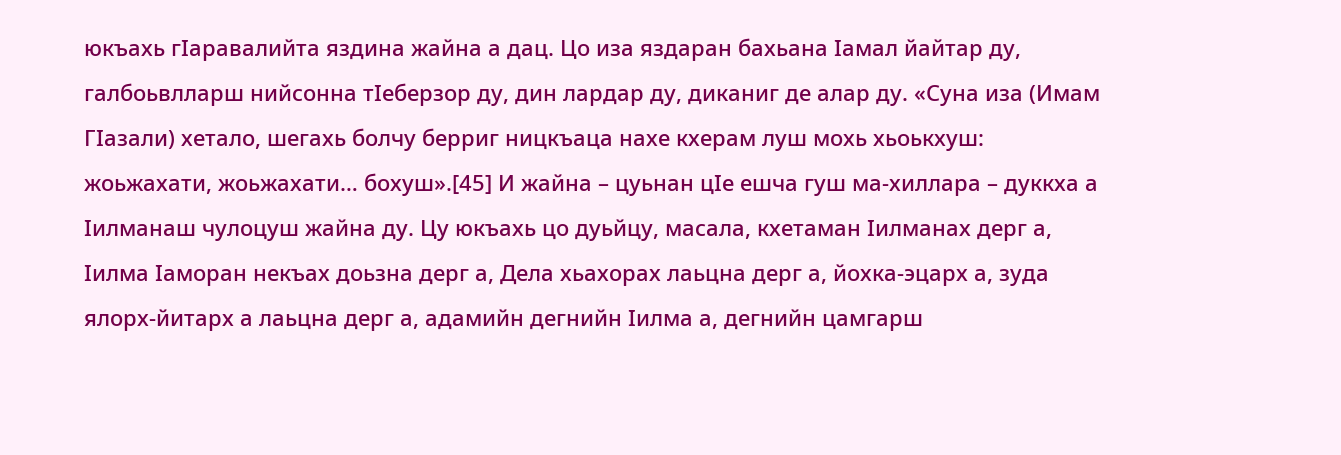юкъахь гIаравалийта яздина жайна а дац. Цо иза яздаран бахьана Iамал йайтар ду, галбоьвлларш нийсонна тIеберзор ду, дин лардар ду, диканиг де алар ду. «Суна иза (Имам ГIазали) хетало, шегахь болчу берриг ницкъаца нахе кхерам луш мохь хьоькхуш: жоьжахати, жоьжахати… бохуш».[45] И жайна – цуьнан цIе ешча гуш ма-хиллара – дуккха а Iилманаш чулоцуш жайна ду. Цу юкъахь цо дуьйцу, масала, кхетаман Iилманах дерг а, Iилма Iаморан некъах доьзна дерг а, Дела хьахорах лаьцна дерг а, йохка-эцарх а, зуда ялорх-йитарх а лаьцна дерг а, адамийн дегнийн Iилма а, дегнийн цамгарш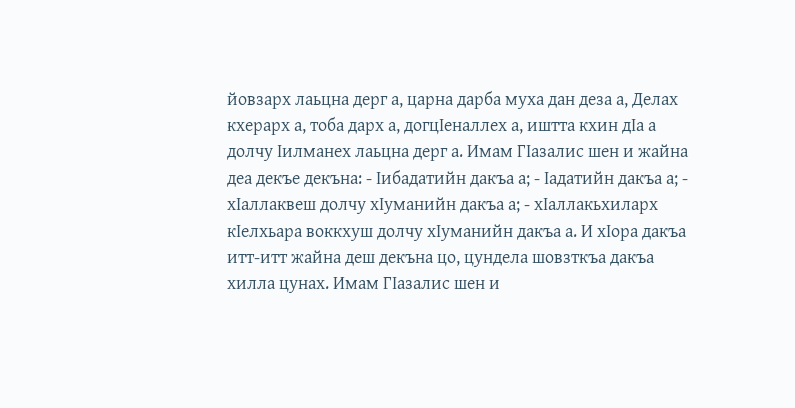йовзарх лаьцна дерг а, царна дарба муха дан деза а, Делах кхерарх а, тоба дарх а, догцIеналлех а, иштта кхин дIа а долчу Iилманех лаьцна дерг а. Имам ГIазалис шен и жайна деа декъе декъна: - Iибадатийн дакъа а; - Iадатийн дакъа а; - хIаллаквеш долчу хIуманийн дакъа а; - хIаллакьхиларх кIелхьара воккхуш долчу хIуманийн дакъа а. И хIора дакъа итт-итт жайна деш декъна цо, цундела шовзткъа дакъа хилла цунах. Имам ГIазалис шен и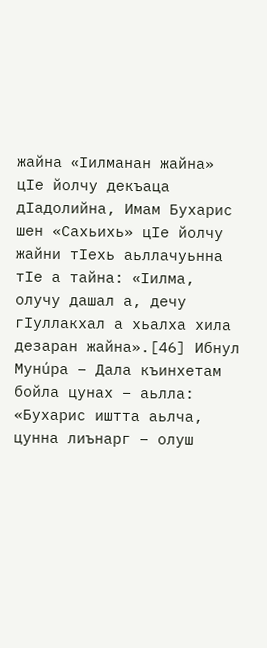жайна «Iилманан жайна» цIе йолчу декъаца дIадолийна, Имам Бухарис шен «Сахьихь» цIе йолчу жайни тIехь аьллачуьнна тIе а тайна: «Iилма, олучу дашал а, дечу гIуллакхал а хьалха хила дезаран жайна».[46] Ибнул Мунúра – Дала къинхетам бойла цунах – аьлла: «Бухарис иштта аьлча, цунна лиънарг – олуш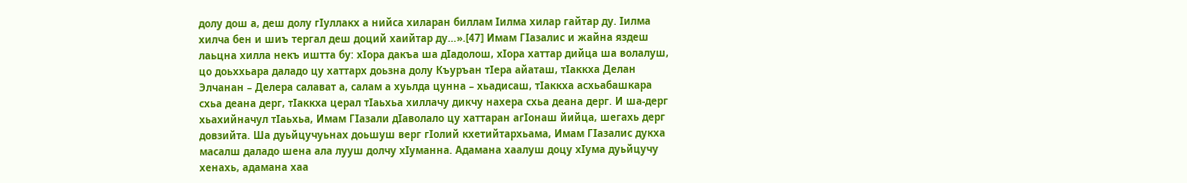долу дош а, деш долу гIуллакх а нийса хиларан биллам Iилма хилар гайтар ду. Iилма хилча бен и шиъ тергал деш доций хаийтар ду…».[47] Имам ГIазалис и жайна яздеш лаьцна хилла некъ иштта бу: хIора дакъа ша дIадолош, хIора хаттар дийца ша волалуш, цо доьххьара даладо цу хаттарх доьзна долу Къуръан тIера айаташ, тIаккха Делан Элчанан – Делера салават а, салам а хуьлда цунна – хьадисаш, тIаккха асхьабашкара схьа деана дерг, тIаккха церал тIаьхьа хиллачу дикчу нахера схьа деана дерг. И ша-дерг хьахийначул тIаьхьа, Имам ГIазали дIаволало цу хаттаран агIонаш йийца, шегахь дерг довзийта. Ша дуьйцучуьнах доьшуш верг гIолий кхетийтархьама, Имам ГIазалис дукха масалш даладо шена ала лууш долчу хIуманна. Адамана хаалуш доцу хIума дуьйцучу хенахь, адамана хаа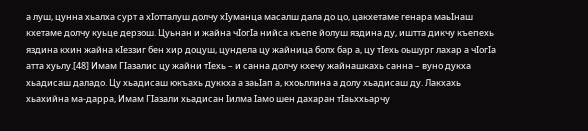а луш, цунна хьалха сурт а хIотталуш долчу хIуманца масалш дала до цо, цакхетаме генара маьIнаш кхетаме долчу куьце дерзош. Цуьнан и жайна чIогIа нийса къепе йолуш яздина ду, иштта дикчу къепехь яздина кхин жайна кIеззиг бен хир доцуш, цундела цу жайница болх бар а, цу тIехь оьшург лахар а чIогIа атта хуьлу.[48] Имам ГIазалис цу жайни тIехь – и санна долчу кхечу жайнашкахь санна – вуно дукха хьадисаш даладо. Цу хьадисаш юкъахь дуккха а заьIап а, кхоьллина а долу хьадисаш ду. Лакхахь хьахийна ма-дарра, Имам ГIазали хьадисан Iилма Iамо шен дахаран тIаьххьарчу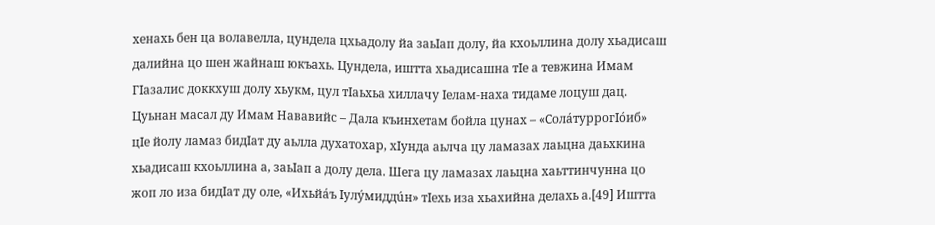хенахь бен ца волавелла, цундела цхьадолу йа заьIап долу, йа кхоьллина долу хьадисаш далийна цо шен жайнаш юкъахь. Цундела, иштта хьадисашна тIе а тевжина Имам ГIазалис доккхуш долу хьукм, цул тIаьхьа хиллачу Iелам-наха тидаме лоцуш дац. Цуьнан масал ду Имам Нававийс – Дала къинхетам бойла цунах – «СолáтуррогIóиб» цIе йолу ламаз бидIат ду аьлла духатохар, хIунда аьлча цу ламазах лаьцна даьхкина хьадисаш кхоьллина а, заьIап а долу дела. Шега цу ламазах лаьцна хаьттинчунна цо жоп ло иза бидIат ду оле, «Ихьйáъ Iулýмиддúн» тIехь иза хьахийна делахь а.[49] Иштта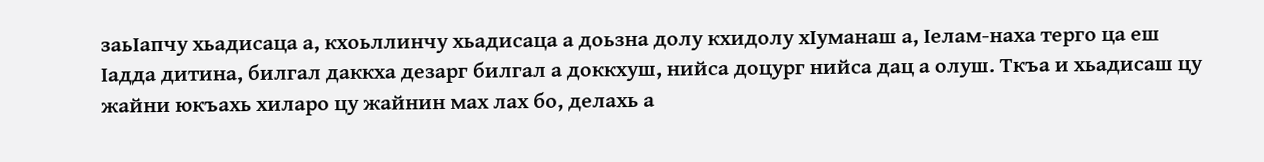заьIапчу хьадисаца а, кхоьллинчу хьадисаца а доьзна долу кхидолу хIуманаш а, Iелам-наха терго ца еш Iадда дитина, билгал даккха дезарг билгал а доккхуш, нийса доцург нийса дац а олуш. Ткъа и хьадисаш цу жайни юкъахь хиларо цу жайнин мах лах бо, делахь а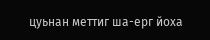цуьнан меттиг ша-ерг йоха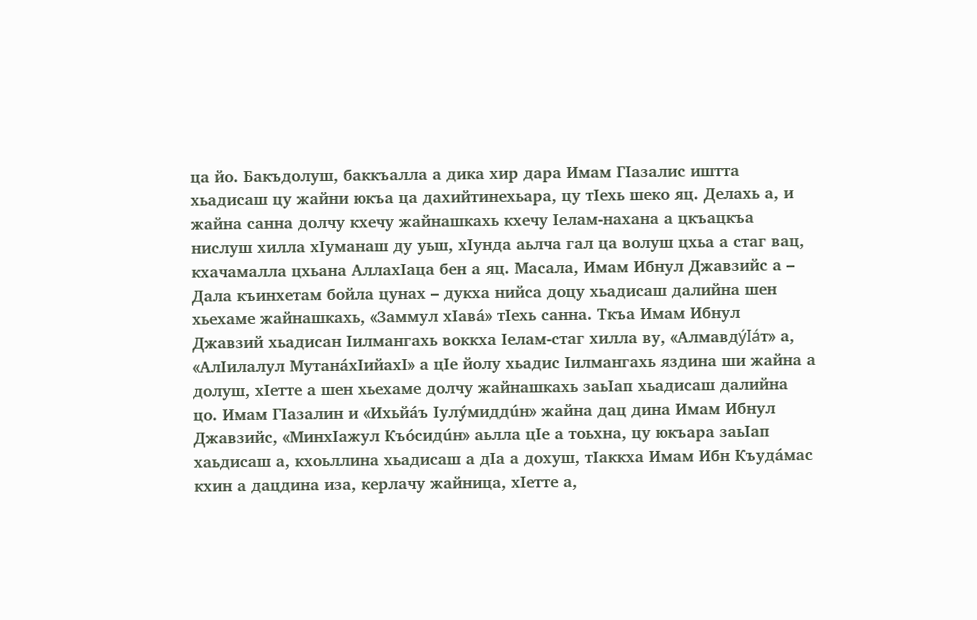ца йо. Бакъдолуш, баккъалла а дика хир дара Имам ГIазалис иштта хьадисаш цу жайни юкъа ца дахийтинехьара, цу тIехь шеко яц. Делахь а, и жайна санна долчу кхечу жайнашкахь кхечу Iелам-нахана а цкъацкъа нислуш хилла хIуманаш ду уьш, хIунда аьлча гал ца волуш цхьа а стаг вац, кхачамалла цхьана АллахIаца бен а яц. Масала, Имам Ибнул Джавзийс а – Дала къинхетам бойла цунах – дукха нийса доцу хьадисаш далийна шен хьехаме жайнашкахь, «Заммул хIавá» тIехь санна. Ткъа Имам Ибнул Джавзий хьадисан Iилмангахь воккха Iелам-стаг хилла ву, «АлмавдýIáт» а, «АлIилалул МутанáхIийахI» а цIе йолу хьадис Iилмангахь яздина ши жайна а долуш, хIетте а шен хьехаме долчу жайнашкахь заьIап хьадисаш далийна цо. Имам ГIазалин и «Ихьйáъ Iулýмиддúн» жайна дац дина Имам Ибнул Джавзийс, «МинхIажул Къóсидúн» аьлла цIе а тоьхна, цу юкъара заьIап хаьдисаш а, кхоьллина хьадисаш а дIа а дохуш, тIаккха Имам Ибн Къудáмас кхин а дацдина иза, керлачу жайница, хIетте а,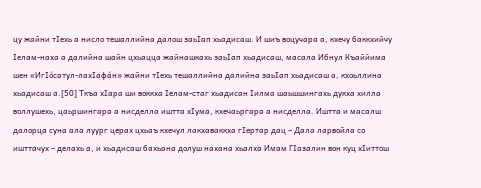цу жайни тIехь а нисло тешаллийна далош заьIап хьадисаш. И шиъ воцучара а, кхечу баккхийчу Iелам-наха а далийна шайн цхьацца жайнашкахь заьIап хьадисаш, масала Ибнул Къаййима шен «ИгIóсатул-лахIафáн» жайни тIехь тешаллийна далийна заьIап хьадисаш а, кхоьллина хьадисаш а.[50] Ткъа хIара ши воккха Iелам-стаг хьадисан Iилма шаьшшингахь дукха хилла воллушехь, цаьршингара а нисделла иштта хIума, кхечаьргара а нисделла. Иштта и масалш далорца суна ала луург церах цхьаъ кхечул лакхаваккха гIертар дац – Дала ларвойла со ишттачух – делахь а, и хьадисаш бахьана долуш нахана хьалха Имам ГIазалин вон куц хIиттош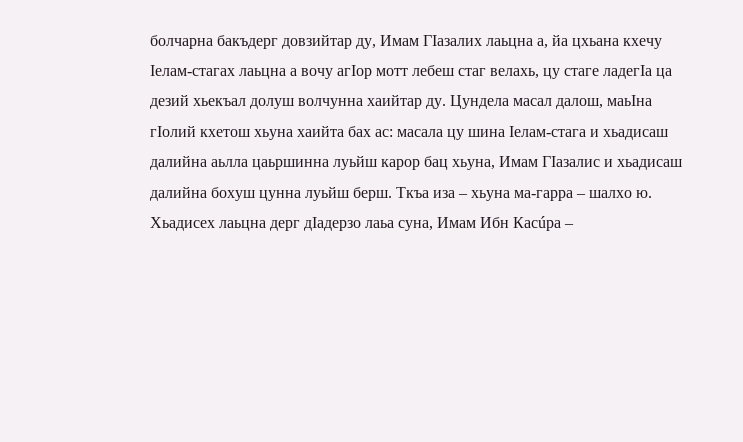болчарна бакъдерг довзийтар ду, Имам ГIазалих лаьцна а, йа цхьана кхечу Iелам-стагах лаьцна а вочу агIор мотт лебеш стаг велахь, цу стаге ладегIа ца дезий хьекъал долуш волчунна хаийтар ду. Цундела масал далош, маьIна гIолий кхетош хьуна хаийта бах ас: масала цу шина Iелам-стага и хьадисаш далийна аьлла цаьршинна луьйш карор бац хьуна, Имам ГIазалис и хьадисаш далийна бохуш цунна луьйш берш. Ткъа иза – хьуна ма-гарра – шалхо ю. Хьадисех лаьцна дерг дIадерзо лаьа суна, Имам Ибн Касúра –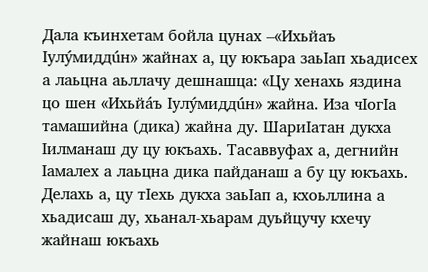Дала къинхетам бойла цунах –«Ихьйаъ Iулýмиддúн» жайнах а, цу юкъара заьIап хьадисех а лаьцна аьллачу дешнашца: «Цу хенахь яздина цо шен «Ихьйáъ Iулýмиддúн» жайна. Иза чIогIа тамашийна (дика) жайна ду. ШариIатан дукха Iилманаш ду цу юкъахь. Тасаввуфах а, дегнийн Iамалех а лаьцна дика пайданаш а бу цу юкъахь. Делахь а, цу тIехь дукха заьIап а, кхоьллина а хьадисаш ду, хьанал-хьарам дуьйцучу кхечу жайнаш юкъахь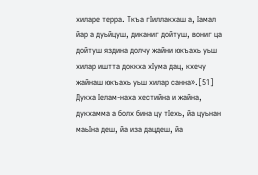хиларе терра. Ткъа гIиллакхаш а, Iамал йар а дуьйцуш, диканиг дойтуш, вониг ца дойтуш яздина долчу жайни юкъахь уьш хилар иштта доккха хIума дац, кхечу жайнаш юкъахь уьш хилар санна».[51] Дукха Iелам-наха хестийна и жайна, дукхамма а болх бина цу тIехь, йа цуьнан маьIна деш, йа иза дацдеш, йа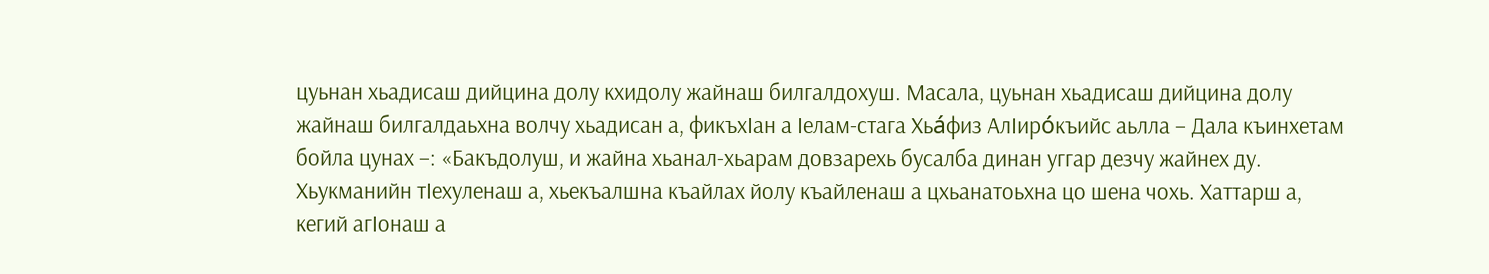цуьнан хьадисаш дийцина долу кхидолу жайнаш билгалдохуш. Масала, цуьнан хьадисаш дийцина долу жайнаш билгалдаьхна волчу хьадисан а, фикъхIан а Iелам-стага Хьáфиз АлIирóкъийс аьлла – Дала къинхетам бойла цунах –: «Бакъдолуш, и жайна хьанал-хьарам довзарехь бусалба динан уггар дезчу жайнех ду. Хьукманийн тIехуленаш а, хьекъалшна къайлах йолу къайленаш а цхьанатоьхна цо шена чохь. Хаттарш а, кегий агIонаш а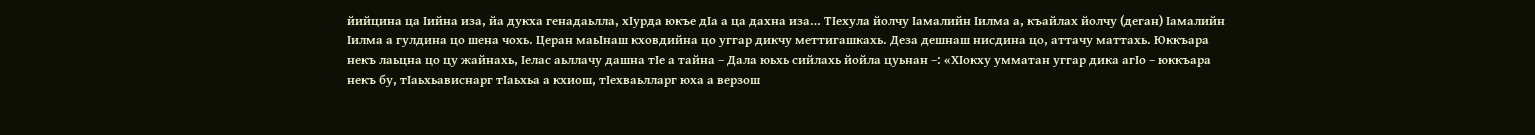йийцина ца Iийна иза, йа дукха генадаьлла, хIурда юкъе дIа а ца дахна иза… ТIехула йолчу Iамалийн Iилма а, къайлах йолчу (деган) Iамалийн Iилма а гулдина цо шена чохь. Церан маьIнаш кховдийна цо уггар дикчу меттигашкахь. Деза дешнаш нисдина цо, аттачу маттахь. Юккъара некъ лаьцна цо цу жайнахь, Iелас аьллачу дашна тIе а тайна – Дала юьхь сийлахь йойла цуьнан –: «ХIокху умматан уггар дика агIо – юккъара некъ бу, тIаьхьависнарг тIаьхьа а кхиош, тIехваьлларг юха а верзош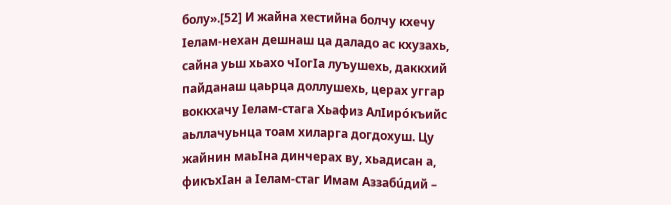болу».[52] И жайна хестийна болчу кхечу Iелам-нехан дешнаш ца даладо ас кхузахь, сайна уьш хьахо чIогIа луъушехь, даккхий пайданаш цаьрца доллушехь, церах уггар воккхачу Iелам-стага Хьафиз АлIирóкъийс аьллачуьнца тоам хиларга догдохуш. Цу жайнин маьIна динчерах ву, хьадисан а, фикъхIан а Iелам-стаг Имам Аззабúдий –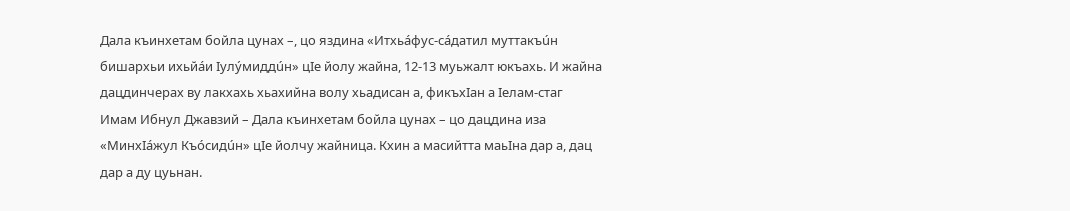Дала къинхетам бойла цунах –, цо яздина «Итхьáфус-сáдатил муттакъúн бишархьи ихьйáи Iулýмиддúн» цIе йолу жайна, 12-13 муьжалт юкъахь. И жайна дацдинчерах ву лакхахь хьахийна волу хьадисан а, фикъхIан а Iелам-стаг Имам Ибнул Джавзий – Дала къинхетам бойла цунах – цо дацдина иза «МинхIáжул Къóсидúн» цIе йолчу жайница. Кхин а масийтта маьIна дар а, дац дар а ду цуьнан.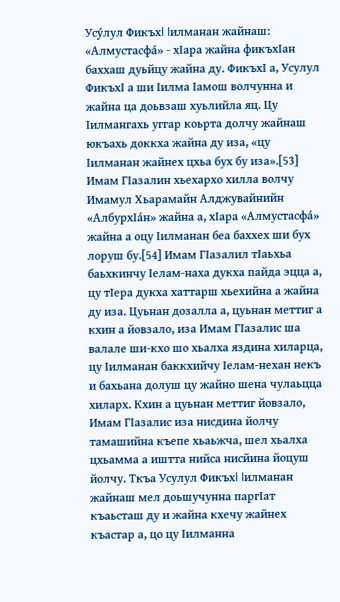Усýлул ФикъхI Iилманан жайнаш: «Алмустасфá» - хIара жайна фикъхIан баххаш дуьйцу жайна ду. ФикъхI а, Усулул ФикъхI а ши Iилма Iамош волчунна и жайна ца доьвзаш хуьлийла яц. Цу Iилмангахь уггар коьрта долчу жайнаш юкъахь доккха жайна ду иза, «цу Iилманан жайнех цхьа бух бу иза».[53] Имам ГIазалин хьехархо хилла волчу Имамул Хьарамайн Алджувайнийн «АлбурхIáн» жайна а, хIара «Алмустасфá» жайна а оцу Iилманан беа баххех ши бух лоруш бу.[54] Имам ГIазалил тIаьхьа баьхкинчу Iелам-наха дукха пайда эцца а, цу тIера дукха хаттарш хьехийна а жайна ду иза. Цуьнан дозалла а, цуьнан меттиг а кхин а йовзало, иза Имам ГIазалис ша валале ши-кхо шо хьалха яздина хиларца, цу Iилманан баккхийчу Iелам-нехан некъ и бахьана долуш цу жайно шена чулаьцца хиларх. Кхин а цуьнан меттиг йовзало, Имам ГIазалис иза нисдина йолчу тамашийна къепе хьаьжча, шел хьалха цхьамма а иштта нийса нисйина йоцуш йолчу. Ткъа Усулул ФикъхI Iилманан жайнаш мел доьшучунна паргIат къаьсташ ду и жайна кхечу жайнех къастар а, цо цу Iилманна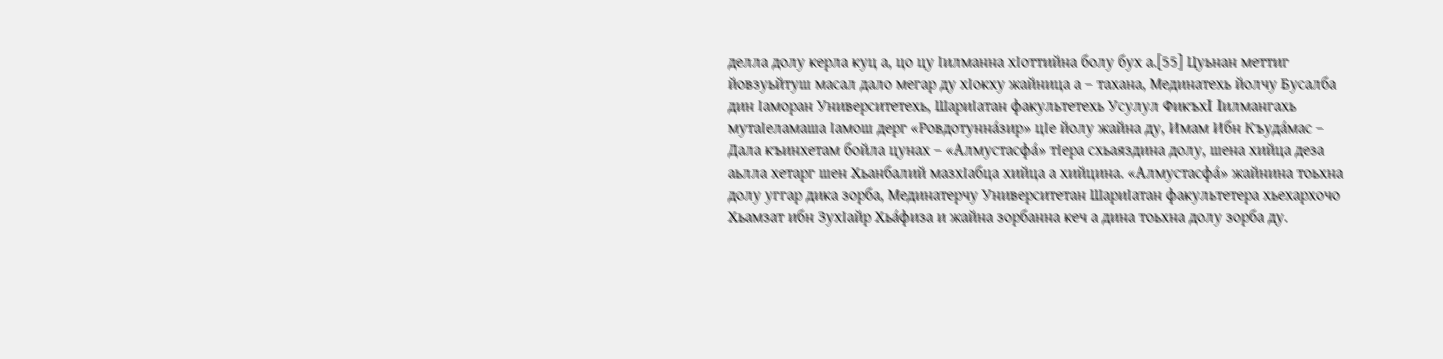делла долу керла куц а, цо цу Iилманна хIоттийна болу бух а.[55] Цуьнан меттиг йовзуьйтуш масал дало мегар ду хIокху жайница а – тахана, Мединатехь йолчу Бусалба дин Iаморан Университетехь, ШариIатан факультетехь Усулул ФикъхI Iилмангахь мутаIеламаша Iамош дерг «Ровдотуннáзир» цIе йолу жайна ду, Имам Ибн Къудáмас – Дала къинхетам бойла цунах – «Алмустасфá» тIера схьаяздина долу, шена хийца деза аьлла хетарг шен Хьанбалий мазхIабца хийца а хийцина. «Алмустасфá» жайнина тоьхна долу уггар дика зорба, Мединатерчу Университетан ШариIатан факультетера хьехархочо Хьамзат ибн ЗухIайр Хьáфиза и жайна зорбанна кеч а дина тоьхна долу зорба ду.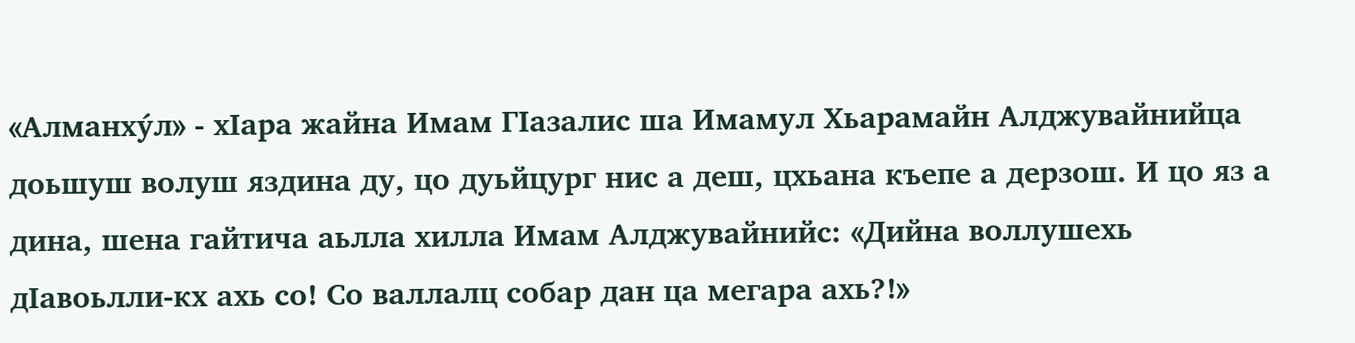«Алманхýл» - хIара жайна Имам ГIазалис ша Имамул Хьарамайн Алджувайнийца доьшуш волуш яздина ду, цо дуьйцург нис а деш, цхьана къепе а дерзош. И цо яз а дина, шена гайтича аьлла хилла Имам Алджувайнийс: «Дийна воллушехь дIавоьлли-кх ахь со! Со валлалц собар дан ца мегара ахь?!»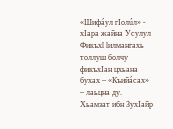«Шифáул гIолúл» - хIара жайна Усулул ФикъхI Iилмангахь толлуш болчу фикъхIан цхьана бухах – «Къийáсах» – лаьцна ду. Хьамзат ибн ЗухIайр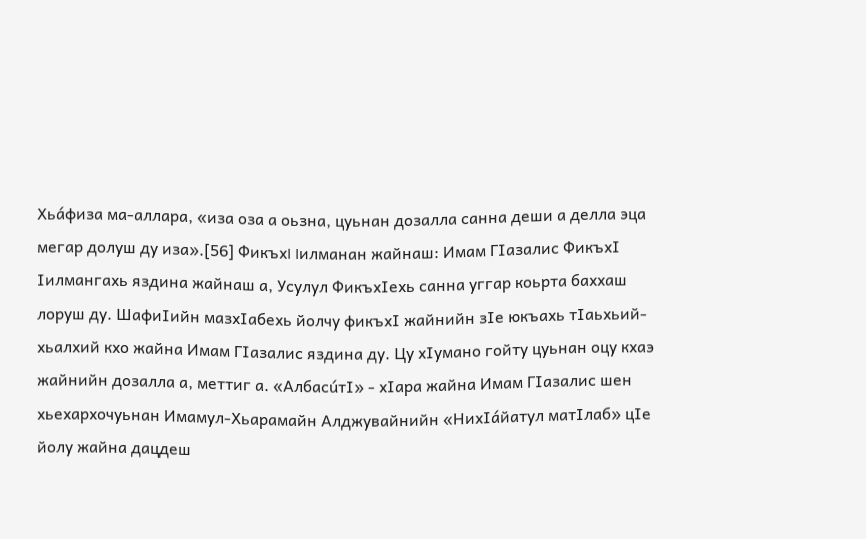Хьáфиза ма-аллара, «иза оза а оьзна, цуьнан дозалла санна деши а делла эца мегар долуш ду иза».[56] ФикъхI Iилманан жайнаш: Имам ГIазалис ФикъхI Iилмангахь яздина жайнаш а, Усулул ФикъхIехь санна уггар коьрта баххаш лоруш ду. ШафиIийн мазхIабехь йолчу фикъхI жайнийн зIе юкъахь тIаьхьий-хьалхий кхо жайна Имам ГIазалис яздина ду. Цу хIумано гойту цуьнан оцу кхаэ жайнийн дозалла а, меттиг а. «АлбасúтI» - хIара жайна Имам ГIазалис шен хьехархочуьнан Имамул-Хьарамайн Алджувайнийн «НихIáйатул матIлаб» цIе йолу жайна дацдеш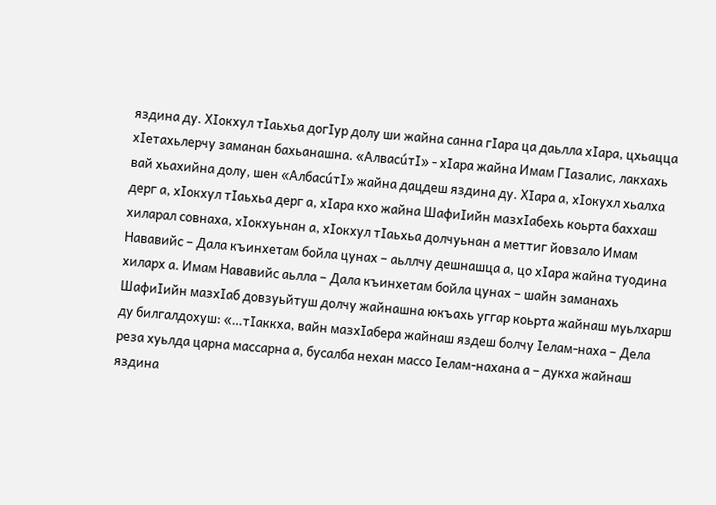яздина ду. ХIокхул тIаьхьа догIур долу ши жайна санна гIара ца даьлла хIара, цхьацца хIетахьлерчу заманан бахьанашна. «АлвасúтI» - хIара жайна Имам ГIазалис, лакхахь вай хьахийна долу, шен «АлбасúтI» жайна дацдеш яздина ду. ХIара а, хIокухл хьалха дерг а, хIокхул тIаьхьа дерг а, хIара кхо жайна ШафиIийн мазхIабехь коьрта баххаш хиларал совнаха, хIокхуьнан а, хIокхул тIаьхьа долчуьнан а меттиг йовзало Имам Нававийс – Дала къинхетам бойла цунах – аьллчу дешнашца а, цо хIара жайна туодина хиларх а. Имам Нававийс аьлла – Дала къинхетам бойла цунах – шайн заманахь ШафиIийн мазхIаб довзуьйтуш долчу жайнашна юкъахь уггар коьрта жайнаш муьлхарш ду билгалдохуш: «…тIаккха, вайн мазхIабера жайнаш яздеш болчу Iелам-наха – Дела реза хуьлда царна массарна а, бусалба нехан массо Iелам-нахана а – дукха жайнаш яздина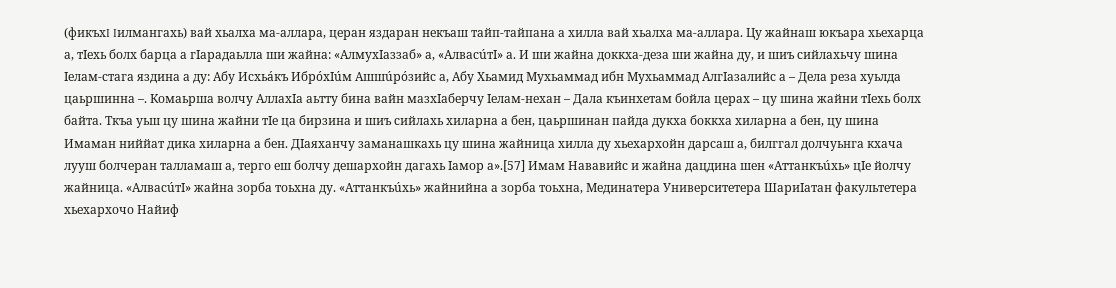(фикъхI Iилмангахь) вай хьалха ма-аллара, церан яздаран некъаш тайп-тайпана а хилла вай хьалха ма-аллара. Цу жайнаш юкъара хьехарца а, тIехь болх барца а гIарадаьлла ши жайна: «АлмухIаззаб» а, «АлвасúтI» а. И ши жайна доккха-деза ши жайна ду, и шиъ сийлахьчу шина Iелам-стага яздина а ду: Абу Исхьáкъ ИбрóхIúм Ашшúрóзийс а, Абу Хьамид Мухьаммад ибн Мухьаммад АлгIазалийс а – Дела реза хуьлда цаьршинна –. Комаьрша волчу АллахIа аьтту бина вайн мазхIаберчу Iелам-нехан – Дала къинхетам бойла церах – цу шина жайни тIехь болх байта. Ткъа уьш цу шина жайни тIе ца бирзина и шиъ сийлахь хиларна а бен, цаьршинан пайда дукха боккха хиларна а бен, цу шина Имаман ниййат дика хиларна а бен. ДIаяханчу заманашкахь цу шина жайница хилла ду хьехархойн дарсаш а, билггал долчуьнга кхача лууш болчеран талламаш а, терго еш болчу дешархойн дагахь Iамор а».[57] Имам Нававийс и жайна дацдина шен «Аттанкъúхь» цIе йолчу жайница. «АлвасúтI» жайна зорба тоьхна ду. «Аттанкъúхь» жайнийна а зорба тоьхна, Мединатера Университетера ШариIатан факультетера хьехархочо Найиф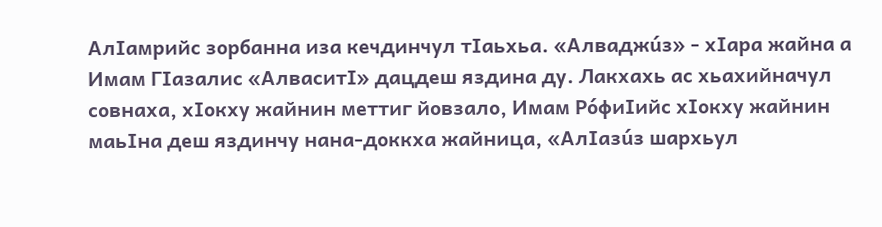АлIамрийс зорбанна иза кечдинчул тIаьхьа. «Алваджúз» - хIара жайна а Имам ГIазалис «АлваситI» дацдеш яздина ду. Лакхахь ас хьахийначул совнаха, хIокху жайнин меттиг йовзало, Имам РóфиIийс хIокху жайнин маьIна деш яздинчу нана-доккха жайница, «АлIазúз шархьул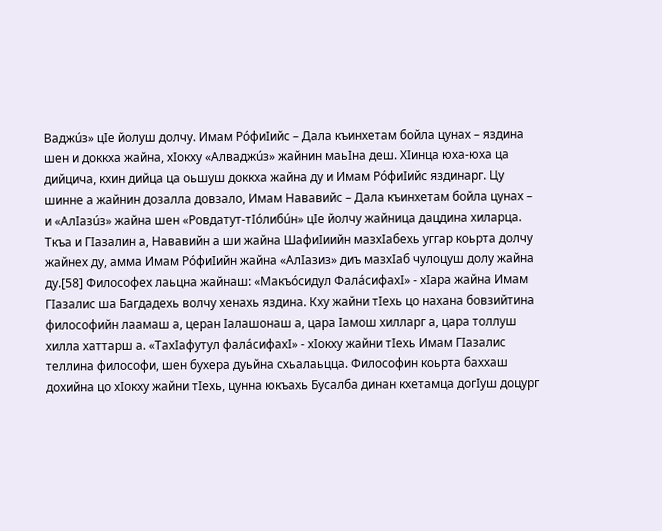Ваджúз» цIе йолуш долчу. Имам РóфиIийс – Дала къинхетам бойла цунах – яздина шен и доккха жайна, хIокху «Алваджúз» жайнин маьIна деш. ХIинца юха-юха ца дийцича, кхин дийца ца оьшуш доккха жайна ду и Имам РóфиIийс яздинарг. Цу шинне а жайнин дозалла довзало, Имам Нававийс – Дала къинхетам бойла цунах – и «АлIазúз» жайна шен «Ровдатут-тIóлибúн» цIе йолчу жайница дацдина хиларца. Ткъа и ГIазалин а, Нававийн а ши жайна ШафиIиийн мазхIабехь уггар коьрта долчу жайнех ду, амма Имам РóфиIийн жайна «АлIазиз» диъ мазхIаб чулоцуш долу жайна ду.[58] Философех лаьцна жайнаш: «Макъóсидул ФалáсифахI» - хIара жайна Имам ГIазалис ша Багдадехь волчу хенахь яздина. Кху жайни тIехь цо нахана бовзийтина философийн лаамаш а, церан Iалашонаш а, цара Iамош хилларг а, цара толлуш хилла хаттарш а. «ТахIафутул фалáсифахI» - хIокху жайни тIехь Имам ГIазалис теллина философи, шен бухера дуьйна схьалаьцца. Философин коьрта баххаш дохийна цо хIокху жайни тIехь, цунна юкъахь Бусалба динан кхетамца догIуш доцург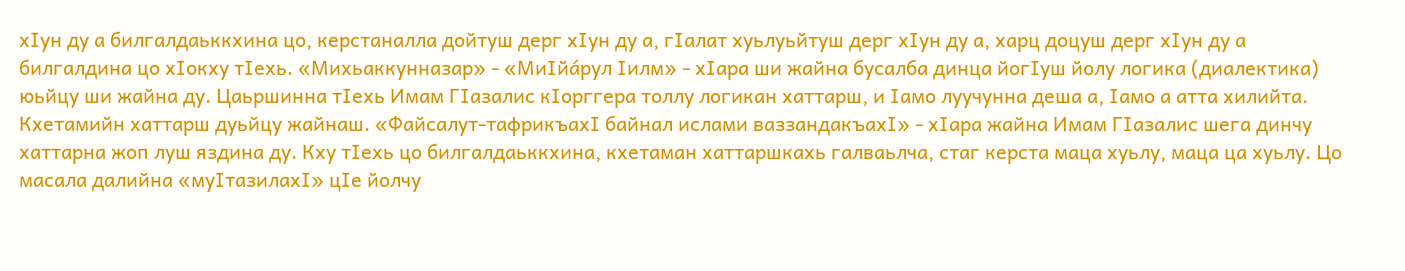хIун ду а билгалдаьккхина цо, керстаналла дойтуш дерг хIун ду а, гIалат хуьлуьйтуш дерг хIун ду а, харц доцуш дерг хIун ду а билгалдина цо хIокху тIехь. «Михьаккунназар» - «МиIйáрул Iилм» - хIара ши жайна бусалба динца йогIуш йолу логика (диалектика) юьйцу ши жайна ду. Цаьршинна тIехь Имам ГIазалис кIорггера толлу логикан хаттарш, и Iамо луучунна деша а, Iамо а атта хилийта. Кхетамийн хаттарш дуьйцу жайнаш. «Файсалут-тафрикъахI байнал ислами ваззандакъахI» - хIара жайна Имам ГIазалис шега динчу хаттарна жоп луш яздина ду. Кху тIехь цо билгалдаьккхина, кхетаман хаттаршкахь галваьлча, стаг керста маца хуьлу, маца ца хуьлу. Цо масала далийна «муIтазилахI» цIе йолчу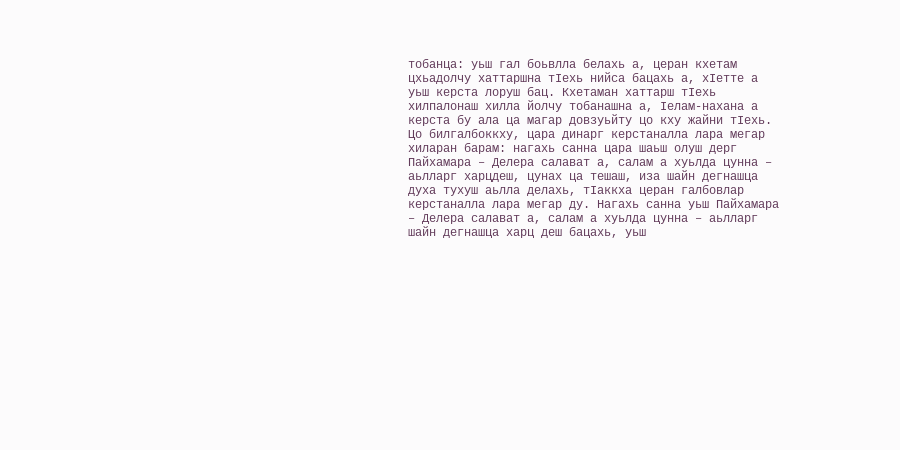тобанца: уьш гал боьвлла белахь а, церан кхетам цхьадолчу хаттаршна тIехь нийса бацахь а, хIетте а уьш керста лоруш бац. Кхетаман хаттарш тIехь хилпалонаш хилла йолчу тобанашна а, Iелам-нахана а керста бу ала ца магар довзуьйту цо кху жайни тIехь. Цо билгалбоккху, цара динарг керстаналла лара мегар хиларан барам: нагахь санна цара шаьш олуш дерг Пайхамара – Делера салават а, салам а хуьлда цунна – аьлларг харцдеш, цунах ца тешаш, иза шайн дегнашца духа тухуш аьлла делахь, тIаккха церан галбовлар керстаналла лара мегар ду. Нагахь санна уьш Пайхамара – Делера салават а, салам а хуьлда цунна – аьлларг шайн дегнашца харц деш бацахь, уьш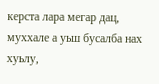керста лара мегар дац, муххале а уьш бусалба нах хуьлу,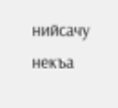нийсачу некъа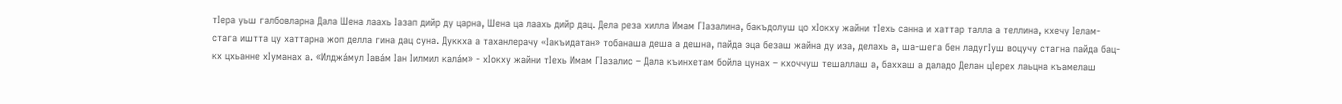тIера уьш галбовларна Дала Шена лаахь Iазап дийр ду царна, Шена ца лаахь дийр дац. Дела реза хилла Имам ГIазалина, бакъдолуш цо хIокху жайни тIехь санна и хаттар талла а теллина, кхечу Iелам-стага иштта цу хаттарна жоп делла гина дац суна. Дуккха а таханлерачу «Iакъидатан» тобанаша деша а дешна, пайда эца безаш жайна ду иза, делахь а, ша-шега бен ладугIуш воцучу стагна пайда бац-кх цхьанне хIуманах а. «Илджáмул Iавáм Iан Iилмил калáм» - хIокху жайни тIехь Имам ГIазалис – Дала къинхетам бойла цунах – кхоччуш тешаллаш а, баххаш а даладо Делан цIерех лаьцна къамелаш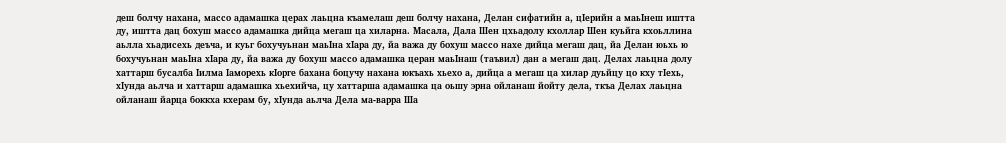деш болчу нахана, массо адамашка церах лаьцна къамелаш деш болчу нахана, Делан сифатийн а, цIерийн а маьIнеш иштта ду, иштта дац бохуш массо адамашка дийца мегаш ца хиларна. Масала, Дала Шен цхьадолу кхоллар Шен куьйга кхоьллина аьлла хьадисехь деъча, и куьг бохучуьнан маьIна хIара ду, йа важа ду бохуш массо нахе дийца мегаш дац, йа Делан юьхь ю бохучуьнан маьIна хIара ду, йа важа ду бохуш массо адамашка церан маьIнаш (таъвил) дан а мегаш дац. Делах лаьцна долу хаттарш бусалба Iилма Iаморехь кIорге бахана боцучу нахана юкъахь хьехо а, дийца а мегаш ца хилар дуьйцу цо кху тIехь, хIунда аьлча и хаттарш адамашка хьехийча, цу хаттарша адамашка ца оьшу эрна ойланаш йойту дела, ткъа Делах лаьцна ойланаш йарца боккха кхерам бу, хIунда аьлча Дела ма-варра Ша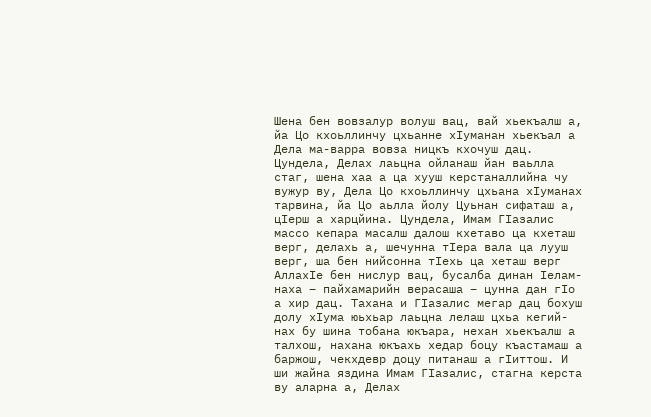Шена бен вовзалур волуш вац, вай хьекъалш а, йа Цо кхоьллинчу цхьанне хIуманан хьекъал а Дела ма-варра вовза ницкъ кхочуш дац. Цундела, Делах лаьцна ойланаш йан ваьлла стаг, шена хаа а ца хууш керстаналлийна чу вужур ву, Дела Цо кхоьллинчу цхьана хIуманах тарвина, йа Цо аьлла йолу Цуьнан сифаташ а, цIерш а харцйина. Цундела, Имам ГIазалис массо кепара масалш далош кхетаво ца кхеташ верг, делахь а, шечунна тIера вала ца лууш верг, ша бен нийсонна тIехь ца хеташ верг АллахIе бен нислур вац, бусалба динан Iелам-наха – пайхамарийн верасаша – цунна дан гIо а хир дац. Тахана и ГIазалис мегар дац бохуш долу хIума юьхьар лаьцна лелаш цхьа кегий-нах бу шина тобана юкъара, нехан хьекъалш а талхош, нахана юкъахь хедар боцу къастамаш а баржош, чекхдевр доцу питанаш а гIиттош. И ши жайна яздина Имам ГIазалис, стагна керста ву аларна а, Делах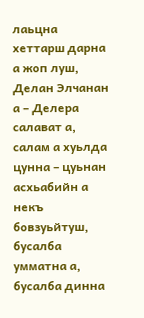лаьцна хеттарш дарна а жоп луш, Делан Элчанан а – Делера салават а, салам а хуьлда цунна – цуьнан асхьабийн а некъ бовзуьйтуш, бусалба умматна а, бусалба динна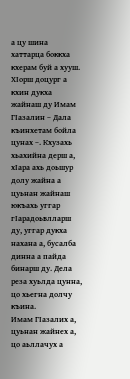а цу шина хаттарца боккха кхерам буй а хууш. ХIорш доцург а кхин дукха жайнаш ду Имам ГIазалин – Дала къинхетам бойла цунах –. Кхузахь хьахийна дерш а, хIара ахь доьшур долу жайна а цуьнан жайнаш юкъахь уггар гIарадоьвлларш ду, уггар дукха нахана а, бусалба динна а пайда бинарш ду. Дела реза хуьлда цунна, цо хьегна долчу къина.
Имам ГIазалих а, цуьнан жайнех а, цо аьллачух а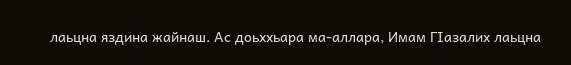лаьцна яздина жайнаш. Ас доьххьара ма-аллара, Имам ГIазалих лаьцна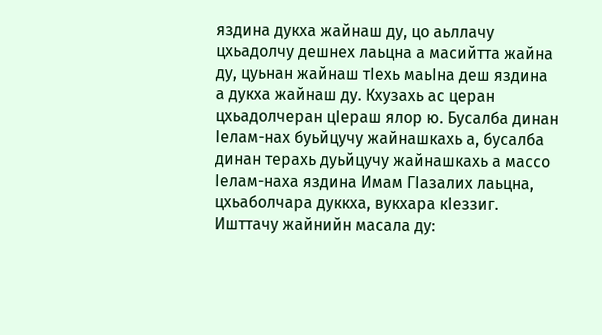яздина дукха жайнаш ду, цо аьллачу цхьадолчу дешнех лаьцна а масийтта жайна ду, цуьнан жайнаш тIехь маьIна деш яздина а дукха жайнаш ду. Кхузахь ас церан цхьадолчеран цIераш ялор ю. Бусалба динан Iелам-нах буьйцучу жайнашкахь а, бусалба динан терахь дуьйцучу жайнашкахь а массо Iелам-наха яздина Имам ГIазалих лаьцна, цхьаболчара дуккха, вукхара кIеззиг. Ишттачу жайнийн масала ду: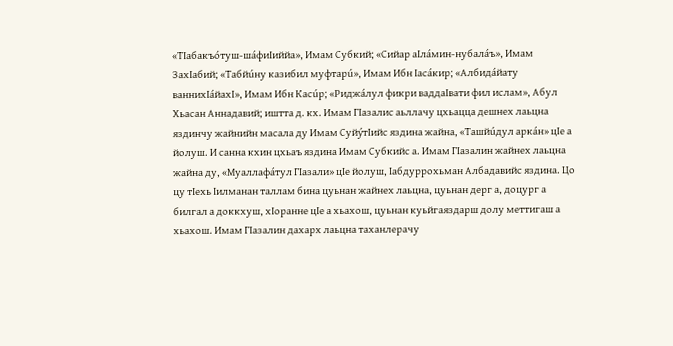«ТIабакъóтуш-шáфиIиййа», Имам Субкий; «Сийар аIлáмин-нубалáъ», Имам ЗахIабий; «Табйúну казибил муфтарú», Имам Ибн Iасáкир; «Албидáйату ваннихIáйахI», Имам Ибн Касúр; «Риджáлул фикри ваддаIвати фил ислам», Абул Хьасан Аннадавий; иштта д. кх. Имам ГIазалис аьллачу цхьацца дешнех лаьцна яздинчу жайнийн масала ду Имам СуйýтIийс яздина жайна, «Ташйúдул аркáн» цIе а йолуш. И санна кхин цхьаъ яздина Имам Субкийс а. Имам ГIазалин жайнех лаьцна жайна ду, «Муаллафáтул ГIазали» цIе йолуш, Iабдуррохьман Албадавийс яздина. Цо цу тIехь Iилманан таллам бина цуьнан жайнех лаьцна, цуьнан дерг а, доцург а билгал а доккхуш, хIоранне цIе а хьахош, цуьнан куьйгаяздарш долу меттигаш а хьахош. Имам ГIазалин дахарх лаьцна таханлерачу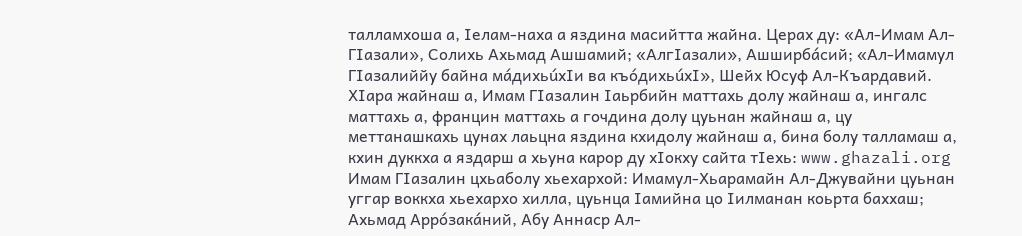талламхоша а, Iелам-наха а яздина масийтта жайна. Церах ду: «Ал-Имам Ал-ГIазали», Солихь Ахьмад Ашшамий; «АлгIазали», Ашширбáсий; «Ал-Имамул ГIазалиййу байна мáдихьúхIи ва къóдихьúхI», Шейх Юсуф Ал-Къардавий. ХIара жайнаш а, Имам ГIазалин Iаьрбийн маттахь долу жайнаш а, ингалс маттахь а, францин маттахь а гочдина долу цуьнан жайнаш а, цу меттанашкахь цунах лаьцна яздина кхидолу жайнаш а, бина болу талламаш а, кхин дуккха а яздарш а хьуна карор ду хIокху сайта тIехь: www.ghazali.org
Имам ГIазалин цхьаболу хьехархой: Имамул-Хьарамайн Ал-Джувайни цуьнан уггар воккха хьехархо хилла, цуьнца Iамийна цо Iилманан коьрта баххаш; Ахьмад Аррóзакáний, Абу Аннаср Ал-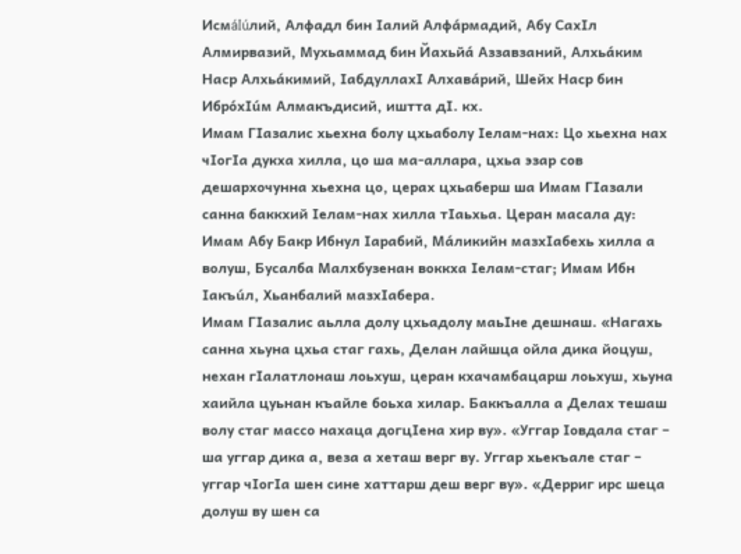ИсмáIúлий, Алфадл бин Iалий Алфáрмадий, Абу СахIл Алмирвазий, Мухьаммад бин Йахьйá Аззавзаний, Алхьáким Наср Алхьáкимий, IабдуллахI Алхавáрий, Шейх Наср бин ИбрóхIúм Алмакъдисий, иштта дI. кх.
Имам ГIазалис хьехна болу цхьаболу Iелам-нах: Цо хьехна нах чIогIа дукха хилла, цо ша ма-аллара, цхьа эзар сов дешархочунна хьехна цо, церах цхьаберш ша Имам ГIазали санна баккхий Iелам-нах хилла тIаьхьа. Церан масала ду: Имам Абу Бакр Ибнул Iарабий, Мáликийн мазхIабехь хилла а волуш, Бусалба Малхбузенан воккха Iелам-стаг; Имам Ибн Iакъúл, Хьанбалий мазхIабера.
Имам ГIазалис аьлла долу цхьадолу маьIне дешнаш. «Нагахь санна хьуна цхьа стаг гахь, Делан лайшца ойла дика йоцуш, нехан гIалатлонаш лоьхуш, церан кхачамбацарш лоьхуш, хьуна хаийла цуьнан къайле боьха хилар. Баккъалла а Делах тешаш волу стаг массо нахаца догцIена хир ву». «Уггар Iовдала стаг – ша уггар дика а, веза а хеташ верг ву. Уггар хьекъале стаг – уггар чIогIа шен сине хаттарш деш верг ву». «Дерриг ирс шеца долуш ву шен са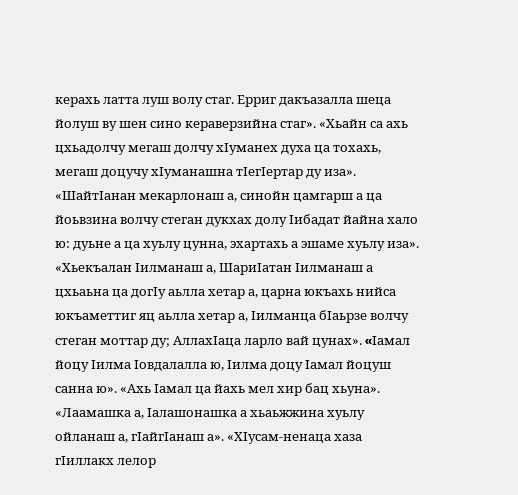керахь латта луш волу стаг. Ерриг дакъазалла шеца йолуш ву шен сино кераверзийна стаг». «Хьайн са ахь цхьадолчу мегаш долчу хIуманех духа ца тохахь, мегаш доцучу хIуманашна тIегIертар ду иза». «ШайтIанан мекарлонаш а, синойн цамгарш а ца йоьвзина волчу стеган дукхах долу Iибадат йайна хало ю: дуьне а ца хуьлу цунна, эхартахь а эшаме хуьлу иза». «Хьекъалан Iилманаш а, ШариIатан Iилманаш а цхьаьна ца догIу аьлла хетар а, царна юкъахь нийса юкъаметтиг яц аьлла хетар а, Iилманца бIаьрзе волчу стеган моттар ду; АллахIаца ларло вай цунах». «Iамал йоцу Iилма Iовдалалла ю, Iилма доцу Iамал йоцуш санна ю». «Ахь Iамал ца йахь мел хир бац хьуна». «Лаамашка а, Iалашонашка а хьаьжжина хуьлу ойланаш а, гIайгIанаш а». «ХIусам-ненаца хаза гIиллакх лелор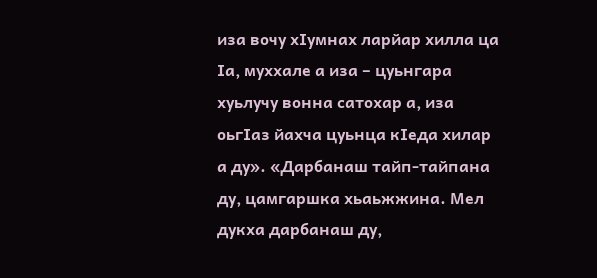иза вочу хIумнах ларйар хилла ца Iа, муххале а иза – цуьнгара хуьлучу вонна сатохар а, иза оьгIаз йахча цуьнца кIеда хилар а ду». «Дарбанаш тайп-тайпана ду, цамгаршка хьаьжжина. Мел дукха дарбанаш ду,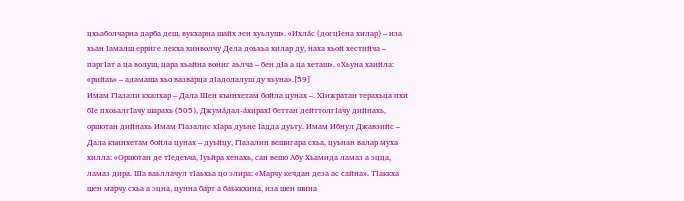цхьаболчарна дарба деш, вукхарна шайх зен хуьлуш». «Ихлáс (догцIена хилар) – иза хьан Iамалш ерриге лекха хинволчу Дела доьхьа хилар ду, наха хьой хестийча – паргIат а ца волуш, цара хьайна вониг аьлча – бен дIа а ца хеташ». «Хьуна хаийла: «рийаъ» – адамаша хьо вазварца дIадолалуш ду хьуна».[59]
Имам ГIазали кхалхар – Дала Шен къинхетам бойла цунах –. ХIижратан терахьца пхи бIе пхоьалгIачу шарахь (505), Джумáдал-áхирахI беттан дейттолгIачу дийнахь, оршотан дийнахь Имам ГIазалис хIара дуьне Iадда дуьту. Имам Ибнул Джавзийс – Дала къинхетам бойла цунах – дуьйцу, ГIазалин вешигара схьа, цуьнан валар муха хилла: «Оршотан де тIедеъча, Iуьйра хенахь, сан вешо Абу Хьамида ламаз а эцца, ламаз дира. Ша ваьллачул тIаьхьа цо элира: «Марчу кечдан деза ас сайна». ТIаккха шен марчу схьа а эцна, цунна барт а баьккхина, иза шен шина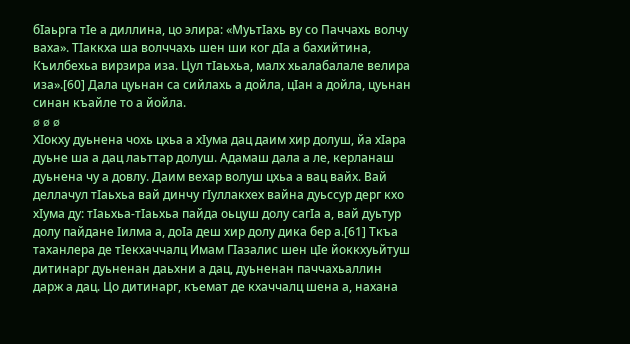бIаьрга тIе а диллина, цо элира: «МуьтIахь ву со Паччахь волчу ваха». ТIаккха ша волччахь шен ши ког дIа а бахийтина, Къилбехьа вирзира иза. Цул тIаьхьа, малх хьалабалале велира иза».[60] Дала цуьнан са сийлахь а дойла, цIан а дойла, цуьнан синан къайле то а йойла.
ø ø ø
ХIокху дуьнена чохь цхьа а хIума дац даим хир долуш, йа хIара дуьне ша а дац лаьттар долуш. Адамаш дала а ле, керланаш дуьнена чу а довлу. Даим вехар волуш цхьа а вац вайх. Вай деллачул тIаьхьа вай динчу гIуллакхех вайна дуьссур дерг кхо хIума ду: тIаьхьа-тIаьхьа пайда оьцуш долу сагIа а, вай дуьтур долу пайдане Iилма а, доIа деш хир долу дика бер а.[61] Ткъа таханлера де тIекхаччалц Имам ГIазалис шен цIе йоккхуьйтуш дитинарг дуьненан даьхни а дац, дуьненан паччахьаллин дарж а дац. Цо дитинарг, къемат де кхаччалц шена а, нахана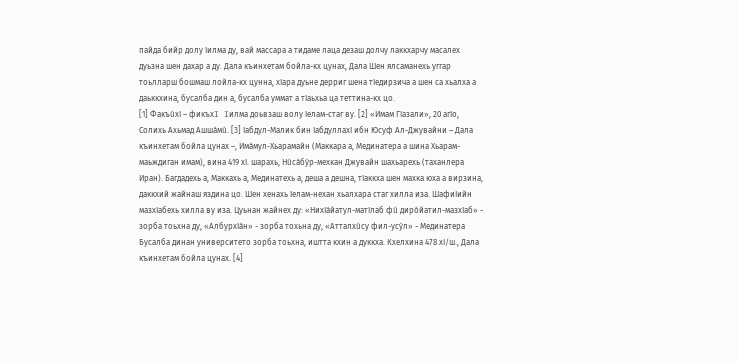пайда бийр долу Iилма ду, вай массара а тидаме лаца дезаш долчу лаккхарчу масалех дуьзна шен дахар а ду. Дала къинхетам бойла-кх цунах, Дала Шен ялсаманехь уггар тоьлларш бошмаш лойла-кх цунна, хIара дуьне дерриг шена тIедирзича а шен са хьалха а даьккхина, бусалба дин а, бусалба уммат а тIаьхьа ца теттина-кх цо.
[1] ФакъúхI – фикъхI Iилма доьвзаш волу Iелам-стаг ву. [2] «Имам ГIазали», 20 агIо, Солихь Ахьмад Ашшáмú. [3] Iабдул-Малик бин IабдуллахI ибн Юсуф Ал-Джувайни – Дала къинхетам бойла цунах –, Имáмул-Хьарамайн (Маккара а, Мединатера а шина Хьарам-маьждиган имам), вина 419 хI. шарахь, Нúсáбýр-мехкан Джувайн шахьарехь (таханлера Иран). Багдадехь а, Маккахь а, Мединатехь а, деша а дешна, тIаккха шен махка юха а вирзина, даккхий жайнаш яздина цо. Шен хенахь Iелам-нехан хьалхара стаг хилла иза. ШафиIийн мазхIабехь хилла ву иза. Цуьнан жайнех ду: «НихIáйатул-матIлаб фú дирóйатил-мазхIаб» - зорба тоьхна ду, «АлбурхIáн» - зорба тохьна ду, «Атталхúсу фил-усýл» - Мединатера Бусалба динан университето зорба тоьхна, иштта кхин а дуккха. Кхелхина 478 хI/ш., Дала къинхетам бойла цунах. [4]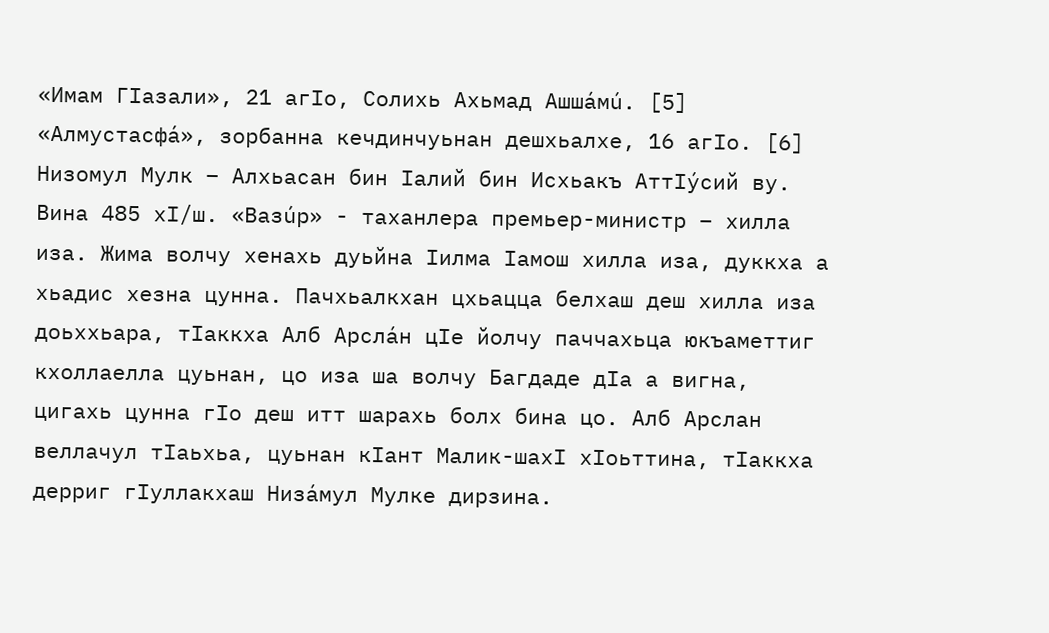«Имам ГIазали», 21 агIо, Солихь Ахьмад Ашшáмú. [5] «Алмустасфá», зорбанна кечдинчуьнан дешхьалхе, 16 агIо. [6] Низомул Мулк – Алхьасан бин Iалий бин Исхьакъ АттIýсий ву. Вина 485 хI/ш. «Вазúр» - таханлера премьер-министр – хилла иза. Жима волчу хенахь дуьйна Iилма Iамош хилла иза, дуккха а хьадис хезна цунна. Пачхьалкхан цхьацца белхаш деш хилла иза доьххьара, тIаккха Алб Арслáн цIе йолчу паччахьца юкъаметтиг кхоллаелла цуьнан, цо иза ша волчу Багдаде дIа а вигна, цигахь цунна гIо деш итт шарахь болх бина цо. Алб Арслан веллачул тIаьхьа, цуьнан кIант Малик-шахI хIоьттина, тIаккха дерриг гIуллакхаш Низáмул Мулке дирзина.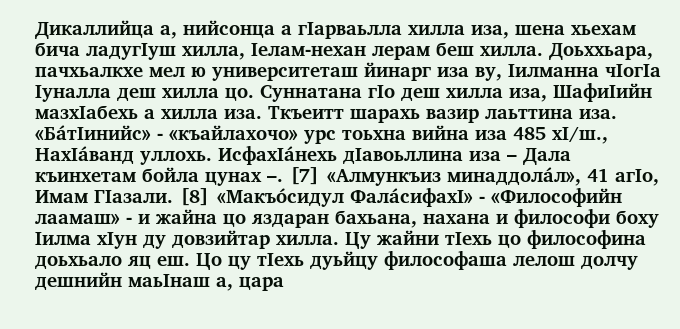Дикаллийца а, нийсонца а гIарваьлла хилла иза, шена хьехам бича ладугIуш хилла, Iелам-нехан лерам беш хилла. Доьххьара, пачхьалкхе мел ю университеташ йинарг иза ву, Iилманна чIогIа Iуналла деш хилла цо. Суннатана гIо деш хилла иза, ШафиIийн мазхIабехь а хилла иза. Ткъеитт шарахь вазир лаьттина иза. «БáтIинийс» - «къайлахочо» урс тоьхна вийна иза 485 хI/ш., НахIáванд уллохь. ИсфахIáнехь дIавоьллина иза – Дала къинхетам бойла цунах –. [7] «Алмункъиз минаддолáл», 41 агIо, Имам ГIазали. [8] «Макъóсидул ФалáсифахI» - «Философийн лаамаш» - и жайна цо яздаран бахьана, нахана и философи боху Iилма хIун ду довзийтар хилла. Цу жайни тIехь цо философина доьхьало яц еш. Цо цу тIехь дуьйцу философаша лелош долчу дешнийн маьIнаш а, цара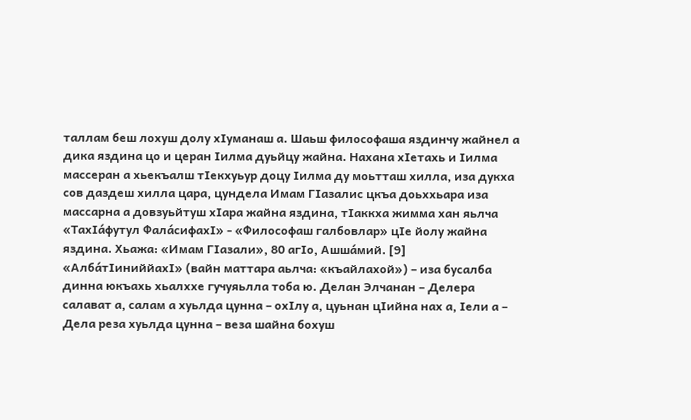таллам беш лохуш долу хIуманаш а. Шаьш философаша яздинчу жайнел а дика яздина цо и церан Iилма дуьйцу жайна. Нахана хIетахь и Iилма массеран а хьекъалш тIекхуьур доцу Iилма ду моьтташ хилла, иза дукха сов даздеш хилла цара, цундела Имам ГIазалис цкъа доьххьара иза массарна а довзуьйтуш хIара жайна яздина, тIаккха жимма хан яьлча «ТахIáфутул ФалáсифахI» - «Философаш галбовлар» цIе йолу жайна яздина. Хьажа: «Имам ГIазали», 80 агIо, Ашшáмий. [9] «АлбáтIиниййахI» (вайн маттара аьлча: «къайлахой») – иза бусалба динна юкъахь хьалххе гучуяьлла тоба ю. Делан Элчанан – Делера салават а, салам а хуьлда цунна – охIлу а, цуьнан цIийна нах а, Iели а – Дела реза хуьлда цунна – веза шайна бохуш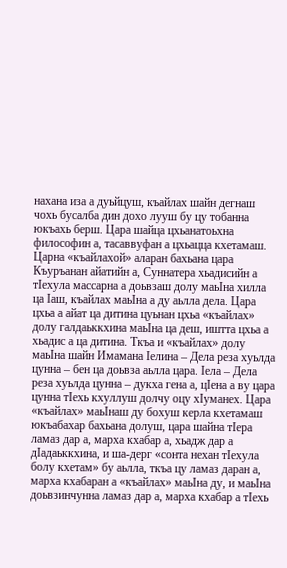нахана иза а дуьйцуш, къайлах шайн дегнаш чохь бусалба дин дохо лууш бу цу тобанна юкъахь берш. Цара шайца цхьанатоьхна философин а, тасаввуфан а цхьацца кхетамаш. Царна «къайлахой» аларан бахьана цара Къуръанан айатийн а, Суннатера хьадисийн а тIехула массарна а доьвзаш долу маьIна хилла ца Iаш, къайлах маьIна а ду аьлла дела. Цара цхьа а айат ца дитина цуьнан цхьа «къайлах» долу галдаьккхина маьIна ца деш, иштта цхьа а хьадис а ца дитина. Ткъа и «къайлах» долу маьIна шайн Имамана Iелина – Дела реза хуьлда цунна – бен ца доьвза аьлла цара. Iела – Дела реза хуьлда цунна – дукха гена а, цIена а ву цара цунна тIехь кхуллуш долчу оцу хIуманех. Цара «къайлах» маьIнаш ду бохуш керла кхетамаш юкъабахар бахьана долуш, цара шайна тIера ламаз дар а, марха кхабар а, хьадж дар а дIадаьккхина, и ша-дерг «сонта нехан тIехула болу кхетам» бу аьлла, ткъа цу ламаз даран а, марха кхабаран а «къайлах» маьIна ду, и маьIна доьвзинчунна ламаз дар а, марха кхабар а тIехь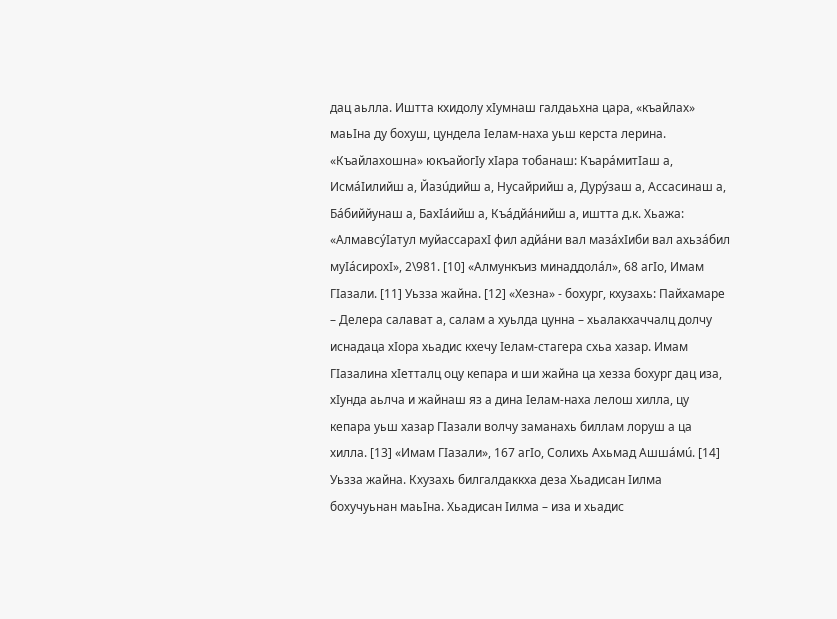дац аьлла. Иштта кхидолу хIумнаш галдаьхна цара, «къайлах» маьIна ду бохуш, цундела Iелам-наха уьш керста лерина. «Къайлахошна» юкъайогIу хIара тобанаш: КъарáмитIаш а, ИсмáIилийш а, Йазúдийш а, Нусайрийш а, Дурýзаш а, Ассасинаш а, Бáбиййунаш а, БахIáийш а, Къáдйáнийш а, иштта д.к. Хьажа: «АлмавсýIатул муйассарахI фил адйáни вал мазáхIиби вал ахьзáбил муIáсирохI», 2\981. [10] «Алмункъиз минаддолáл», 68 агIо, Имам ГIазали. [11] Уьзза жайна. [12] «Хезна» - бохург, кхузахь: Пайхамаре – Делера салават а, салам а хуьлда цунна – хьалакхаччалц долчу иснадаца хIора хьадис кхечу Iелам-стагера схьа хазар. Имам ГIазалина хIетталц оцу кепара и ши жайна ца хезза бохург дац иза, хIунда аьлча и жайнаш яз а дина Iелам-наха лелош хилла, цу кепара уьш хазар ГIазали волчу заманахь биллам лоруш а ца хилла. [13] «Имам ГIазали», 167 агIо, Солихь Ахьмад Ашшáмú. [14] Уьзза жайна. Кхузахь билгалдаккха деза Хьадисан Iилма бохучуьнан маьIна. Хьадисан Iилма – иза и хьадис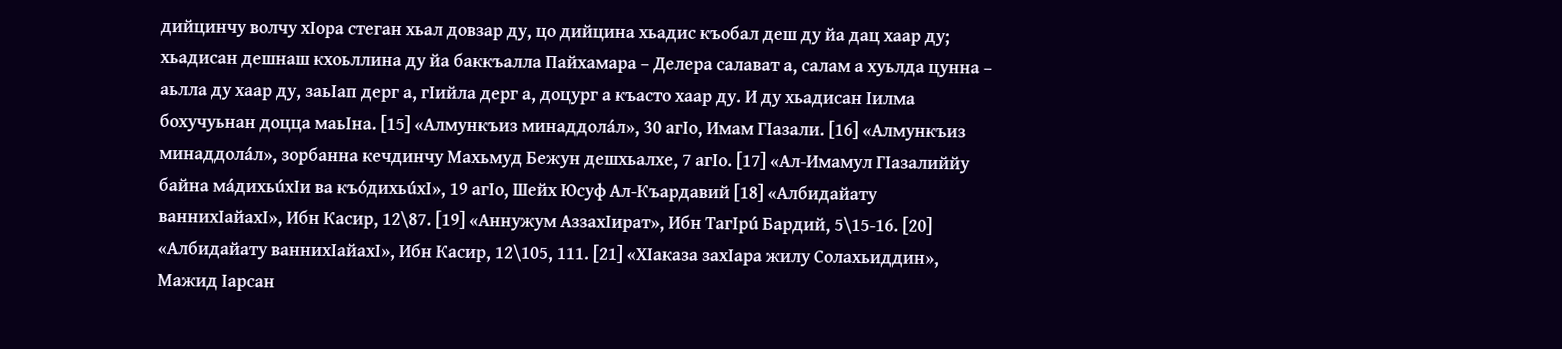дийцинчу волчу хIора стеган хьал довзар ду, цо дийцина хьадис къобал деш ду йа дац хаар ду; хьадисан дешнаш кхоьллина ду йа баккъалла Пайхамара – Делера салават а, салам а хуьлда цунна – аьлла ду хаар ду, заьIап дерг а, гIийла дерг а, доцург а къасто хаар ду. И ду хьадисан Iилма бохучуьнан доцца маьIна. [15] «Алмункъиз минаддолáл», 30 агIо, Имам ГIазали. [16] «Алмункъиз минаддолáл», зорбанна кечдинчу Махьмуд Бежун дешхьалхе, 7 агIо. [17] «Ал-Имамул ГIазалиййу байна мáдихьúхIи ва къóдихьúхI», 19 агIо, Шейх Юсуф Ал-Къардавий [18] «Албидайату ваннихIайахI», Ибн Касир, 12\87. [19] «Аннужум АззахIират», Ибн ТагIрú Бардий, 5\15-16. [20] «Албидайату ваннихIайахI», Ибн Касир, 12\105, 111. [21] «ХIаказа захIара жилу Солахьиддин», Мажид Iарсан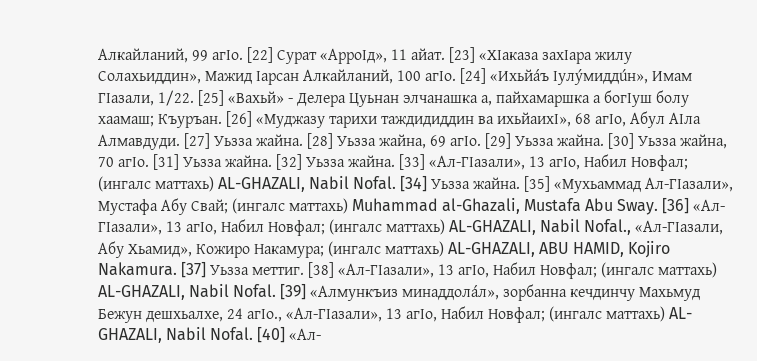Алкайланий, 99 агIо. [22] Сурат «АрроIд», 11 айат. [23] «ХIаказа захIара жилу Солахьиддин», Мажид Iарсан Алкайланий, 100 агIо. [24] «Ихьйáъ Iулýмиддúн», Имам ГIазали, 1/22. [25] «Вахьй» - Делера Цуьнан элчанашка а, пайхамаршка а богIуш болу хаамаш; Къуръан. [26] «Муджазу тарихи таждидиддин ва ихьйаихI», 68 агIо, Абул АIла Алмавдуди. [27] Уьзза жайна. [28] Уьзза жайна, 69 агIо. [29] Уьзза жайна. [30] Уьзза жайна, 70 агIо. [31] Уьзза жайна. [32] Уьзза жайна. [33] «Ал-ГIазали», 13 агIо, Набил Новфал; (ингалс маттахь) AL-GHAZALI, Nabil Nofal. [34] Уьзза жайна. [35] «Мухьаммад Ал-ГIазали», Мустафа Абу Свай; (ингалс маттахь) Muhammad al-Ghazali, Mustafa Abu Sway. [36] «Ал-ГIазали», 13 агIо, Набил Новфал; (ингалс маттахь) AL-GHAZALI, Nabil Nofal., «Ал-ГIазали, Абу Хьамид», Кожиро Накамура; (ингалс маттахь) AL-GHAZALI, ABU HAMID, Kojiro Nakamura. [37] Уьзза меттиг. [38] «Ал-ГIазали», 13 агIо, Набил Новфал; (ингалс маттахь) AL-GHAZALI, Nabil Nofal. [39] «Алмункъиз минаддолáл», зорбанна кечдинчу Махьмуд Бежун дешхьалхе, 24 агIо., «Ал-ГIазали», 13 агIо, Набил Новфал; (ингалс маттахь) AL-GHAZALI, Nabil Nofal. [40] «Ал-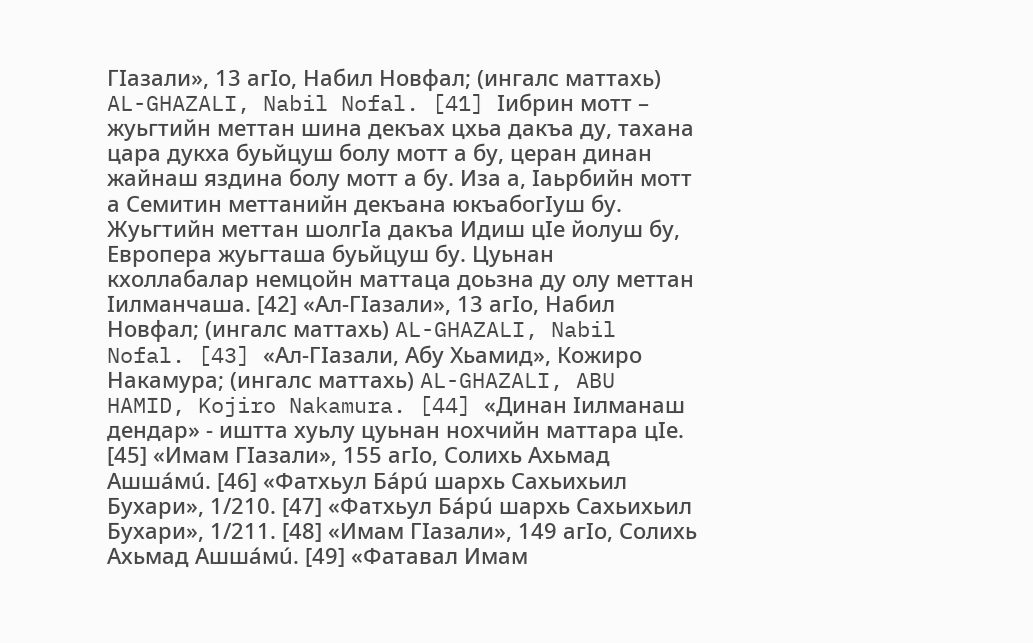ГIазали», 13 агIо, Набил Новфал; (ингалс маттахь) AL-GHAZALI, Nabil Nofal. [41] Iибрин мотт – жуьгтийн меттан шина декъах цхьа дакъа ду, тахана цара дукха буьйцуш болу мотт а бу, церан динан жайнаш яздина болу мотт а бу. Иза а, Iаьрбийн мотт а Семитин меттанийн декъана юкъабогIуш бу. Жуьгтийн меттан шолгIа дакъа Идиш цIе йолуш бу, Европера жуьгташа буьйцуш бу. Цуьнан кхоллабалар немцойн маттаца доьзна ду олу меттан Iилманчаша. [42] «Ал-ГIазали», 13 агIо, Набил Новфал; (ингалс маттахь) AL-GHAZALI, Nabil Nofal. [43] «Ал-ГIазали, Абу Хьамид», Кожиро Накамура; (ингалс маттахь) AL-GHAZALI, ABU HAMID, Kojiro Nakamura. [44] «Динан Iилманаш дендар» - иштта хуьлу цуьнан нохчийн маттара цIе. [45] «Имам ГIазали», 155 агIо, Солихь Ахьмад Ашшáмú. [46] «Фатхьул Бáрú шархь Сахьихьил Бухари», 1/210. [47] «Фатхьул Бáрú шархь Сахьихьил Бухари», 1/211. [48] «Имам ГIазали», 149 агIо, Солихь Ахьмад Ашшáмú. [49] «Фатавал Имам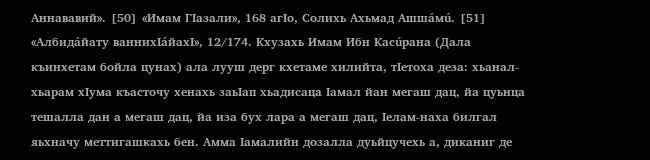Аннававий». [50] «Имам ГIазали», 168 агIо, Солихь Ахьмад Ашшáмú. [51] «Албидáйату ваннихIáйахI», 12/174. Кхузахь Имам Ибн Касúрана (Дала къинхетам бойла цунах) ала лууш дерг кхетаме хилийта, тIетоха деза: хьанал-хьарам хIума къасточу хенахь заьIап хьадисаца Iамал йан мегаш дац, йа цуьнца тешалла дан а мегаш дац, йа иза бух лара а мегаш дац, Iелам-наха билгал яьхначу меттигашкахь бен. Амма Iамалийн дозалла дуьйцучехь а, диканиг де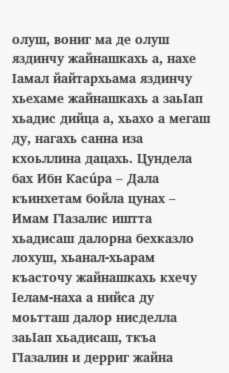олуш, вониг ма де олуш яздинчу жайнашкахь а, нахе Iамал йайтархьама яздинчу хьехаме жайнашкахь а заьIап хьадис дийца а, хьахо а мегаш ду, нагахь санна иза кхоьллина дацахь. Цундела бах Ибн Касúра – Дала къинхетам бойла цунах – Имам ГIазалис иштта хьадисаш далорна бехказло лохуш, хьанал-хьарам къасточу жайнашкахь кхечу Iелам-наха а нийса ду моьтташ далор нисделла заьIап хьадисаш, ткъа ГIазалин и дерриг жайна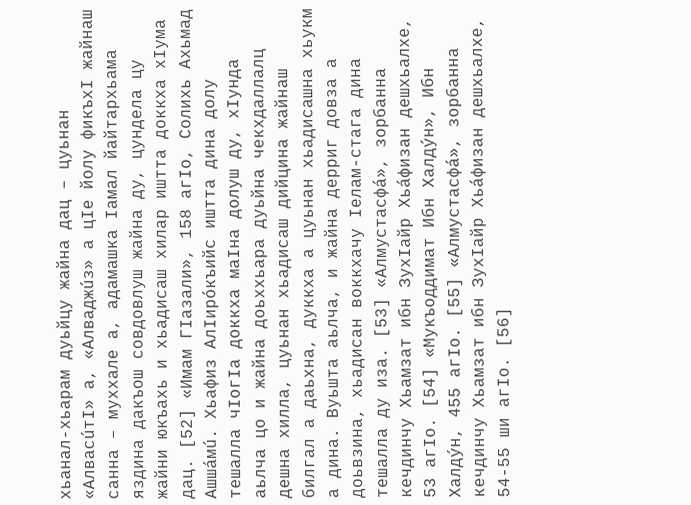хьанал-хьарам дуьйцу жайна дац – цуьнан «АлвасúтI» а, «Алваджúз» а цIе йолу фикъхI жайнаш санна – муххале а, адамашка Iамал йайтархьама яздина дакъош совдовлуш жайна ду, цундела цу жайни юкъахь и хьадисаш хилар иштта доккха хIума дац. [52] «Имам ГIазали», 158 агIо, Солихь Ахьмад Ашшáмú. Хьафиз АлIирóкъийс иштта дина долу тешалла чIогIа доккха маIна долуш ду, хIунда аьлча цо и жайна доьххьара дуьйна чекхдаллалц дешна хилла, цуьнан хьадисаш дийцина жайнаш билгал а даьхна, дуккха а цуьнан хьадисашна хьукм а дина. Вуьшта аьлча, и жайна дерриг довза а доьвзина, хьадисан воккхачу Iелам-стага дина тешалла ду иза. [53] «Алмустасфá», зорбанна кечдинчу Хьамзат ибн ЗухIайр Хьáфизан дешхьалхе, 53 агIо. [54] «Мукъоддимат Ибн Халдýн», Ибн Халдýн, 455 агIо. [55] «Алмустасфá», зорбанна кечдинчу Хьамзат ибн ЗухIайр Хьáфизан дешхьалхе, 54-55 ши агIо. [56]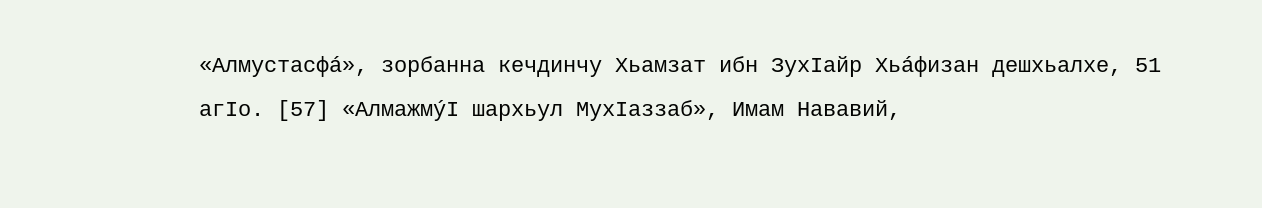«Алмустасфá», зорбанна кечдинчу Хьамзат ибн ЗухIайр Хьáфизан дешхьалхе, 51 агIо. [57] «АлмажмýI шархьул МухIаззаб», Имам Нававий,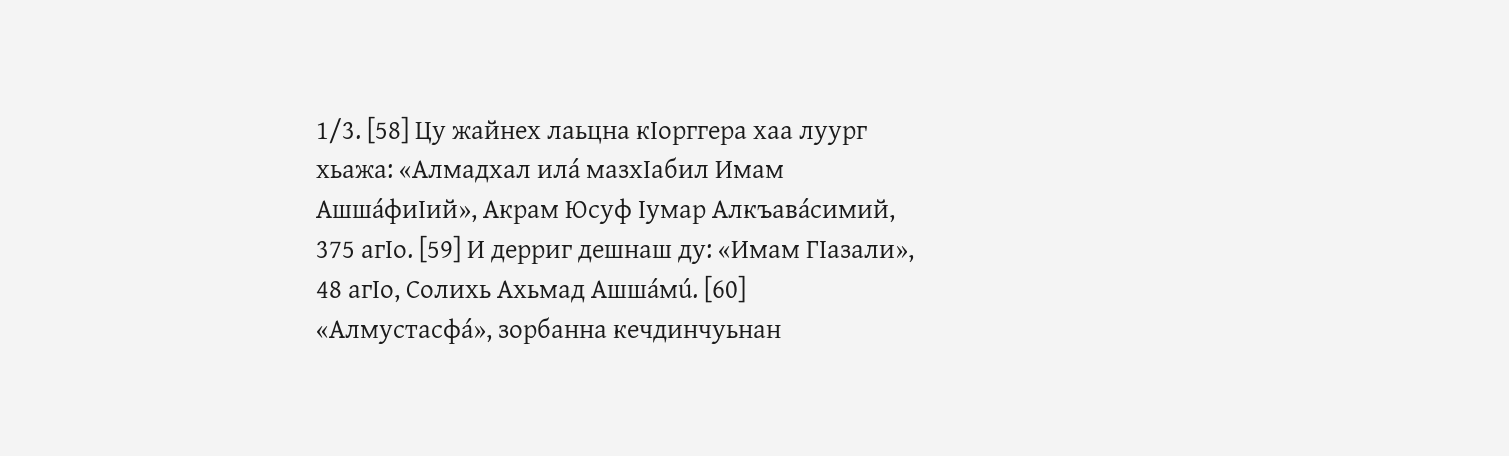1/3. [58] Цу жайнех лаьцна кIорггера хаа луург хьажа: «Алмадхал илá мазхIабил Имам АшшáфиIий», Акрам Юсуф Iумар Алкъавáсимий, 375 агIо. [59] И дерриг дешнаш ду: «Имам ГIазали», 48 агIо, Солихь Ахьмад Ашшáмú. [60] «Алмустасфá», зорбанна кечдинчуьнан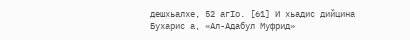дешхьалхе, 52 агIо. [61] И хьадис дийцина Бухарис а, «Ал-Адабул Муфрид»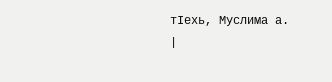тIехь, Муслима а.
|